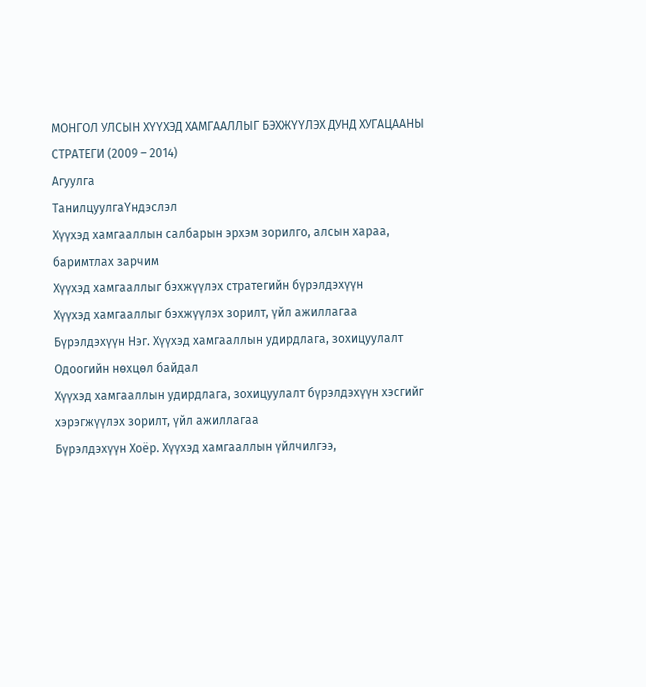МОНГОЛ УЛСЫН ХҮҮХЭД ХАМГААЛЛЫГ БЭХЖҮҮЛЭХ ДУНД ХУГАЦААНЫ СТРАТЕГИ (2009 – 2014)
Агуулга
ТанилцуулгаҮндэслэл
Хүүхэд хамгааллын салбарын эрхэм зорилго, алсын хараа, баримтлах зарчим
Хүүхэд хамгааллыг бэхжүүлэх стратегийн бүрэлдэхүүн
Хүүхэд хамгааллыг бэхжүүлэх зорилт, үйл ажиллагаа
Бүрэлдэхүүн Нэг. Хүүхэд хамгааллын удирдлага, зохицуулалт
Одоогийн нөхцөл байдал
Хүүхэд хамгааллын удирдлага, зохицуулалт бүрэлдэхүүн хэсгийг хэрэгжүүлэх зорилт, үйл ажиллагаа
Бүрэлдэхүүн Хоёр. Хүүхэд хамгааллын үйлчилгээ,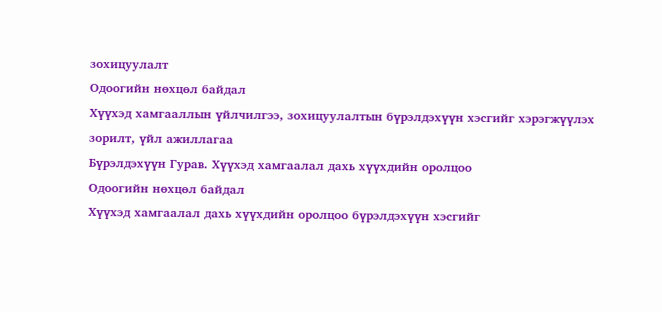зохицуулалт
Одоогийн нөхцөл байдал
Хүүхэд хамгааллын үйлчилгээ, зохицуулалтын бүрэлдэхүүн хэсгийг хэрэгжүүлэх зорилт, үйл ажиллагаа
Бүрэлдэхүүн Гурав. Хүүхэд хамгаалал дахь хүүхдийн оролцоо
Одоогийн нөхцөл байдал
Хүүхэд хамгаалал дахь хүүхдийн оролцоо бүрэлдэхүүн хэсгийг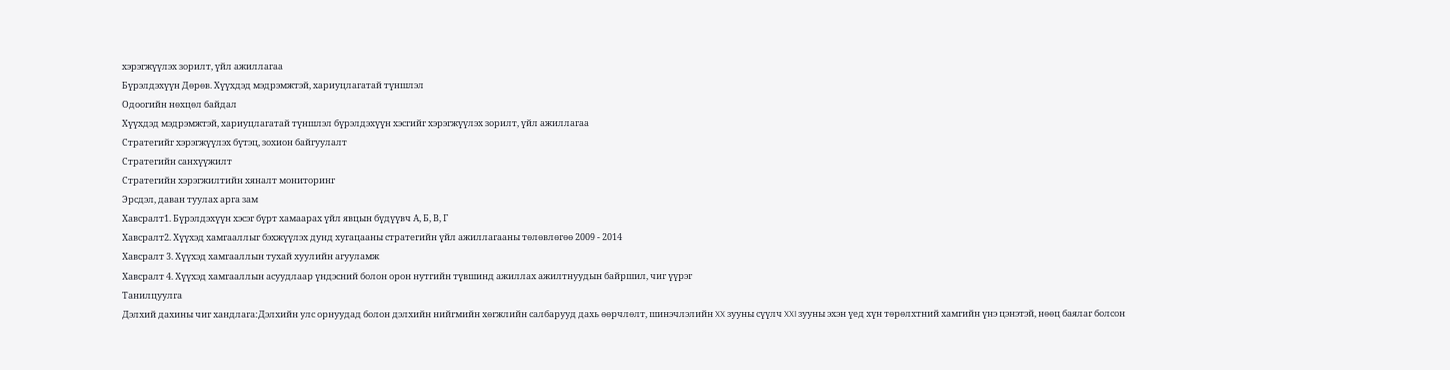хэрэгжүүлэх зорилт, үйл ажиллагаа
Бүрэлдэхүүн Дөрөв. Хүүхдэд мэдрэмжтэй, хариуцлагатай түншлэл
Одоогийн нөхцөл байдал
Хүүхдэд мэдрэмжтэй, хариуцлагатай түншлэл бүрэлдэхүүн хэсгийг хэрэгжүүлэх зорилт, үйл ажиллагаа
Стратегийг хэрэгжүүлэх бүтэц, зохион байгуулалт
Стратегийн санхүүжилт
Стратегийн хэрэгжилтийн хяналт мониторинг
Эрсдэл, даван туулах арга зам
Хавсралт1. Бүрэлдэхүүн хэсэг бүрт хамаарах үйл явцын бүдүүвч А, Б, В, Г
Хавсралт2. Хүүхэд хамгааллыг бэхжүүлэх дунд хугацааны стратегийн үйл ажиллагааны төлөвлөгөө 2009 - 2014
Хавсралт 3. Хүүхэд хамгааллын тухай хуулийн агууламж
Хавсралт 4. Хүүхэд хамгааллын асуудлаар үндэсний болон орон нутгийн түвшинд ажиллах ажилтнуудын байршил, чиг үүрэг
Танилцуулга
Дэлхий дахины чиг хандлага:Дэлхийн улс орнуудад болон дэлхийн нийгмийн хөгжлийн салбарууд дахь өөрчлөлт, шинэчлэлийн XX зууны сүүлч XXI зууны эхэн үед хүн төрөлхтний хамгийн үнэ цэнэтэй, нөөц баялаг болсон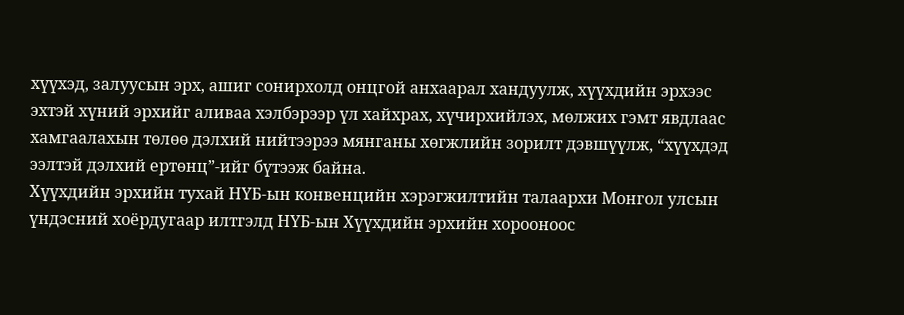хүүхэд, залуусын эрх, ашиг сонирхолд онцгой анхаарал хандуулж, хүүхдийн эрхээс эхтэй хүний эрхийг аливаа хэлбэрээр үл хайхрах, хүчирхийлэх, мөлжих гэмт явдлаас хамгаалахын төлөө дэлхий нийтээрээ мянганы хөгжлийн зорилт дэвшүүлж, “хүүхдэд ээлтэй дэлхий ертөнц”-ийг бүтээж байна.
Хүүхдийн эрхийн тухай НҮБ-ын конвенцийн хэрэгжилтийн талаархи Монгол улсын үндэсний хоёрдугаар илтгэлд НҮБ-ын Хүүхдийн эрхийн хорооноос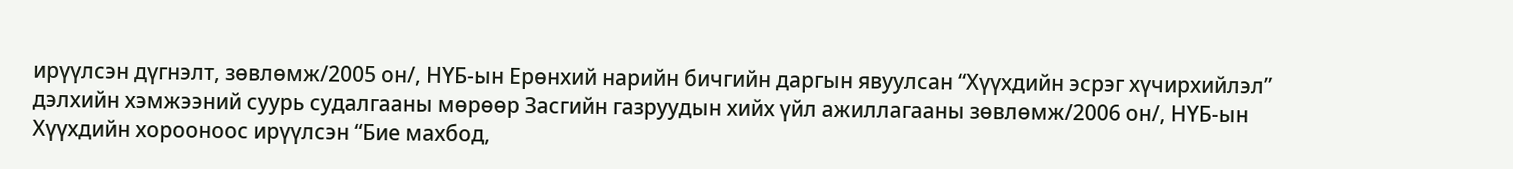ирүүлсэн дүгнэлт, зөвлөмж/2005 он/, НҮБ-ын Ерөнхий нарийн бичгийн даргын явуулсан “Хүүхдийн эсрэг хүчирхийлэл” дэлхийн хэмжээний суурь судалгааны мөрөөр Засгийн газруудын хийх үйл ажиллагааны зөвлөмж/2006 он/, НҮБ-ын Хүүхдийн хорооноос ирүүлсэн “Бие махбод,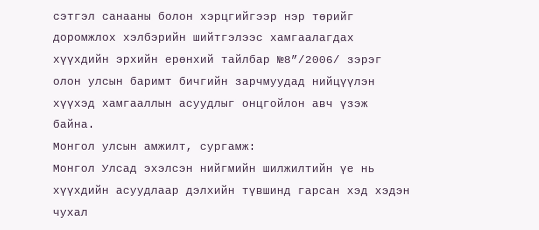сэтгэл санааны болон хэрцгийгээр нэр төрийг доромжлох хэлбэрийн шийтгэлээс хамгаалагдах хүүхдийн эрхийн ерөнхий тайлбар №8”/2006/ зэрэг олон улсын баримт бичгийн зарчмуудад нийцүүлэн хүүхэд хамгааллын асуудлыг онцгойлон авч үзэж байна.
Монгол улсын амжилт, сургамж:
Монгол Улсад эхэлсэн нийгмийн шилжилтийн үе нь хүүхдийн асуудлаар дэлхийн түвшинд гарсан хэд хэдэн чухал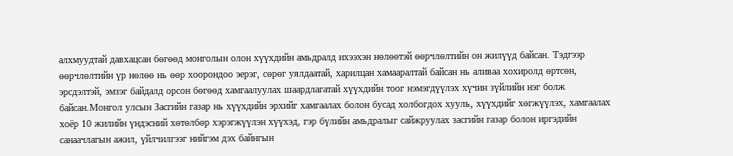алхмуудтай давхацсан бөгөөд монголын олон хүүхдийн амьдралд ихээхэн нөлөөтэй өөрчлөлтийн он жилүүд байсан. Тэдгээр өөрчлөлтийн үр нөлөө нь өөр хоорондоо эерэг, сөрөг уялдаатай, харилцан хамааралтай байсан нь аливаа хохиролд өртсөн, эрсдэлтэй, эмзэг байдалд орсон бөгөөд хамгаалуулах шаардлагатай хүүхдийн тоог нэмэгдүүлэх хүчин зүйлийн нэг болж байсан.Монгол улсын Засгийн газар нь хүүхдийн эрхийг хамгаалах болон бусад холбогдох хууль, хүүхдийг хөгжүүлэх, хамгаалах хоёр 10 жилийн үндэсний хөтөлбөр хэрэгжүүлэн хүүхэд, гэр бүлийн амьдралыг сайжруулах засгийн газар болон иргэдийн санаачлагын ажил, үйлчилгээг нийгэм дэх байнгын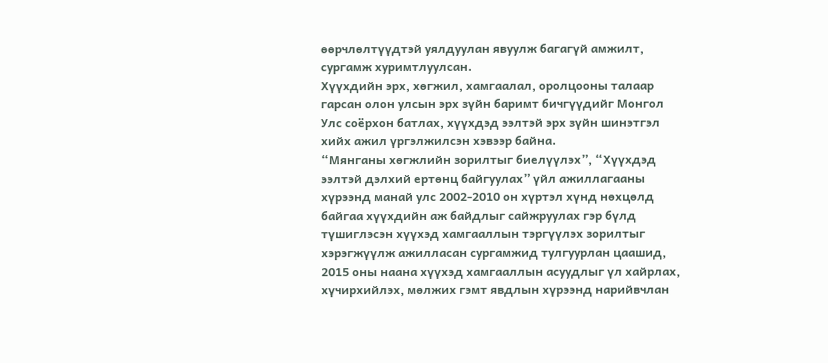өөрчлөлтүүдтэй уялдуулан явуулж багагүй амжилт, сургамж хуримтлуулсан.
Хүүхдийн эрх, хөгжил, хамгаалал, оролцооны талаар гарсан олон улсын эрх зүйн баримт бичгүүдийг Монгол Улс соёрхон батлах, хүүхдэд ээлтэй эрх зүйн шинэтгэл хийх ажил үргэлжилсэн хэвээр байна.
“Мянганы хөгжлийн зорилтыг биелүүлэх”, “Хүүхдэд ээлтэй дэлхий ертөнц байгуулах” үйл ажиллагааны хүрээнд манай улс 2002-2010 он хүртэл хүнд нөхцөлд байгаа хүүхдийн аж байдлыг сайжруулах гэр бүлд түшиглэсэн хүүхэд хамгааллын тэргүүлэх зорилтыг хэрэгжүүлж ажилласан сургамжид тулгуурлан цаашид, 2015 оны наана хүүхэд хамгааллын асуудлыг үл хайрлах, хүчирхийлэх, мөлжих гэмт явдлын хүрээнд нарийвчлан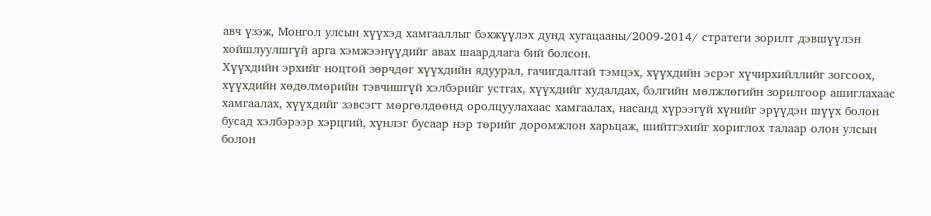авч үзэж, Монгол улсын хүүхэд хамгааллыг бэхжүүлэх дунд хугацааны/2009-2014/ стратеги зорилт дэвшүүлэн хойшлуулшгүй арга хэмжээнүүдийг авах шаардлага бий болсон.
Хүүхдийн эрхийг ноцтой зөрчдөг хүүхдийн ядуурал, гачигдалтай тэмцэх, хүүхдийн эсрэг хүчирхийллийг зогсоох, хүүхдийн хөдөлмөрийн тэвчишгүй хэлбэрийг устгах, хүүхдийг худалдах, бэлгийн мөлжлөгийн зорилгоор ашиглахаас хамгаалах, хүүхдийг зэвсэгт мөргөлдөөнд оролцуулахаас хамгаалах, насанд хүрээгүй хүнийг эрүүдэн шүүх болон бусад хэлбэрээр хэрцгий, хүнлэг бусаар нэр төрийг доромжлон харьцаж, шийтгэхийг хориглох талаар олон улсын болон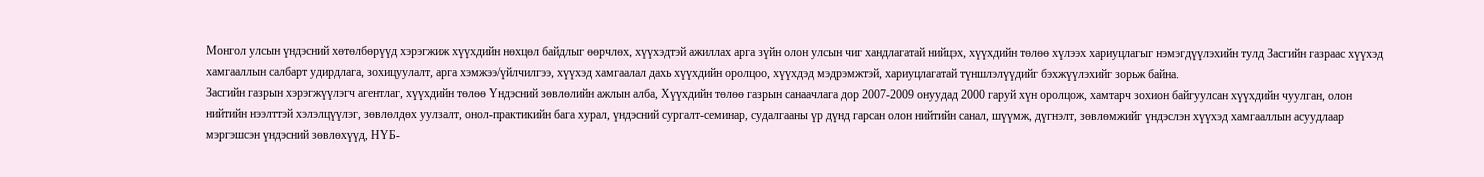Монгол улсын үндэсний хөтөлбөрүүд хэрэгжиж хүүхдийн нөхцөл байдлыг өөрчлөх, хүүхэдтэй ажиллах арга зүйн олон улсын чиг хандлагатай нийцэх, хүүхдийн төлөө хүлээх хариуцлагыг нэмэгдүүлэхийн тулд Засгийн газраас хүүхэд хамгааллын салбарт удирдлага, зохицуулалт, арга хэмжээ/үйлчилгээ, хүүхэд хамгаалал дахь хүүхдийн оролцоо, хүүхдэд мэдрэмжтэй, хариуцлагатай түншлэлүүдийг бэхжүүлэхийг зорьж байна.
Засгийн газрын хэрэгжүүлэгч агентлаг, хүүхдийн төлөө Үндэсний зөвлөлийн ажлын алба, Хүүхдийн төлөө газрын санаачлага дор 2007-2009 онуудад 2000 гаруй хүн оролцож, хамтарч зохион байгуулсан хүүхдийн чуулган, олон нийтийн нээлттэй хэлэлцүүлэг, зөвлөлдөх уулзалт, онол-практикийн бага хурал, үндэсний сургалт-семинар, судалгааны үр дүнд гарсан олон нийтийн санал, шүүмж, дүгнэлт, зөвлөмжийг үндэслэн хүүхэд хамгааллын асуудлаар мэргэшсэн үндэсний зөвлөхүүд, НҮБ-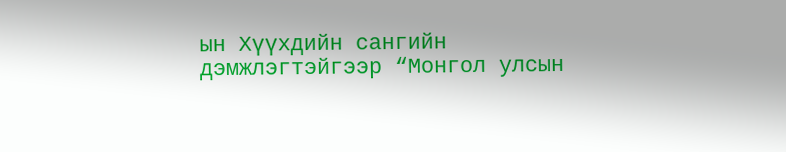ын Хүүхдийн сангийн дэмжлэгтэйгээр “Монгол улсын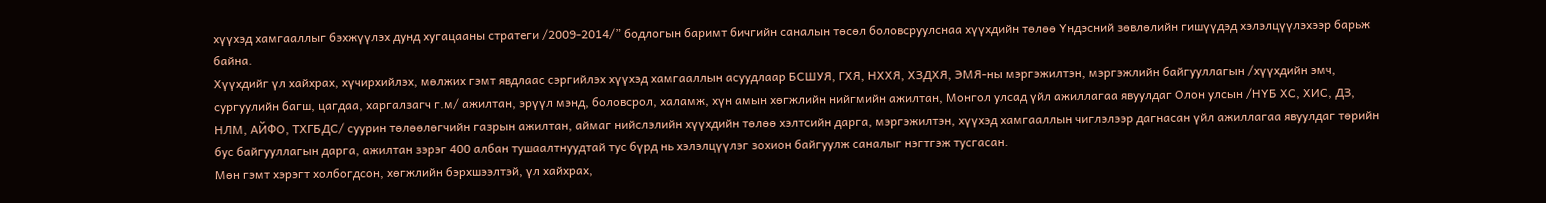хүүхэд хамгааллыг бэхжүүлэх дунд хугацааны стратеги /2009-2014/” бодлогын баримт бичгийн саналын төсөл боловсруулснаа хүүхдийн төлөө Үндэсний зөвлөлийн гишүүдэд хэлэлцүүлэхээр барьж байна.
Хүүхдийг үл хайхрах, хүчирхийлэх, мөлжих гэмт явдлаас сэргийлэх хүүхэд хамгааллын асуудлаар БСШУЯ, ГХЯ, НХХЯ, ХЗДХЯ, ЭМЯ-ны мэргэжилтэн, мэргэжлийн байгууллагын /хүүхдийн эмч, сургуулийн багш, цагдаа, харгалзагч г.м/ ажилтан, эрүүл мэнд, боловсрол, халамж, хүн амын хөгжлийн нийгмийн ажилтан, Монгол улсад үйл ажиллагаа явуулдаг Олон улсын /НҮБ ХС, ХИС, ДЗ, НЛМ, АЙФО, ТХГБДС/ суурин төлөөлөгчийн газрын ажилтан, аймаг нийслэлийн хүүхдийн төлөө хэлтсийн дарга, мэргэжилтэн, хүүхэд хамгааллын чиглэлээр дагнасан үйл ажиллагаа явуулдаг төрийн бус байгууллагын дарга, ажилтан зэрэг 400 албан тушаалтнуудтай тус бүрд нь хэлэлцүүлэг зохион байгуулж саналыг нэгтгэж тусгасан.
Мөн гэмт хэрэгт холбогдсон, хөгжлийн бэрхшээлтэй, үл хайхрах,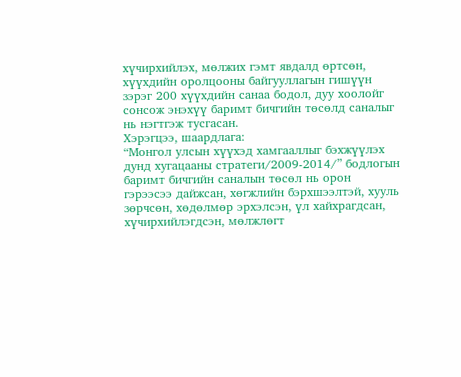хүчирхийлэх, мөлжих гэмт явдалд өртсөн, хүүхдийн оролцооны байгууллагын гишүүн зэрэг 200 хүүхдийн санаа бодол, дуу хоолойг сонсож энэхүү баримт бичгийн төсөлд саналыг нь нэгтгэж тусгасан.
Хэрэгцээ, шаардлага:
“Монгол улсын хүүхэд хамгааллыг бэхжүүлэх дунд хугацааны стратеги/2009-2014/” бодлогын баримт бичгийн саналын төсөл нь орон гэрээсээ дайжсан, хөгжлийн бэрхшээлтэй, хууль зөрчсөн, хөдөлмөр эрхэлсэн, үл хайхрагдсан, хүчирхийлэгдсэн, мөлжлөгт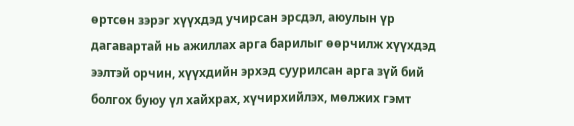өртсөн зэрэг хүүхдэд учирсан эрсдэл, аюулын үр дагавартай нь ажиллах арга барилыг өөрчилж хүүхдэд ээлтэй орчин, хүүхдийн эрхэд суурилсан арга зүй бий болгох буюу үл хайхрах, хүчирхийлэх, мөлжих гэмт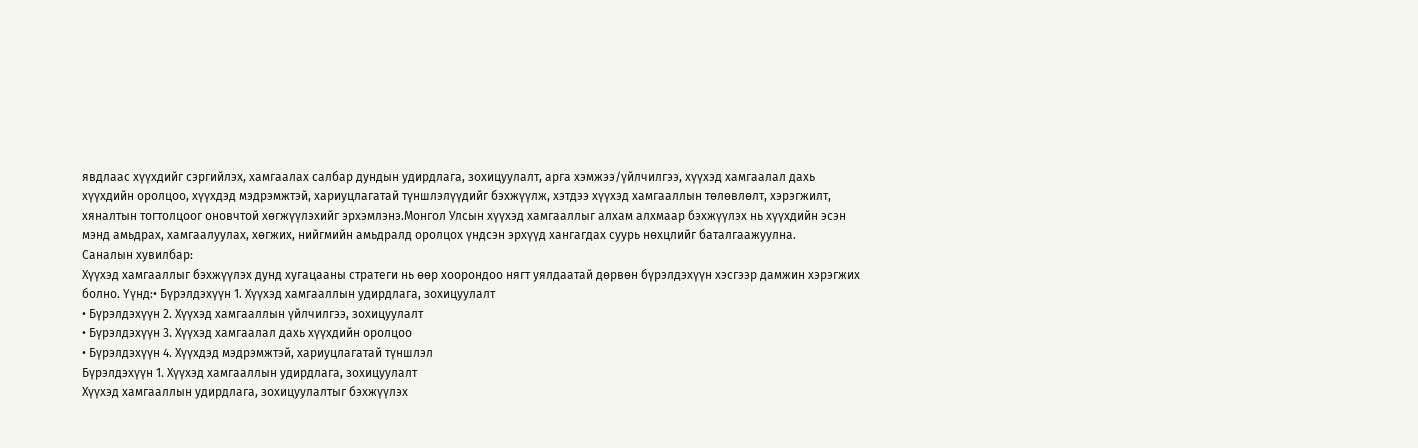явдлаас хүүхдийг сэргийлэх, хамгаалах салбар дундын удирдлага, зохицуулалт, арга хэмжээ/үйлчилгээ, хүүхэд хамгаалал дахь хүүхдийн оролцоо, хүүхдэд мэдрэмжтэй, хариуцлагатай түншлэлүүдийг бэхжүүлж, хэтдээ хүүхэд хамгааллын төлөвлөлт, хэрэгжилт, хяналтын тогтолцоог оновчтой хөгжүүлэхийг эрхэмлэнэ.Монгол Улсын хүүхэд хамгааллыг алхам алхмаар бэхжүүлэх нь хүүхдийн эсэн мэнд амьдрах, хамгаалуулах, хөгжих, нийгмийн амьдралд оролцох үндсэн эрхүүд хангагдах суурь нөхцлийг баталгаажуулна.
Саналын хувилбар:
Хүүхэд хамгааллыг бэхжүүлэх дунд хугацааны стратеги нь өөр хоорондоо нягт уялдаатай дөрвөн бүрэлдэхүүн хэсгээр дамжин хэрэгжих болно. Үүнд:• Бүрэлдэхүүн 1. Хүүхэд хамгааллын удирдлага, зохицуулалт
• Бүрэлдэхүүн 2. Хүүхэд хамгааллын үйлчилгээ, зохицуулалт
• Бүрэлдэхүүн 3. Хүүхэд хамгаалал дахь хүүхдийн оролцоо
• Бүрэлдэхүүн 4. Хүүхдэд мэдрэмжтэй, хариуцлагатай түншлэл
Бүрэлдэхүүн 1. Хүүхэд хамгааллын удирдлага, зохицуулалт
Хүүхэд хамгааллын удирдлага, зохицуулалтыг бэхжүүлэх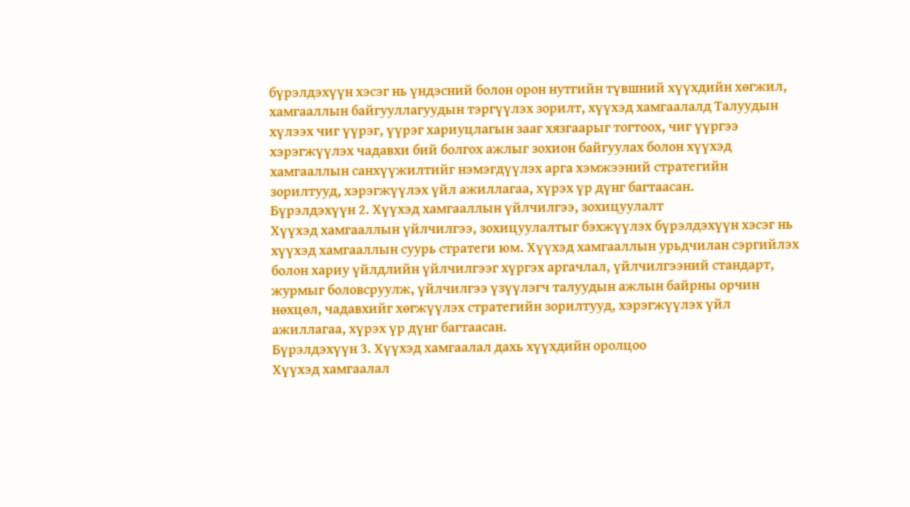бүрэлдэхүүн хэсэг нь үндэсний болон орон нутгийн түвшний хүүхдийн хөгжил, хамгааллын байгууллагуудын тэргүүлэх зорилт, хүүхэд хамгаалалд Талуудын хүлээх чиг үүрэг, үүрэг хариуцлагын зааг хязгаарыг тогтоох, чиг үүргээ хэрэгжүүлэх чадавхи бий болгох ажлыг зохион байгуулах болон хүүхэд хамгааллын санхүүжилтийг нэмэгдүүлэх арга хэмжээний стратегийн зорилтууд, хэрэгжүүлэх үйл ажиллагаа, хүрэх үр дүнг багтаасан.
Бүрэлдэхүүн 2. Хүүхэд хамгааллын үйлчилгээ, зохицуулалт
Хүүхэд хамгааллын үйлчилгээ, зохицуулалтыг бэхжүүлэх бүрэлдэхүүн хэсэг нь хүүхэд хамгааллын суурь стратеги юм. Хүүхэд хамгааллын урьдчилан сэргийлэх болон хариу үйлдлийн үйлчилгээг хүргэх аргачлал, үйлчилгээний стандарт, журмыг боловсруулж, үйлчилгээ үзүүлэгч талуудын ажлын байрны орчин нөхцөл, чадавхийг хөгжүүлэх стратегийн зорилтууд, хэрэгжүүлэх үйл ажиллагаа, хүрэх үр дүнг багтаасан.
Бүрэлдэхүүн 3. Хүүхэд хамгаалал дахь хүүхдийн оролцоо
Хүүхэд хамгаалал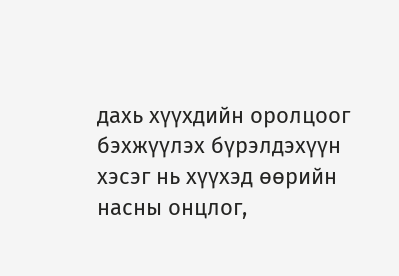дахь хүүхдийн оролцоог бэхжүүлэх бүрэлдэхүүн хэсэг нь хүүхэд өөрийн насны онцлог,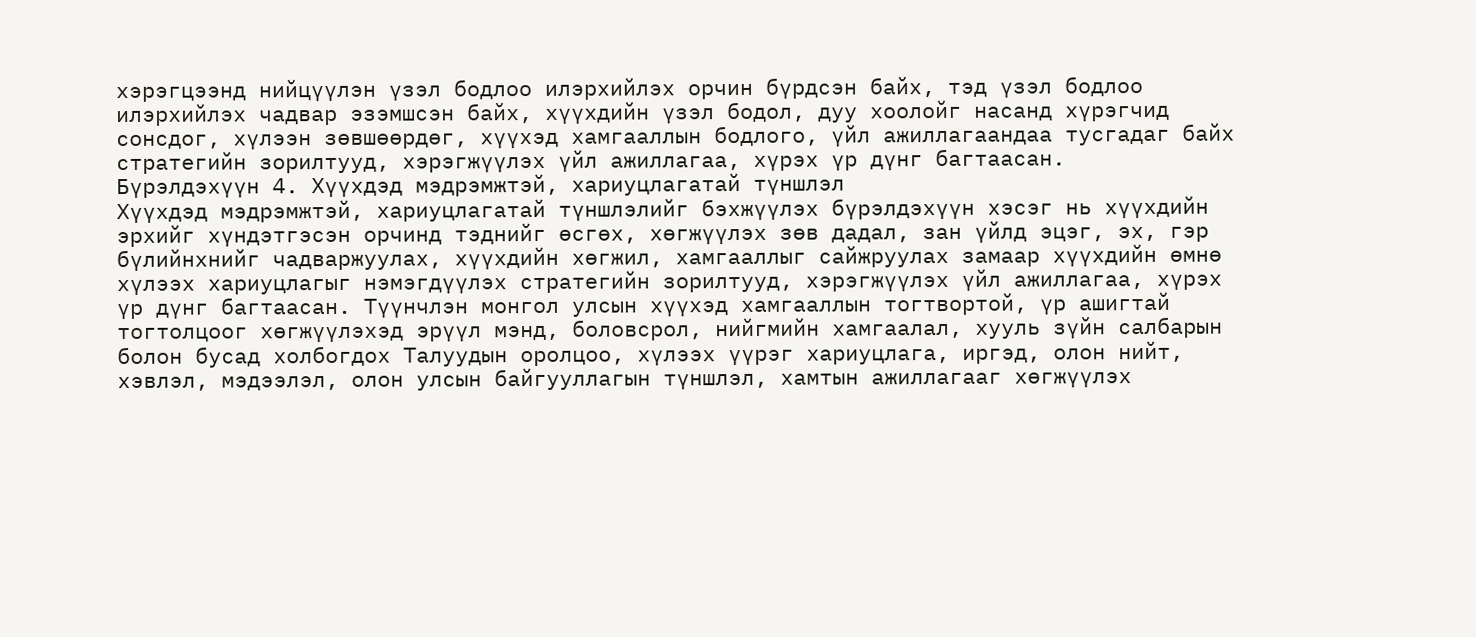хэрэгцээнд нийцүүлэн үзэл бодлоо илэрхийлэх орчин бүрдсэн байх, тэд үзэл бодлоо илэрхийлэх чадвар эзэмшсэн байх, хүүхдийн үзэл бодол, дуу хоолойг насанд хүрэгчид сонсдог, хүлээн зөвшөөрдөг, хүүхэд хамгааллын бодлого, үйл ажиллагаандаа тусгадаг байх стратегийн зорилтууд, хэрэгжүүлэх үйл ажиллагаа, хүрэх үр дүнг багтаасан.
Бүрэлдэхүүн 4. Хүүхдэд мэдрэмжтэй, хариуцлагатай түншлэл
Хүүхдэд мэдрэмжтэй, хариуцлагатай түншлэлийг бэхжүүлэх бүрэлдэхүүн хэсэг нь хүүхдийн эрхийг хүндэтгэсэн орчинд тэднийг өсгөх, хөгжүүлэх зөв дадал, зан үйлд эцэг, эх, гэр бүлийнхнийг чадваржуулах, хүүхдийн хөгжил, хамгааллыг сайжруулах замаар хүүхдийн өмнө хүлээх хариуцлагыг нэмэгдүүлэх стратегийн зорилтууд, хэрэгжүүлэх үйл ажиллагаа, хүрэх үр дүнг багтаасан. Түүнчлэн монгол улсын хүүхэд хамгааллын тогтвортой, үр ашигтай тогтолцоог хөгжүүлэхэд эрүүл мэнд, боловсрол, нийгмийн хамгаалал, хууль зүйн салбарын болон бусад холбогдох Талуудын оролцоо, хүлээх үүрэг хариуцлага, иргэд, олон нийт, хэвлэл, мэдээлэл, олон улсын байгууллагын түншлэл, хамтын ажиллагааг хөгжүүлэх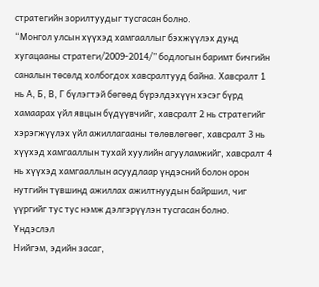стратегийн зорилтуудыг тусгасан болно.
“Монгол улсын хүүхэд хамгааллыг бэхжүүлэх дунд хугацааны стратеги/2009-2014/” бодлогын баримт бичгийн саналын төсөлд холбогдох хавсралтууд байна. Хавсралт 1 нь А, Б, В, Г бүлэгтэй бөгөөд бүрэлдэхүүн хэсэг бүрд хамаарах үйл явцын бүдүүвчийг, хавсралт 2 нь стратегийг хэрэгжүүлэх үйл ажиллагааны төлөвлөгөөг, хавсралт 3 нь хүүхэд хамгааллын тухай хуулийн агууламжийг, хавсралт 4 нь хүүхэд хамгааллын асуудлаар үндэсний болон орон нутгийн түвшинд ажиллах ажилтнуудын байршил, чиг үүргийг тус тус нэмж дэлгэрүүлэн тусгасан болно.
Үндэслэл
Нийгэм, эдийн засаг,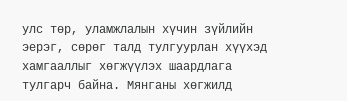улс төр, уламжлалын хүчин зүйлийн эерэг, сөрөг талд тулгуурлан хүүхэд хамгааллыг хөгжүүлэх шаардлага тулгарч байна. Мянганы хөгжилд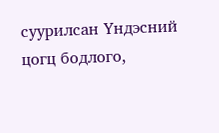суурилсан Үндэсний цогц бодлого,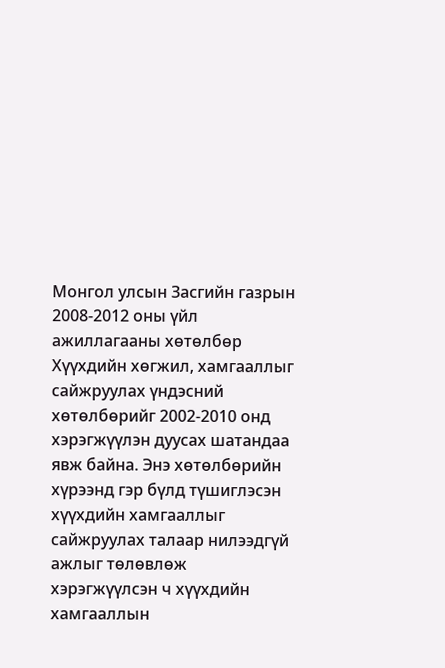Монгол улсын Засгийн газрын 2008-2012 оны үйл ажиллагааны хөтөлбөр Хүүхдийн хөгжил, хамгааллыг сайжруулах үндэсний хөтөлбөрийг 2002-2010 онд хэрэгжүүлэн дуусах шатандаа явж байна. Энэ хөтөлбөрийн хүрээнд гэр бүлд түшиглэсэн хүүхдийн хамгааллыг сайжруулах талаар нилээдгүй ажлыг төлөвлөж хэрэгжүүлсэн ч хүүхдийн хамгааллын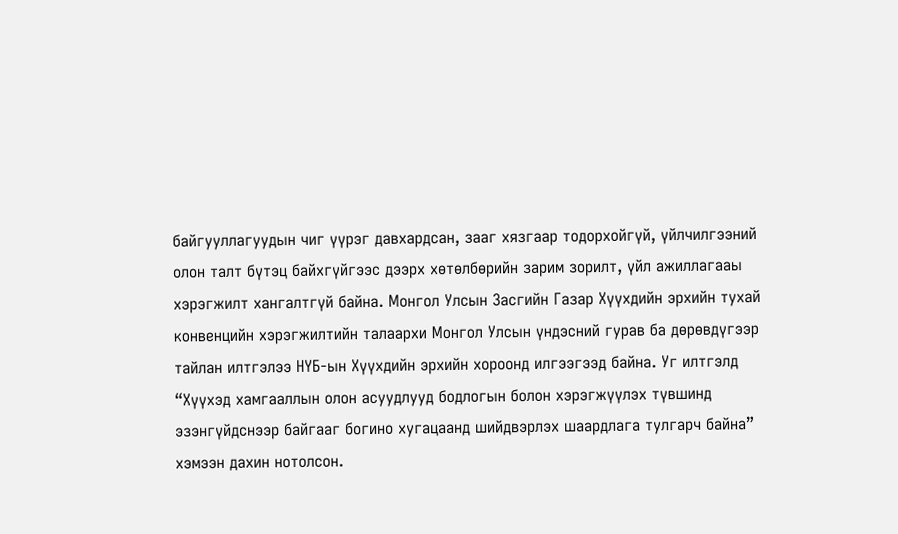байгууллагуудын чиг үүрэг давхардсан, зааг хязгаар тодорхойгүй, үйлчилгээний олон талт бүтэц байхгүйгээс дээрх хөтөлбөрийн зарим зорилт, үйл ажиллагааы хэрэгжилт хангалтгүй байна. Монгол Улсын Засгийн Газар Хүүхдийн эрхийн тухай конвенцийн хэрэгжилтийн талаархи Монгол Улсын үндэсний гурав ба дөрөвдүгээр тайлан илтгэлээ НҮБ-ын Хүүхдийн эрхийн хороонд илгээгээд байна. Уг илтгэлд “Хүүхэд хамгааллын олон асуудлууд бодлогын болон хэрэгжүүлэх түвшинд эзэнгүйдснээр байгааг богино хугацаанд шийдвэрлэх шаардлага тулгарч байна” хэмээн дахин нотолсон.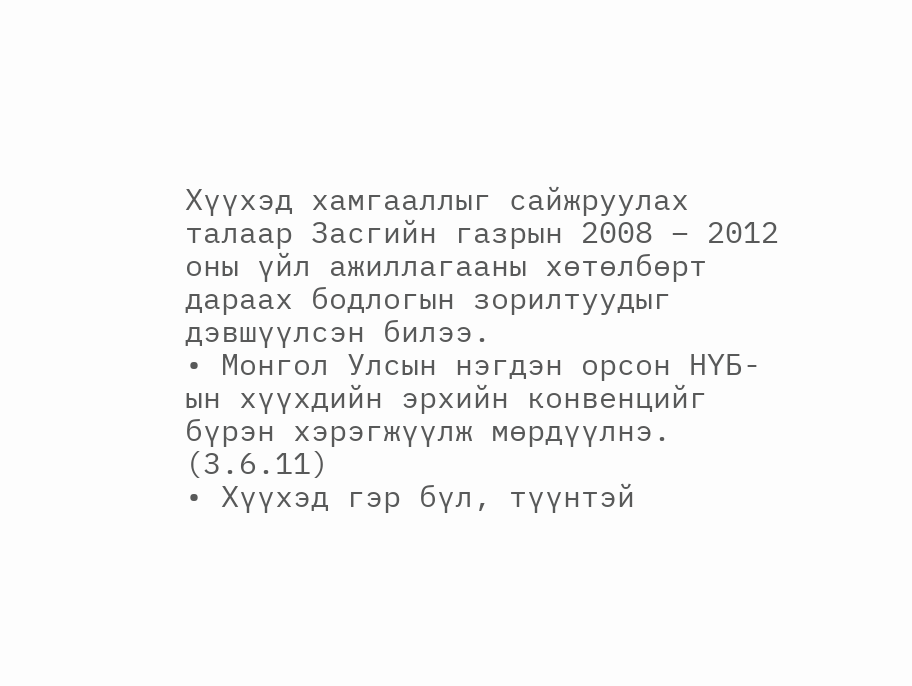Хүүхэд хамгааллыг сайжруулах талаар Засгийн газрын 2008 – 2012 оны үйл ажиллагааны хөтөлбөрт дараах бодлогын зорилтуудыг дэвшүүлсэн билээ.
• Монгол Улсын нэгдэн орсон НҮБ-ын хүүхдийн эрхийн конвенцийг бүрэн хэрэгжүүлж мөрдүүлнэ. (3.6.11)
• Хүүхэд гэр бүл, түүнтэй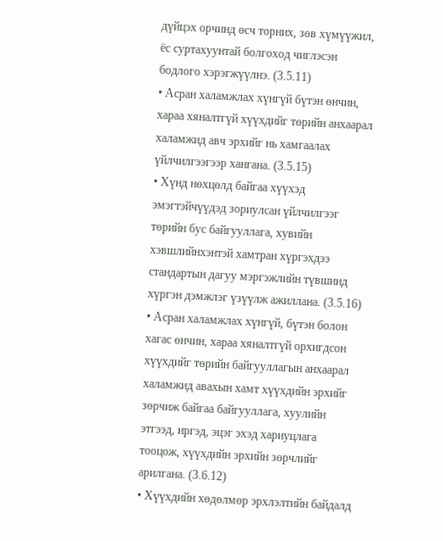дүйцэх орчинд өсч торних, зөв хүмүүжил, ёс суртахуунтай болгоход чиглэсэн бодлого хэрэгжүүлнэ. (3.5.11)
• Асран халамжлах хүнгүй бүтэн өнчин, хараа хяналтгүй хүүхдийг төрийн анхаарал халамжид авч эрхийг нь хамгаалах үйлчилгээгээр хангана. (3.5.15)
• Хүнд нөхцөлд байгаа хүүхэд эмэгтэйчүүдэд зориулсан үйлчилгээг төрийн бус байгууллага, хувийн хэвшлийнхэнтэй хамтран хүргэхдээ стандартын дагуу мэргэжлийн түвшинд хүргэн дэмжлэг үзүүлж ажиллана. (3.5.16)
• Асран халамжлах хүнгүй, бүтэн болон хагас өнчин, хараа хяналтгүй орхигдсон хүүхдийг төрийн байгууллагын анхаарал халамжид авахын хамт хүүхдийн эрхийг зөрчиж байгаа байгууллага, хуулийн этгээд, иргэд, эцэг эхэд хариуцлага тооцож, хүүхдийн эрхийн зөрчлийг арилгана. (3.6.12)
• Хүүхдийн хөдөлмөр эрхлэлтийн байдалд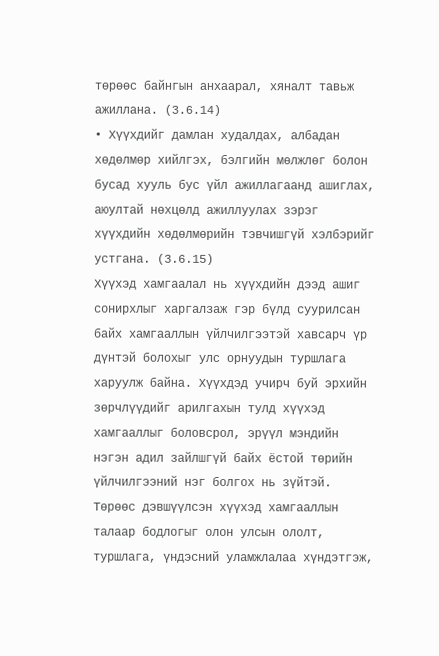төрөөс байнгын анхаарал, хяналт тавьж ажиллана. (3.6.14)
• Хүүхдийг дамлан худалдах, албадан хөдөлмөр хийлгэх, бэлгийн мөлжлөг болон бусад хууль бус үйл ажиллагаанд ашиглах, аюултай нөхцөлд ажиллуулах зэрэг хүүхдийн хөдөлмөрийн тэвчишгүй хэлбэрийг устгана. (3.6.15)
Хүүхэд хамгаалал нь хүүхдийн дээд ашиг сонирхлыг харгалзаж гэр бүлд суурилсан байх хамгааллын үйлчилгээтэй хавсарч үр дүнтэй болохыг улс орнуудын туршлага харуулж байна. Хүүхдэд учирч буй эрхийн зөрчлүүдийг арилгахын тулд хүүхэд хамгааллыг боловсрол, эрүүл мэндийн нэгэн адил зайлшгүй байх ёстой төрийн үйлчилгээний нэг болгох нь зүйтэй. Төрөөс дэвшүүлсэн хүүхэд хамгааллын талаар бодлогыг олон улсын ололт, туршлага, үндэсний уламжлалаа хүндэтгэж,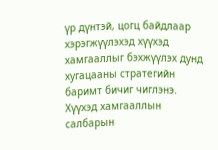үр дүнтэй, цогц байдлаар хэрэгжүүлэхэд хүүхэд хамгааллыг бэхжүүлэх дунд хугацааны стратегийн баримт бичиг чиглэнэ.
Хүүхэд хамгааллын салбарын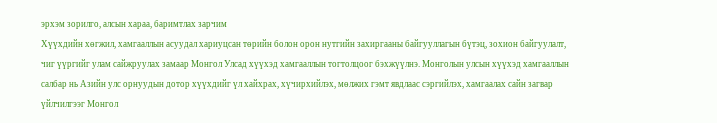эрхэм зорилго, алсын хараа, баримтлах зарчим
Хүүхдийн хөгжил, хамгааллын асуудал хариуцсан төрийн болон орон нутгийн захиргааны байгууллагын бүтэц, зохион байгуулалт, чиг үүргийг улам сайжруулах замаар Монгол Улсад хүүхэд хамгааллын тогтолцоог бэхжүүлнэ. Монголын улсын хүүхэд хамгааллын салбар нь Азийн улс орнуудын дотор хүүхдийг үл хайхрах, хүчирхийлэх, мөлжих гэмт явдлаас сэргийлэх, хамгаалах сайн загвар үйлчилгээг Монгол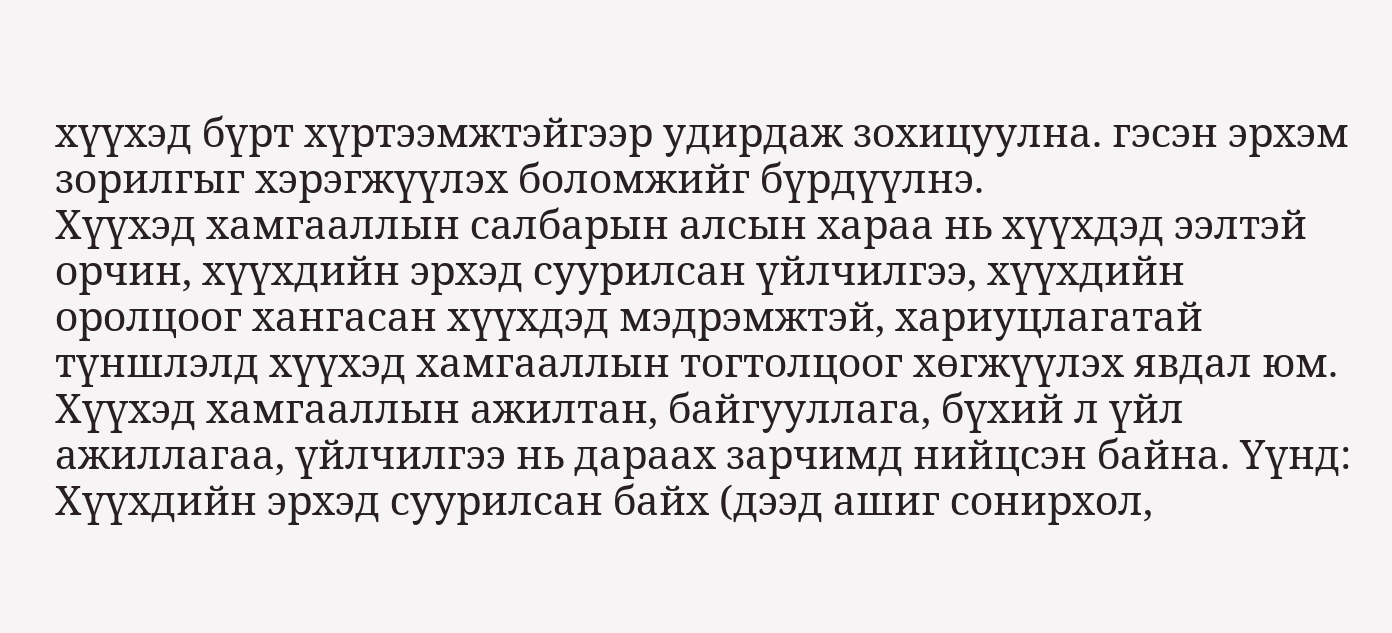хүүхэд бүрт хүртээмжтэйгээр удирдаж зохицуулна. гэсэн эрхэм зорилгыг хэрэгжүүлэх боломжийг бүрдүүлнэ.
Хүүхэд хамгааллын салбарын алсын хараа нь хүүхдэд ээлтэй орчин, хүүхдийн эрхэд суурилсан үйлчилгээ, хүүхдийн оролцоог хангасан хүүхдэд мэдрэмжтэй, хариуцлагатай түншлэлд хүүхэд хамгааллын тогтолцоог хөгжүүлэх явдал юм.
Хүүхэд хамгааллын ажилтан, байгууллага, бүхий л үйл ажиллагаа, үйлчилгээ нь дараах зарчимд нийцсэн байна. Үүнд:
Хүүхдийн эрхэд суурилсан байх (дээд ашиг сонирхол,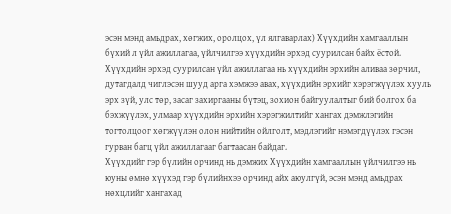эсэн мэнд амьдрах, хөгжих, оролцох, үл ялгаварлах) Хүүхдийн хамгааллын бүхий л үйл ажиллагаа, үйлчилгээ хүүхдийн эрхэд суурилсан байх ёстой. Хүүхдийн эрхэд суурилсан үйл ажиллагаа нь хүүхдийн эрхийн аливаа зөрчил, дутагдалд чиглэсэн шууд арга хэмжээ авах, хүүхдийн эрхийг хэрэгжүүлэх хууль эрх зүй, улс төр, засаг захиргааны бүтэц, зохион байгуулалтыг бий болгох ба бэхжүүлэх, улмаар хүүхдийн эрхийн хэрэгжилтийг хангах дэмжлэгийн тогтолцоог хөгжүүлэн олон нийтийн ойлголт, мэдлэгийг нэмэгдүүлэх гэсэн гурван багц үйл ажиллагааг багтаасан байдаг.
Хүүхдийг гэр бүлийн орчинд нь дэмжих Хүүхдийн хамгааллын үйлчилгээ нь юуны өмнө хүүхэд гэр бүлийнхээ орчинд айх аюулгүй, эсэн мэнд амьдрах нөхцлийг хангахад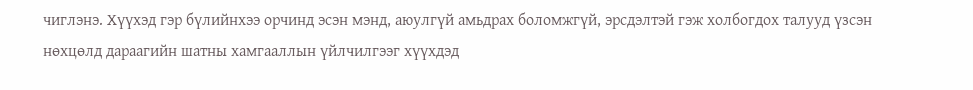чиглэнэ. Хүүхэд гэр бүлийнхээ орчинд эсэн мэнд, аюулгүй амьдрах боломжгүй, эрсдэлтэй гэж холбогдох талууд үзсэн нөхцөлд дараагийн шатны хамгааллын үйлчилгээг хүүхдэд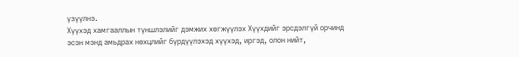үзүүлнэ.
Хүүхэд хамгааллын түншлэлийг дэмжих хөгжүүлэх Хүүхдийг эрсдэлгүй орчинд эсэн мэнд амьдрах нөхцлийг бүрдүүлэхэд хүүхэд, иргэд, олон нийт,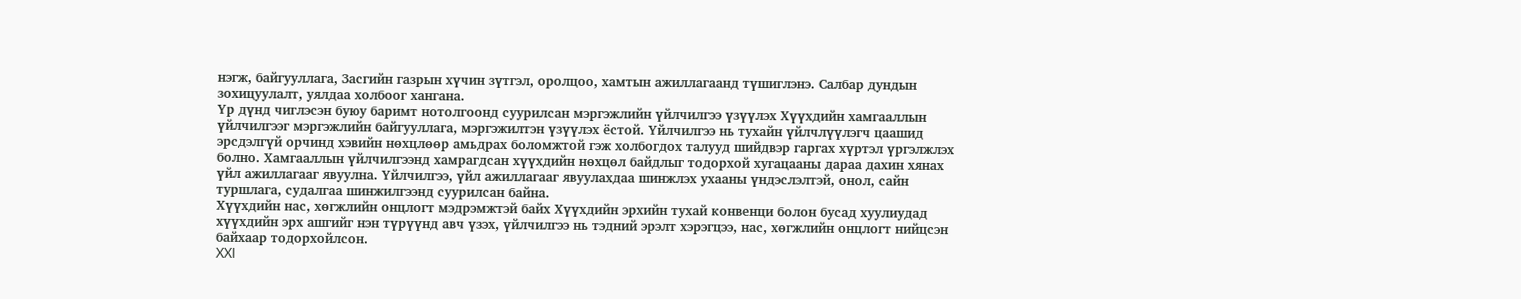нэгж, байгууллага, Засгийн газрын хүчин зүтгэл, оролцоо, хамтын ажиллагаанд түшиглэнэ. Салбар дундын зохицуулалт, уялдаа холбоог хангана.
Үр дүнд чиглэсэн буюу баримт нотолгоонд суурилсан мэргэжлийн үйлчилгээ үзүүлэх Хүүхдийн хамгааллын үйлчилгээг мэргэжлийн байгууллага, мэргэжилтэн үзүүлэх ёстой. Үйлчилгээ нь тухайн үйлчлүүлэгч цаашид эрсдэлгүй орчинд хэвийн нөхцлөөр амьдрах боломжтой гэж холбогдох талууд шийдвэр гаргах хүртэл үргэлжлэх болно. Хамгааллын үйлчилгээнд хамрагдсан хүүхдийн нөхцөл байдлыг тодорхой хугацааны дараа дахин хянах үйл ажиллагааг явуулна. Үйлчилгээ, үйл ажиллагааг явуулахдаа шинжлэх ухааны үндэслэлтэй, онол, сайн туршлага, судалгаа шинжилгээнд суурилсан байна.
Хүүхдийн нас, хөгжлийн онцлогт мэдрэмжтэй байх Хүүхдийн эрхийн тухай конвенци болон бусад хуулиудад хүүхдийн эрх ашгийг нэн түрүүнд авч үзэх, үйлчилгээ нь тэдний эрэлт хэрэгцээ, нас, хөгжлийн онцлогт нийцсэн байхаар тодорхойлсон.
XXI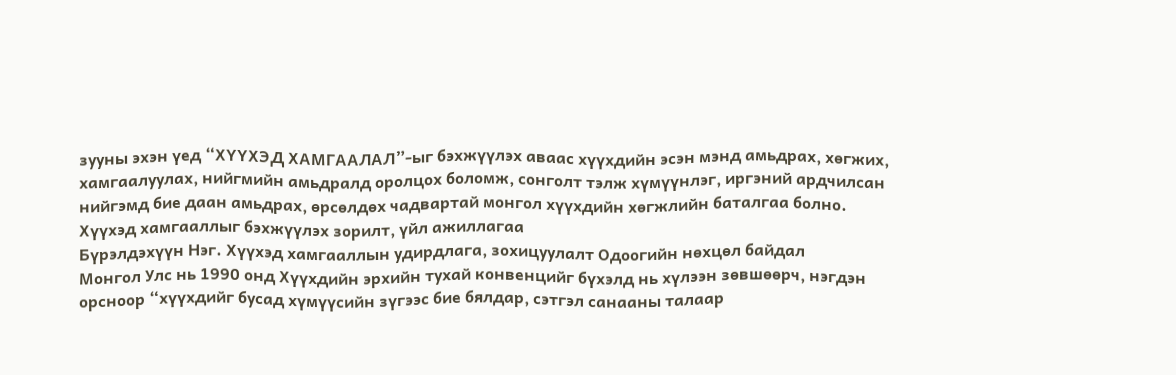зууны эхэн үед “ХҮҮХЭД ХАМГААЛАЛ”-ыг бэхжүүлэх аваас хүүхдийн эсэн мэнд амьдрах, хөгжих, хамгаалуулах, нийгмийн амьдралд оролцох боломж, сонголт тэлж хүмүүнлэг, иргэний ардчилсан нийгэмд бие даан амьдрах, өрсөлдөх чадвартай монгол хүүхдийн хөгжлийн баталгаа болно.
Хүүхэд хамгааллыг бэхжүүлэх зорилт, үйл ажиллагаа
Бүрэлдэхүүн Нэг. Хүүхэд хамгааллын удирдлага, зохицуулалт Одоогийн нөхцөл байдал
Монгол Улс нь 1990 онд Хүүхдийн эрхийн тухай конвенцийг бүхэлд нь хүлээн зөвшөөрч, нэгдэн орсноор “хүүхдийг бусад хүмүүсийн зүгээс бие бялдар, сэтгэл санааны талаар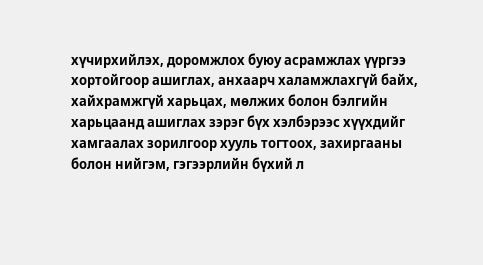хүчирхийлэх, доромжлох буюу асрамжлах үүргээ хортойгоор ашиглах, анхаарч халамжлахгүй байх, хайхрамжгүй харьцах, мөлжих болон бэлгийн харьцаанд ашиглах зэрэг бүх хэлбэрээс хүүхдийг хамгаалах зорилгоор хууль тогтоох, захиргааны болон нийгэм, гэгээрлийн бүхий л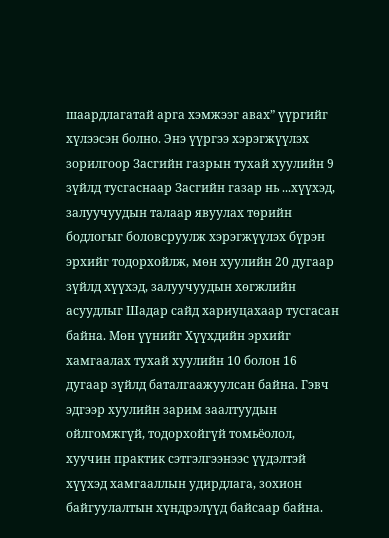шаардлагатай арга хэмжээг авах” үүргийг хүлээсэн болно. Энэ үүргээ хэрэгжүүлэх зорилгоор Засгийн газрын тухай хуулийн 9 зүйлд тусгаснаар Засгийн газар нь ...хүүхэд, залуучуудын талаар явуулах төрийн бодлогыг боловсруулж хэрэгжүүлэх бүрэн эрхийг тодорхойлж, мөн хуулийн 20 дугаар зүйлд хүүхэд, залуучуудын хөгжлийн асуудлыг Шадар сайд хариуцахаар тусгасан байна. Мөн үүнийг Хүүхдийн эрхийг хамгаалах тухай хуулийн 10 болон 16 дугаар зүйлд баталгаажуулсан байна. Гэвч эдгээр хуулийн зарим заалтуудын ойлгомжгүй, тодорхойгүй томьёолол, хуучин практик сэтгэлгээнээс үүдэлтэй хүүхэд хамгааллын удирдлага, зохион байгуулалтын хүндрэлүүд байсаар байна.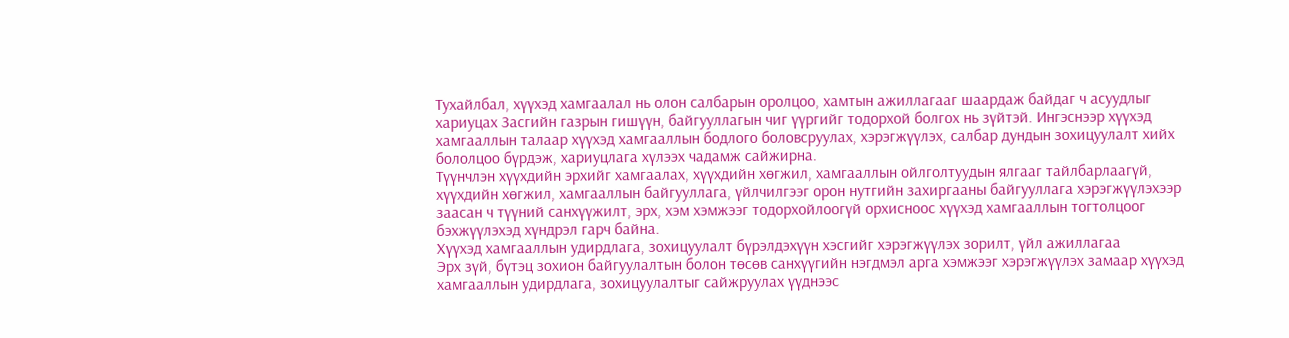Тухайлбал, хүүхэд хамгаалал нь олон салбарын оролцоо, хамтын ажиллагааг шаардаж байдаг ч асуудлыг хариуцах Засгийн газрын гишүүн, байгууллагын чиг үүргийг тодорхой болгох нь зүйтэй. Ингэснээр хүүхэд хамгааллын талаар хүүхэд хамгааллын бодлого боловсруулах, хэрэгжүүлэх, салбар дундын зохицуулалт хийх бололцоо бүрдэж, хариуцлага хүлээх чадамж сайжирна.
Түүнчлэн хүүхдийн эрхийг хамгаалах, хүүхдийн хөгжил, хамгааллын ойлголтуудын ялгааг тайлбарлаагүй, хүүхдийн хөгжил, хамгааллын байгууллага, үйлчилгээг орон нутгийн захиргааны байгууллага хэрэгжүүлэхээр заасан ч түүний санхүүжилт, эрх, хэм хэмжээг тодорхойлоогүй орхисноос хүүхэд хамгааллын тогтолцоог бэхжүүлэхэд хүндрэл гарч байна.
Хүүхэд хамгааллын удирдлага, зохицуулалт бүрэлдэхүүн хэсгийг хэрэгжүүлэх зорилт, үйл ажиллагаа
Эрх зүй, бүтэц зохион байгуулалтын болон төсөв санхүүгийн нэгдмэл арга хэмжээг хэрэгжүүлэх замаар хүүхэд хамгааллын удирдлага, зохицуулалтыг сайжруулах үүднээс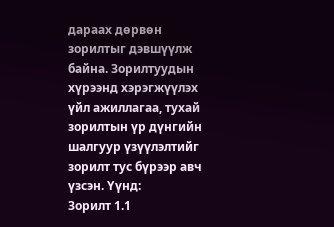дараах дөрвөн зорилтыг дэвшүүлж байна. Зорилтуудын хүрээнд хэрэгжүүлэх үйл ажиллагаа, тухай зорилтын үр дүнгийн шалгуур үзүүлэлтийг зорилт тус бүрээр авч үзсэн. Үүнд:
Зорилт 1.1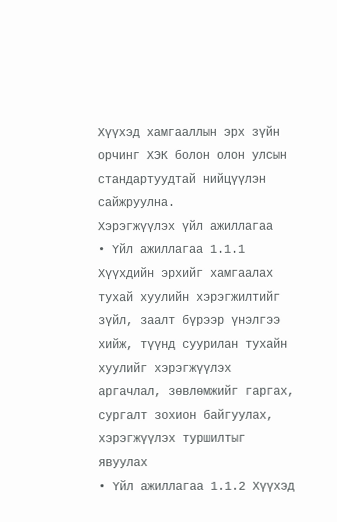Хүүхэд хамгааллын эрх зүйн орчинг ХЭК болон олон улсын стандартуудтай нийцүүлэн сайжруулна.
Хэрэгжүүлэх үйл ажиллагаа
• Үйл ажиллагаа 1.1.1 Хүүхдийн эрхийг хамгаалах тухай хуулийн хэрэгжилтийг зүйл, заалт бүрээр үнэлгээ хийж, түүнд суурилан тухайн хуулийг хэрэгжүүлэх аргачлал, зөвлөмжийг гаргах, сургалт зохион байгуулах, хэрэгжүүлэх туршилтыг явуулах
• Үйл ажиллагаа 1.1.2 Хүүхэд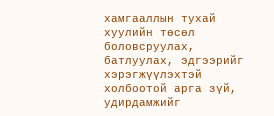хамгааллын тухай хуулийн төсөл боловсруулах, батлуулах, эдгээрийг хэрэгжүүлэхтэй холбоотой арга зүй, удирдамжийг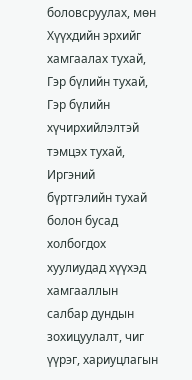боловсруулах, мөн Хүүхдийн эрхийг хамгаалах тухай, Гэр бүлийн тухай, Гэр бүлийн хүчирхийлэлтэй тэмцэх тухай, Иргэний бүртгэлийн тухай болон бусад холбогдох хуулиудад хүүхэд хамгааллын салбар дундын зохицуулалт, чиг үүрэг, хариуцлагын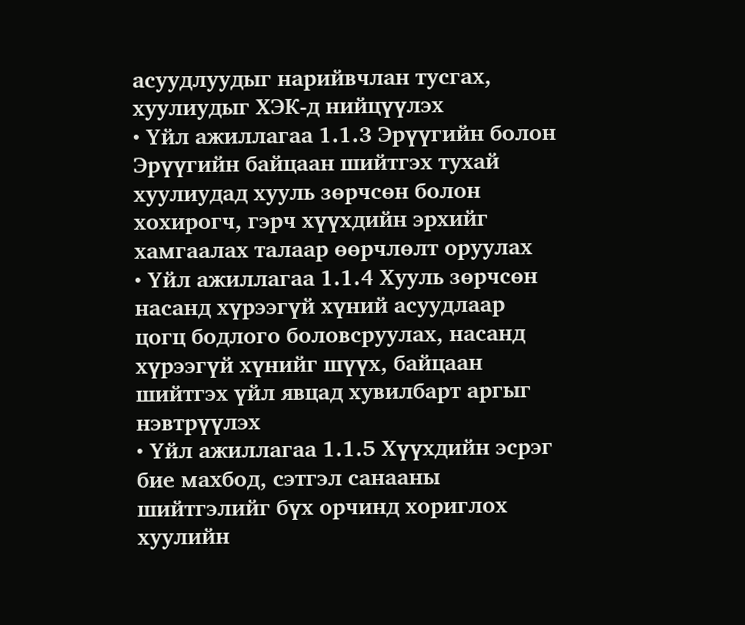асуудлуудыг нарийвчлан тусгах, хуулиудыг ХЭК-д нийцүүлэх
• Үйл ажиллагаа 1.1.3 Эрүүгийн болон Эрүүгийн байцаан шийтгэх тухай хуулиудад хууль зөрчсөн болон хохирогч, гэрч хүүхдийн эрхийг хамгаалах талаар өөрчлөлт оруулах
• Үйл ажиллагаа 1.1.4 Хууль зөрчсөн насанд хүрээгүй хүний асуудлаар цогц бодлого боловсруулах, насанд хүрээгүй хүнийг шүүх, байцаан шийтгэх үйл явцад хувилбарт аргыг нэвтрүүлэх
• Үйл ажиллагаа 1.1.5 Хүүхдийн эсрэг бие махбод, сэтгэл санааны шийтгэлийг бүх орчинд хориглох хуулийн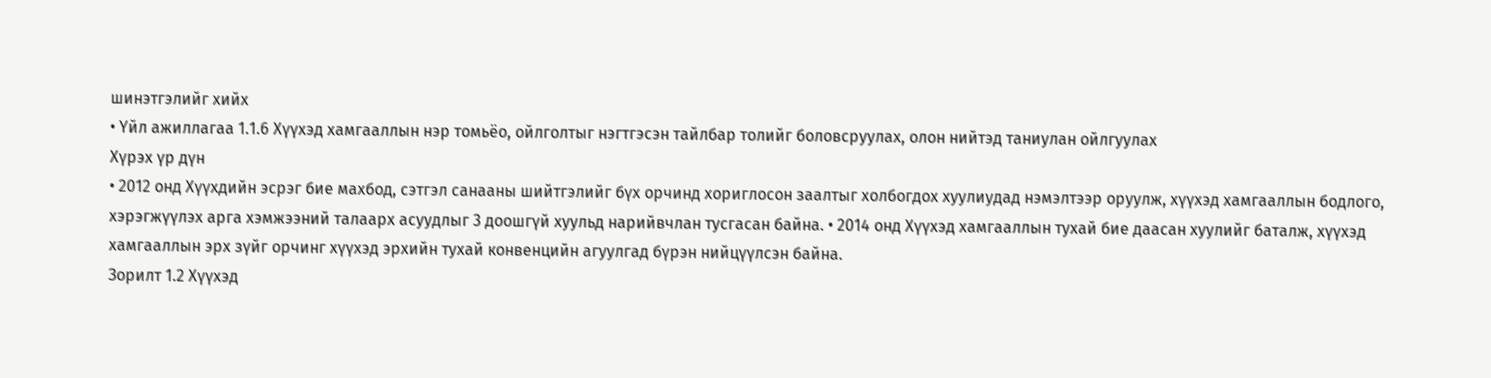шинэтгэлийг хийх
• Үйл ажиллагаа 1.1.6 Хүүхэд хамгааллын нэр томьёо, ойлголтыг нэгтгэсэн тайлбар толийг боловсруулах, олон нийтэд таниулан ойлгуулах
Хүрэх үр дүн
• 2012 онд Хүүхдийн эсрэг бие махбод, сэтгэл санааны шийтгэлийг бүх орчинд хориглосон заалтыг холбогдох хуулиудад нэмэлтээр оруулж, хүүхэд хамгааллын бодлого, хэрэгжүүлэх арга хэмжээний талаарх асуудлыг 3 доошгүй хуульд нарийвчлан тусгасан байна. • 2014 онд Хүүхэд хамгааллын тухай бие даасан хуулийг баталж, хүүхэд хамгааллын эрх зүйг орчинг хүүхэд эрхийн тухай конвенцийн агуулгад бүрэн нийцүүлсэн байна.
Зорилт 1.2 Хүүхэд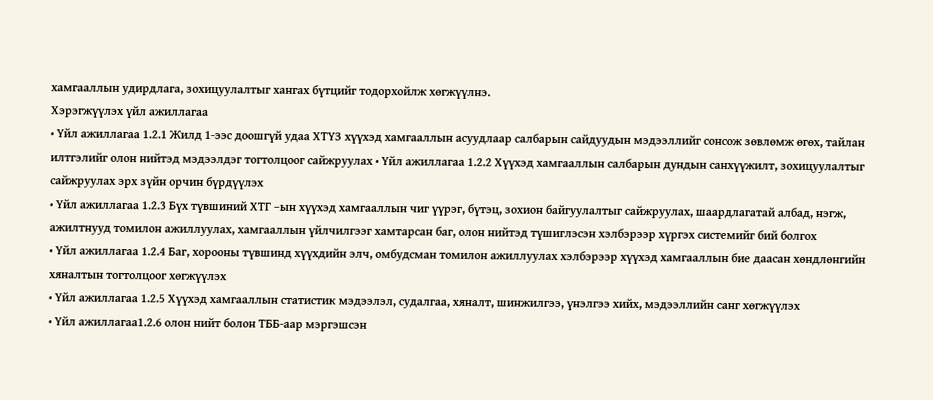хамгааллын удирдлага, зохицуулалтыг хангах бүтцийг тодорхойлж хөгжүүлнэ.
Хэрэгжүүлэх үйл ажиллагаа
• Үйл ажиллагаа 1.2.1 Жилд 1-ээс доошгүй удаа ХТҮЗ хүүхэд хамгааллын асуудлаар салбарын сайдуудын мэдээллийг сонсож зөвлөмж өгөх, тайлан илтгэлийг олон нийтэд мэдээлдэг тогтолцоог сайжруулах • Үйл ажиллагаа 1.2.2 Хүүхэд хамгааллын салбарын дундын санхүүжилт, зохицуулалтыг сайжруулах эрх зүйн орчин бүрдүүлэх
• Үйл ажиллагаа 1.2.3 Бүх түвшиний ХТГ –ын хүүхэд хамгааллын чиг үүрэг, бүтэц, зохион байгуулалтыг сайжруулах, шаардлагатай албад, нэгж, ажилтнууд томилон ажиллуулах, хамгааллын үйлчилгээг хамтарсан баг, олон нийтэд түшиглэсэн хэлбэрээр хүргэх системийг бий болгох
• Үйл ажиллагаа 1.2.4 Баг, хорооны түвшинд хүүхдийн элч, омбудсман томилон ажиллуулах хэлбэрээр хүүхэд хамгааллын бие даасан хөндлөнгийн хяналтын тогтолцоог хөгжүүлэх
• Үйл ажиллагаа 1.2.5 Хүүхэд хамгааллын статистик мэдээлэл, судалгаа, хяналт, шинжилгээ, үнэлгээ хийх, мэдээллийн санг хөгжүүлэх
• Үйл ажиллагаа1.2.6 олон нийт болон ТББ-аар мэргэшсэн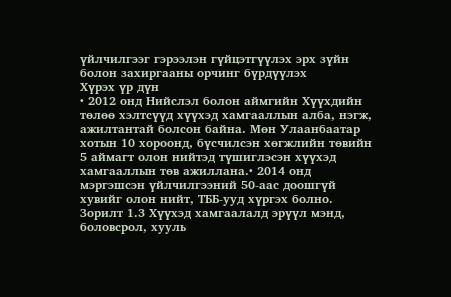үйлчилгээг гэрээлэн гүйцэтгүүлэх эрх зүйн болон захиргааны орчинг бүрдүүлэх
Хүрэх үр дүн
• 2012 онд Нийслэл болон аймгийн Хүүхдийн төлөө хэлтсүүд хүүхэд хамгааллын алба, нэгж, ажилтантай болсон байна. Мөн Улаанбаатар хотын 10 хороонд, бүсчилсэн хөгжлийн төвийн 5 аймагт олон нийтэд түшиглэсэн хүүхэд хамгааллын төв ажиллана.• 2014 онд мэргэшсэн үйлчилгээний 50-аас доошгүй хувийг олон нийт, ТББ-ууд хүргэх болно.
Зорилт 1.3 Хүүхэд хамгаалалд эрүүл мэнд, боловсрол, хууль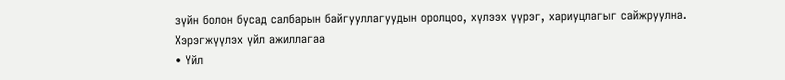зүйн болон бусад салбарын байгууллагуудын оролцоо, хүлээх үүрэг, хариуцлагыг сайжруулна.
Хэрэгжүүлэх үйл ажиллагаа
• Үйл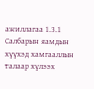ажиллагаа 1.3.1 Салбарын яамдын хүүхэд хамгааллын талаар хүлээх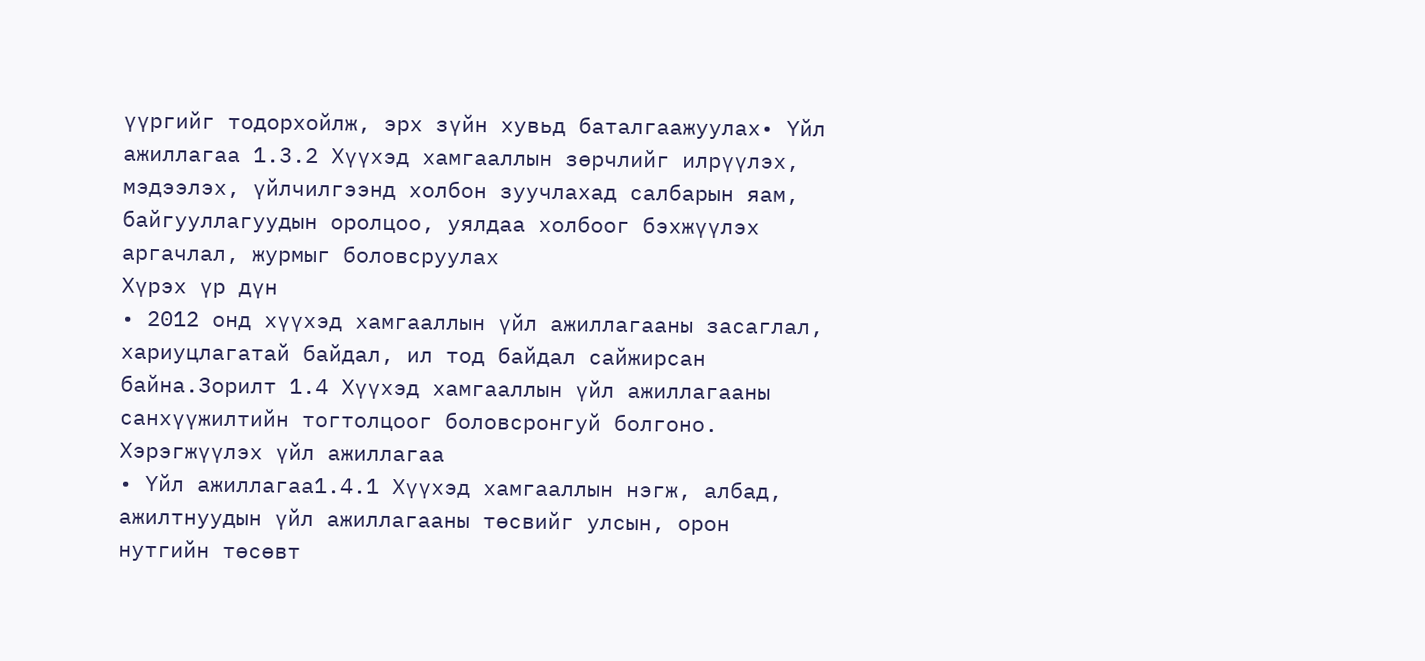үүргийг тодорхойлж, эрх зүйн хувьд баталгаажуулах• Үйл ажиллагаа 1.3.2 Хүүхэд хамгааллын зөрчлийг илрүүлэх, мэдээлэх, үйлчилгээнд холбон зуучлахад салбарын яам, байгууллагуудын оролцоо, уялдаа холбоог бэхжүүлэх аргачлал, журмыг боловсруулах
Хүрэх үр дүн
• 2012 онд хүүхэд хамгааллын үйл ажиллагааны засаглал, хариуцлагатай байдал, ил тод байдал сайжирсан байна.Зорилт 1.4 Хүүхэд хамгааллын үйл ажиллагааны санхүүжилтийн тогтолцоог боловсронгуй болгоно.
Хэрэгжүүлэх үйл ажиллагаа
• Үйл ажиллагаа1.4.1 Хүүхэд хамгааллын нэгж, албад, ажилтнуудын үйл ажиллагааны төсвийг улсын, орон нутгийн төсөвт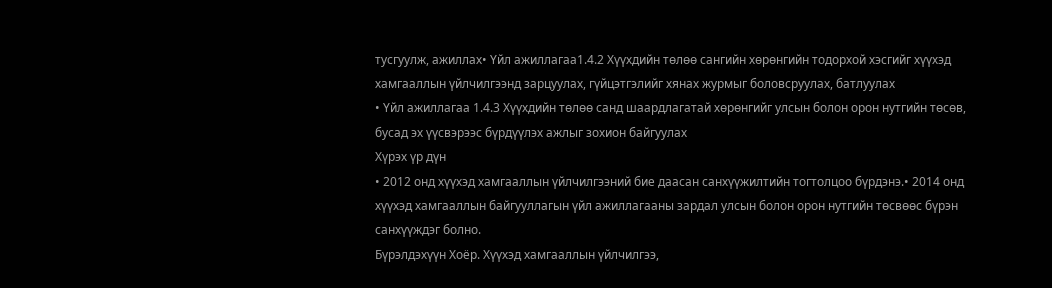тусгуулж, ажиллах• Үйл ажиллагаа1.4.2 Хүүхдийн төлөө сангийн хөрөнгийн тодорхой хэсгийг хүүхэд хамгааллын үйлчилгээнд зарцуулах, гүйцэтгэлийг хянах журмыг боловсруулах, батлуулах
• Үйл ажиллагаа 1.4.3 Хүүхдийн төлөө санд шаардлагатай хөрөнгийг улсын болон орон нутгийн төсөв, бусад эх үүсвэрээс бүрдүүлэх ажлыг зохион байгуулах
Хүрэх үр дүн
• 2012 онд хүүхэд хамгааллын үйлчилгээний бие даасан санхүүжилтийн тогтолцоо бүрдэнэ.• 2014 онд хүүхэд хамгааллын байгууллагын үйл ажиллагааны зардал улсын болон орон нутгийн төсвөөс бүрэн санхүүждэг болно.
Бүрэлдэхүүн Хоёр. Хүүхэд хамгааллын үйлчилгээ,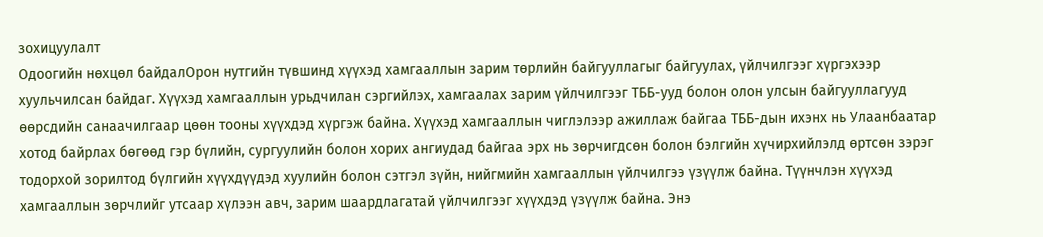зохицуулалт
Одоогийн нөхцөл байдалОрон нутгийн түвшинд хүүхэд хамгааллын зарим төрлийн байгууллагыг байгуулах, үйлчилгээг хүргэхээр хуульчилсан байдаг. Хүүхэд хамгааллын урьдчилан сэргийлэх, хамгаалах зарим үйлчилгээг ТББ-ууд болон олон улсын байгууллагууд өөрсдийн санаачилгаар цөөн тооны хүүхдэд хүргэж байна. Хүүхэд хамгааллын чиглэлээр ажиллаж байгаа ТББ-дын ихэнх нь Улаанбаатар хотод байрлах бөгөөд гэр бүлийн, сургуулийн болон хорих ангиудад байгаа эрх нь зөрчигдсөн болон бэлгийн хүчирхийлэлд өртсөн зэрэг тодорхой зорилтод бүлгийн хүүхдүүдэд хуулийн болон сэтгэл зүйн, нийгмийн хамгааллын үйлчилгээ үзүүлж байна. Түүнчлэн хүүхэд хамгааллын зөрчлийг утсаар хүлээн авч, зарим шаардлагатай үйлчилгээг хүүхдэд үзүүлж байна. Энэ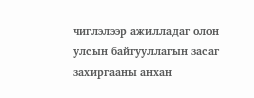чиглэлээр ажилладаг олон улсын байгууллагын засаг захиргааны анхан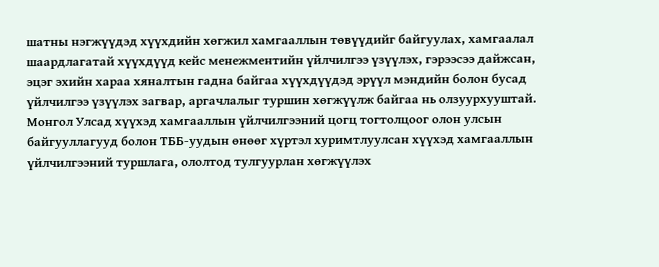шатны нэгжүүдэд хүүхдийн хөгжил хамгааллын төвүүдийг байгуулах, хамгаалал шаардлагатай хүүхдүүд кейс менежментийн үйлчилгээ үзүүлэх, гэрээсээ дайжсан, эцэг эхийн хараа хяналтын гадна байгаа хүүхдүүдэд эрүүл мэндийн болон бусад үйлчилгээ үзүүлэх загвар, аргачлалыг туршин хөгжүүлж байгаа нь олзуурхууштай.
Монгол Улсад хүүхэд хамгааллын үйлчилгээний цогц тогтолцоог олон улсын байгууллагууд болон ТББ-уудын өнөөг хүртэл хуримтлуулсан хүүхэд хамгааллын үйлчилгээний туршлага, ололтод тулгуурлан хөгжүүлэх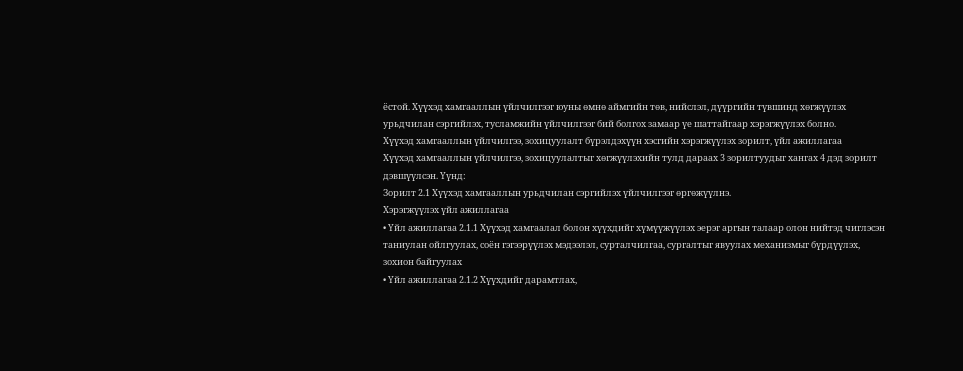ёстой. Хүүхэд хамгааллын үйлчилгээг юуны өмнө аймгийн төв, нийслэл, дүүргийн түвшинд хөгжүүлэх урьдчилан сэргийлэх, тусламжийн үйлчилгээг бий болгох замаар үе шаттайгаар хэрэгжүүлэх болно.
Хүүхэд хамгааллын үйлчилгээ, зохицуулалт бүрэлдэхүүн хэсгийн хэрэгжүүлэх зорилт, үйл ажиллагаа
Хүүхэд хамгааллын үйлчилгээ, зохицуулалтыг хөгжүүлэхийн тулд дараах 3 зорилтуудыг хангах 4 дэд зорилт дэвшүүлсэн. Үүнд:
Зорилт 2.1 Хүүхэд хамгааллын урьдчилан сэргийлэх үйлчилгээг өргөжүүлнэ.
Хэрэгжүүлэх үйл ажиллагаа
• Үйл ажиллагаа 2.1.1 Хүүхэд хамгаалал болон хүүхдийг хүмүүжүүлэх эерэг аргын талаар олон нийтэд чиглэсэн таниулан ойлгуулах, соён гэгээрүүлэх мэдээлэл, сурталчилгаа, сургалтыг явуулах механизмыг бүрдүүлэх, зохион байгуулах
• Үйл ажиллагаа 2.1.2 Хүүхдийг дарамтлах,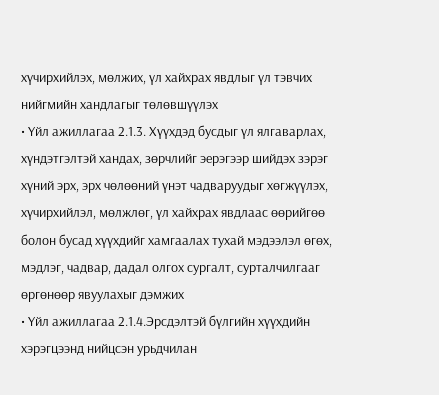хүчирхийлэх, мөлжих, үл хайхрах явдлыг үл тэвчих нийгмийн хандлагыг төлөвшүүлэх
• Үйл ажиллагаа 2.1.3. Хүүхдэд бусдыг үл ялгаварлах, хүндэтгэлтэй хандах, зөрчлийг эерэгээр шийдэх зэрэг хүний эрх, эрх чөлөөний үнэт чадваруудыг хөгжүүлэх, хүчирхийлэл, мөлжлөг, үл хайхрах явдлаас өөрийгөө болон бусад хүүхдийг хамгаалах тухай мэдээлэл өгөх, мэдлэг, чадвар, дадал олгох сургалт, сурталчилгааг өргөнөөр явуулахыг дэмжих
• Үйл ажиллагаа 2.1.4.Эрсдэлтэй бүлгийн хүүхдийн хэрэгцээнд нийцсэн урьдчилан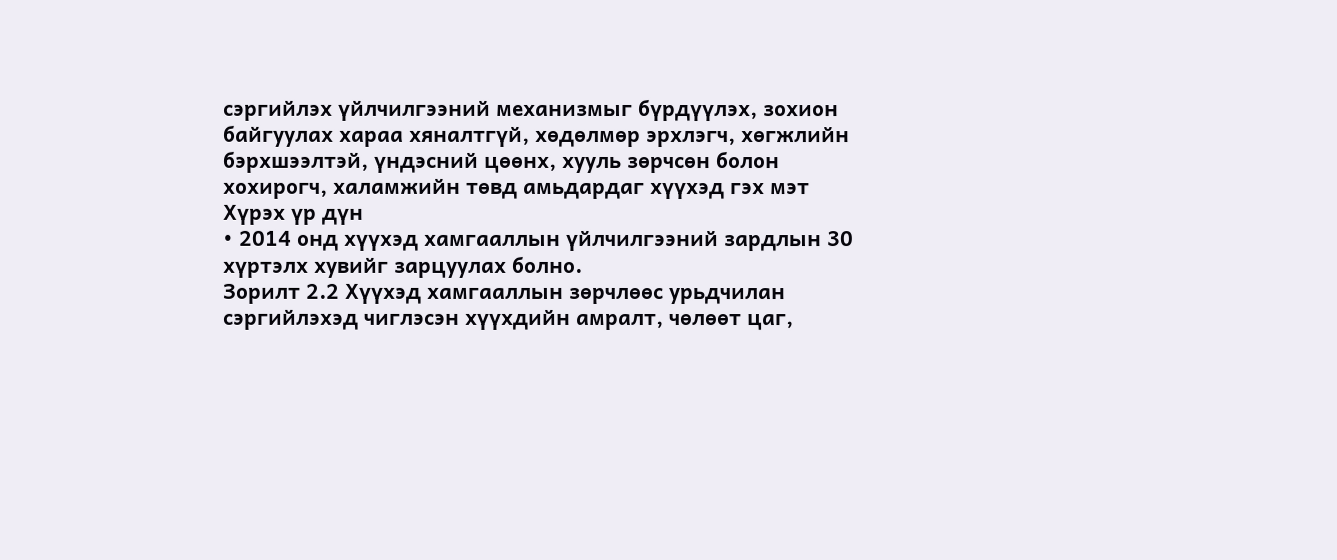сэргийлэх үйлчилгээний механизмыг бүрдүүлэх, зохион байгуулах хараа хяналтгүй, хөдөлмөр эрхлэгч, хөгжлийн бэрхшээлтэй, үндэсний цөөнх, хууль зөрчсөн болон хохирогч, халамжийн төвд амьдардаг хүүхэд гэх мэт
Хүрэх үр дүн
• 2014 онд хүүхэд хамгааллын үйлчилгээний зардлын 30 хүртэлх хувийг зарцуулах болно.
Зорилт 2.2 Хүүхэд хамгааллын зөрчлөөс урьдчилан сэргийлэхэд чиглэсэн хүүхдийн амралт, чөлөөт цаг,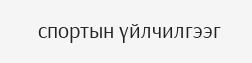спортын үйлчилгээг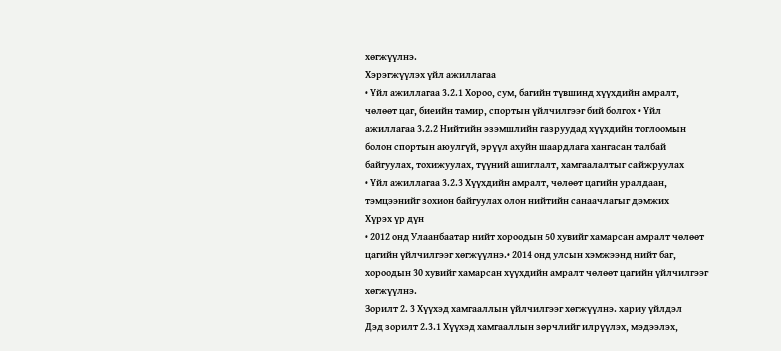хөгжүүлнэ.
Хэрэгжүүлэх үйл ажиллагаа
• Үйл ажиллагаа 3.2.1 Хороо, сум, багийн түвшинд хүүхдийн амралт, чөлөөт цаг, биеийн тамир, спортын үйлчилгээг бий болгох • Үйл ажиллагаа 3.2.2 Нийтийн эзэмшлийн газруудад хүүхдийн тоглоомын болон спортын аюулгүй, эрүүл ахуйн шаардлага хангасан талбай байгуулах, тохижуулах, түүний ашиглалт, хамгаалалтыг сайжруулах
• Үйл ажиллагаа 3.2.3 Хүүхдийн амралт, чөлөөт цагийн уралдаан, тэмцээнийг зохион байгуулах олон нийтийн санаачлагыг дэмжих
Хүрэх үр дүн
• 2012 онд Улаанбаатар нийт хороодын 50 хувийг хамарсан амралт чөлөөт цагийн үйлчилгээг хөгжүүлнэ.• 2014 онд улсын хэмжээнд нийт баг, хороодын 30 хувийг хамарсан хүүхдийн амралт чөлөөт цагийн үйлчилгээг хөгжүүлнэ.
Зорилт 2. 3 Хүүхэд хамгааллын үйлчилгээг хөгжүүлнэ. хариу үйлдэл
Дэд зорилт 2.3.1 Хүүхэд хамгааллын зөрчлийг илрүүлэх, мэдээлэх,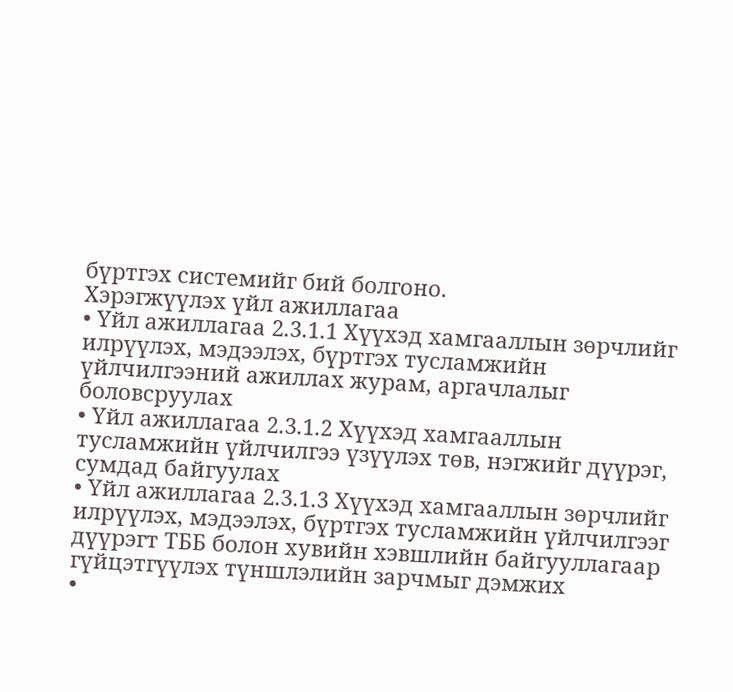бүртгэх системийг бий болгоно.
Хэрэгжүүлэх үйл ажиллагаа
• Үйл ажиллагаа 2.3.1.1 Хүүхэд хамгааллын зөрчлийг илрүүлэх, мэдээлэх, бүртгэх тусламжийн үйлчилгээний ажиллах журам, аргачлалыг боловсруулах
• Үйл ажиллагаа 2.3.1.2 Хүүхэд хамгааллын тусламжийн үйлчилгээ үзүүлэх төв, нэгжийг дүүрэг, сумдад байгуулах
• Үйл ажиллагаа 2.3.1.3 Хүүхэд хамгааллын зөрчлийг илрүүлэх, мэдээлэх, бүртгэх тусламжийн үйлчилгээг дүүрэгт ТББ болон хувийн хэвшлийн байгууллагаар гүйцэтгүүлэх түншлэлийн зарчмыг дэмжих
•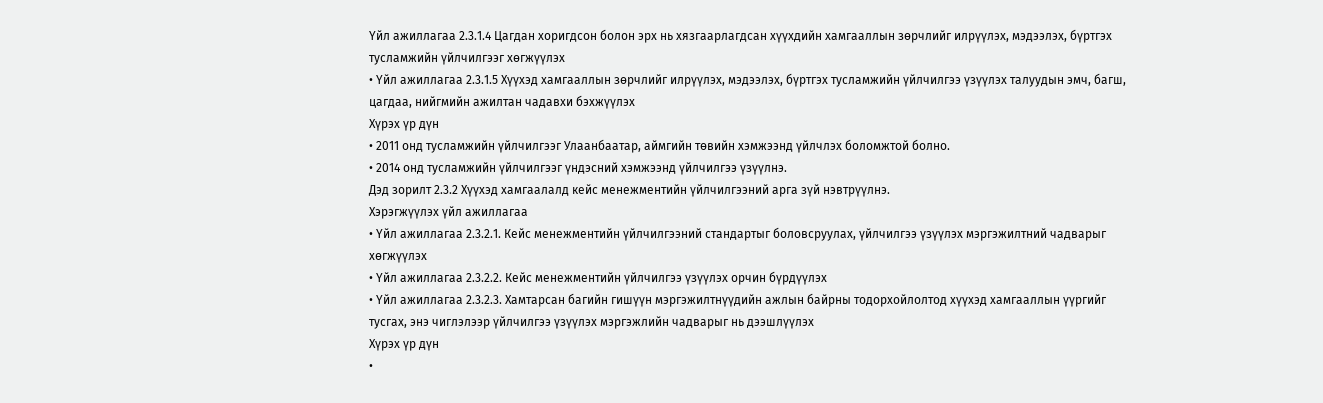Үйл ажиллагаа 2.3.1.4 Цагдан хоригдсон болон эрх нь хязгаарлагдсан хүүхдийн хамгааллын зөрчлийг илрүүлэх, мэдээлэх, бүртгэх тусламжийн үйлчилгээг хөгжүүлэх
• Үйл ажиллагаа 2.3.1.5 Хүүхэд хамгааллын зөрчлийг илрүүлэх, мэдээлэх, бүртгэх тусламжийн үйлчилгээ үзүүлэх талуудын эмч, багш, цагдаа, нийгмийн ажилтан чадавхи бэхжүүлэх
Хүрэх үр дүн
• 2011 онд тусламжийн үйлчилгээг Улаанбаатар, аймгийн төвийн хэмжээнд үйлчлэх боломжтой болно.
• 2014 онд тусламжийн үйлчилгээг үндэсний хэмжээнд үйлчилгээ үзүүлнэ.
Дэд зорилт 2.3.2 Хүүхэд хамгаалалд кейс менежментийн үйлчилгээний арга зүй нэвтрүүлнэ.
Хэрэгжүүлэх үйл ажиллагаа
• Үйл ажиллагаа 2.3.2.1. Кейс менежментийн үйлчилгээний стандартыг боловсруулах, үйлчилгээ үзүүлэх мэргэжилтний чадварыг хөгжүүлэх
• Үйл ажиллагаа 2.3.2.2. Кейс менежментийн үйлчилгээ үзүүлэх орчин бүрдүүлэх
• Үйл ажиллагаа 2.3.2.3. Хамтарсан багийн гишүүн мэргэжилтнүүдийн ажлын байрны тодорхойлолтод хүүхэд хамгааллын үүргийг тусгах, энэ чиглэлээр үйлчилгээ үзүүлэх мэргэжлийн чадварыг нь дээшлүүлэх
Хүрэх үр дүн
•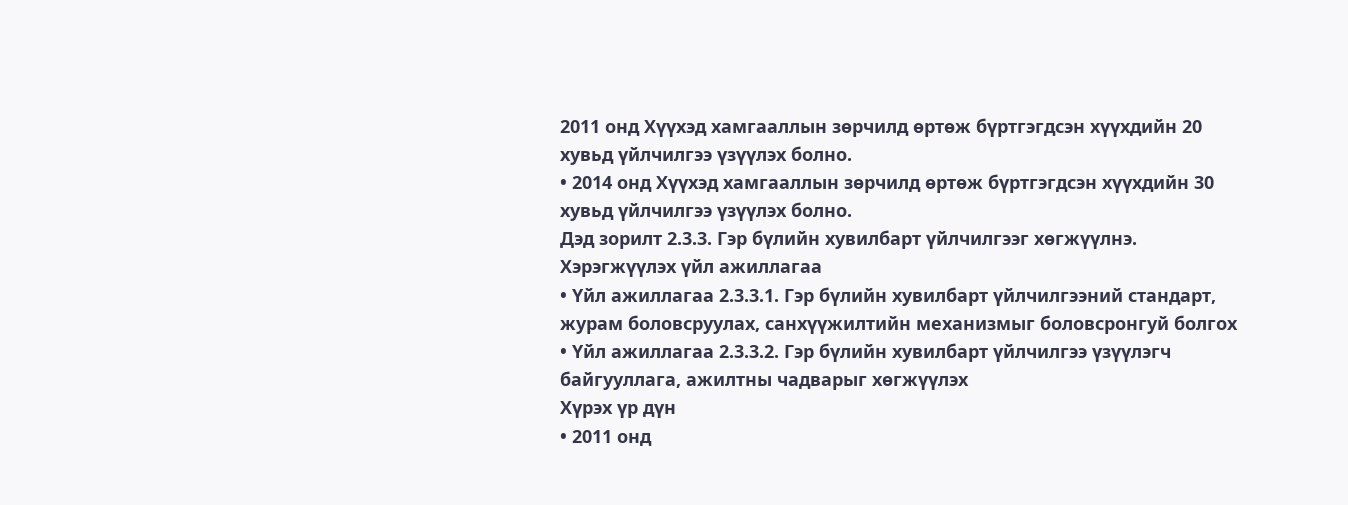2011 онд Хүүхэд хамгааллын зөрчилд өртөж бүртгэгдсэн хүүхдийн 20 хувьд үйлчилгээ үзүүлэх болно.
• 2014 онд Хүүхэд хамгааллын зөрчилд өртөж бүртгэгдсэн хүүхдийн 30 хувьд үйлчилгээ үзүүлэх болно.
Дэд зорилт 2.3.3. Гэр бүлийн хувилбарт үйлчилгээг хөгжүүлнэ.
Хэрэгжүүлэх үйл ажиллагаа
• Үйл ажиллагаа 2.3.3.1. Гэр бүлийн хувилбарт үйлчилгээний стандарт, журам боловсруулах, санхүүжилтийн механизмыг боловсронгуй болгох
• Үйл ажиллагаа 2.3.3.2. Гэр бүлийн хувилбарт үйлчилгээ үзүүлэгч байгууллага, ажилтны чадварыг хөгжүүлэх
Хүрэх үр дүн
• 2011 онд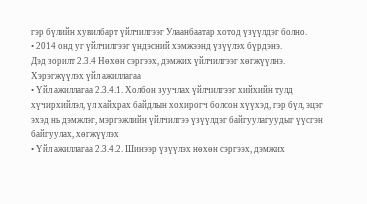гэр бүлийн хувилбарт үйлчилгээг Улаанбаатар хотод үзүүлдэг болно.
• 2014 онд уг үйлчилгээг үндэсний хэмжээнд үзүүлэх бүрдэнэ.
Дэд зорилт 2.3.4 Нөхөн сэргээх, дэмжих үйлчилгээг хөгжүүлнэ.
Хэрэгжүүлэх үйл ажиллагаа
• Үйл ажиллагаа 2.3.4.1. Холбон зуучлах үйлчилгээг хийхийн тулд хүчирхийлэл, үл хайхрах байдлын хохирогч болсон хүүхэд, гэр бүл, эцэг эхэд нь дэмжлэг, мэргэжлийн үйлчилгээ үзүүлдэг байгуулагуудыг үүсгэн байгуулах, хөгжүүлэх
• Үйл ажиллагаа 2.3.4.2. Шинээр үзүүлэх нөхөн сэргээх, дэмжих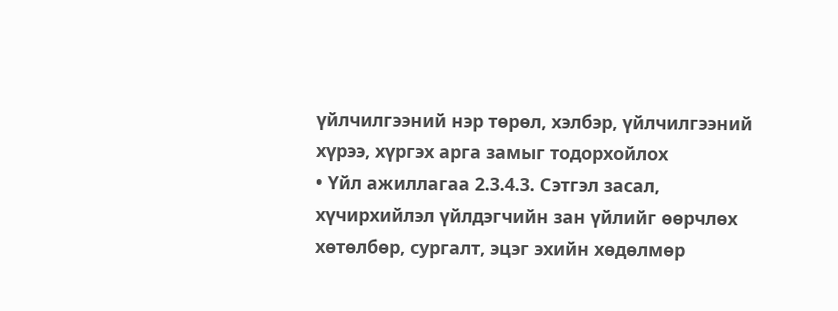үйлчилгээний нэр төрөл, хэлбэр, үйлчилгээний хүрээ, хүргэх арга замыг тодорхойлох
• Үйл ажиллагаа 2.3.4.3. Сэтгэл засал, хүчирхийлэл үйлдэгчийн зан үйлийг өөрчлөх хөтөлбөр, сургалт, эцэг эхийн хөдөлмөр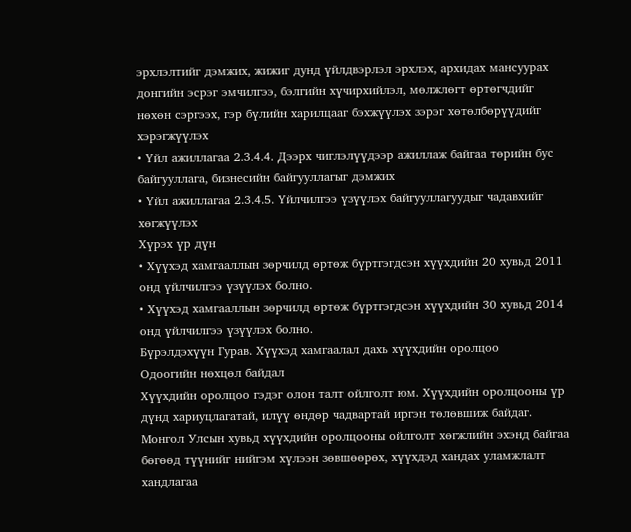эрхлэлтийг дэмжих, жижиг дунд үйлдвэрлэл эрхлэх, архидах мансуурах донгийн эсрэг эмчилгээ, бэлгийн хүчирхийлэл, мөлжлөгт өртөгчдийг нөхөн сэргээх, гэр бүлийн харилцааг бэхжүүлэх зэрэг хөтөлбөрүүдийг хэрэгжүүлэх
• Үйл ажиллагаа 2.3.4.4. Дээрх чиглэлүүдээр ажиллаж байгаа төрийн бус байгууллага, бизнесийн байгууллагыг дэмжих
• Үйл ажиллагаа 2.3.4.5. Үйлчилгээ үзүүлэх байгууллагуудыг чадавхийг хөгжүүлэх
Хүрэх үр дүн
• Хүүхэд хамгааллын зөрчилд өртөж бүртгэгдсэн хүүхдийн 20 хувьд 2011 онд үйлчилгээ үзүүлэх болно.
• Хүүхэд хамгааллын зөрчилд өртөж бүртгэгдсэн хүүхдийн 30 хувьд 2014 онд үйлчилгээ үзүүлэх болно.
Бүрэлдэхүүн Гурав. Хүүхэд хамгаалал дахь хүүхдийн оролцоо
Одоогийн нөхцөл байдал
Хүүхдийн оролцоо гэдэг олон талт ойлголт юм. Хүүхдийн оролцооны үр дүнд хариуцлагатай, илүү өндөр чадвартай иргэн төлөвшиж байдаг. Монгол Улсын хувьд хүүхдийн оролцооны ойлголт хөгжлийн эхэнд байгаа бөгөөд түүнийг нийгэм хүлээн зөвшөөрөх, хүүхдэд хандах уламжлалт хандлагаа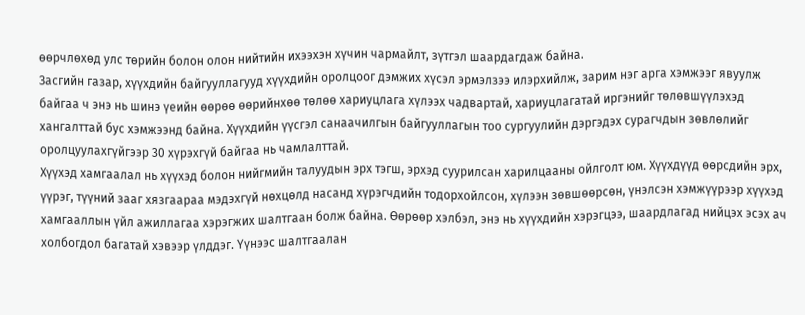өөрчлөхөд улс төрийн болон олон нийтийн ихээхэн хүчин чармайлт, зүтгэл шаардагдаж байна.
Засгийн газар, хүүхдийн байгууллагууд хүүхдийн оролцоог дэмжих хүсэл эрмэлзээ илэрхийлж, зарим нэг арга хэмжээг явуулж байгаа ч энэ нь шинэ үеийн өөрөө өөрийнхөө төлөө хариуцлага хүлээх чадвартай, хариуцлагатай иргэнийг төлөвшүүлэхэд хангалттай бус хэмжээнд байна. Хүүхдийн үүсгэл санаачилгын байгууллагын тоо сургуулийн дэргэдэх сурагчдын зөвлөлийг оролцуулахгүйгээр 30 хүрэхгүй байгаа нь чамлалттай.
Хүүхэд хамгаалал нь хүүхэд болон нийгмийн талуудын эрх тэгш, эрхэд суурилсан харилцааны ойлголт юм. Хүүхдүүд өөрсдийн эрх, үүрэг, түүний зааг хязгаараа мэдэхгүй нөхцөлд насанд хүрэгчдийн тодорхойлсон, хүлээн зөвшөөрсөн, үнэлсэн хэмжүүрээр хүүхэд хамгааллын үйл ажиллагаа хэрэгжих шалтгаан болж байна. Өөрөөр хэлбэл, энэ нь хүүхдийн хэрэгцээ, шаардлагад нийцэх эсэх ач холбогдол багатай хэвээр үлддэг. Үүнээс шалтгаалан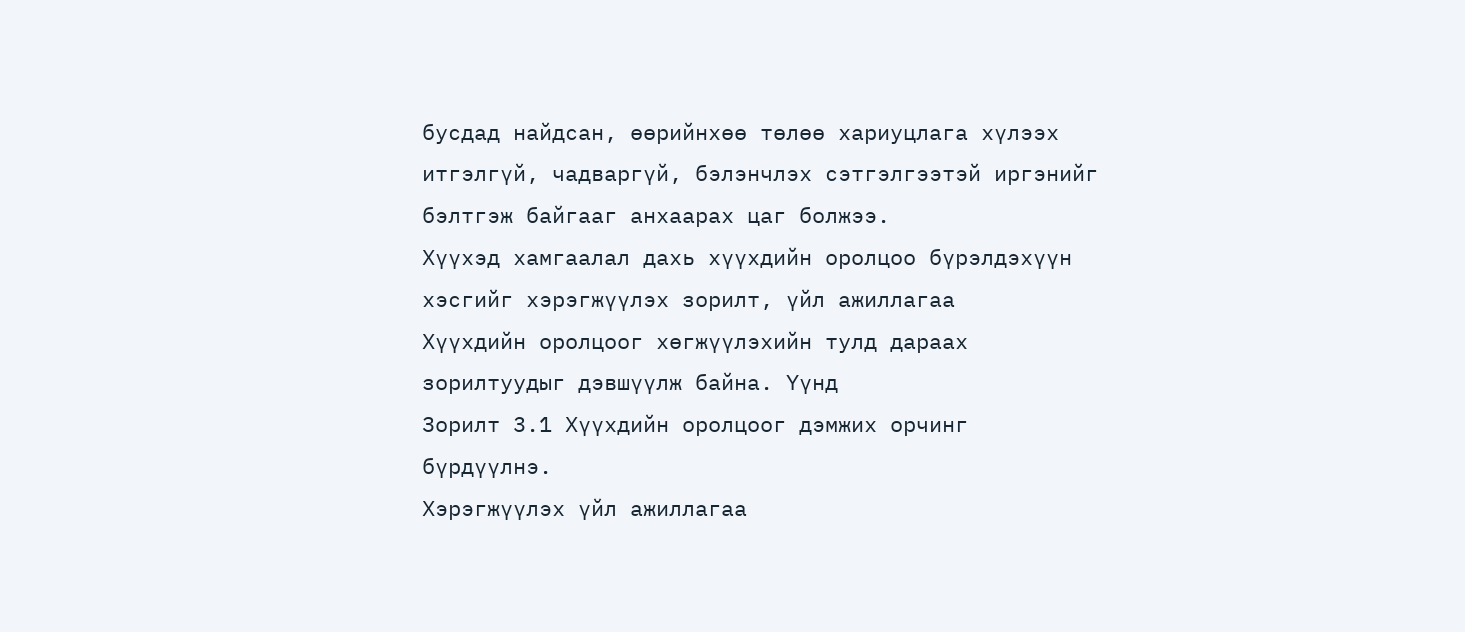бусдад найдсан, өөрийнхөө төлөө хариуцлага хүлээх итгэлгүй, чадваргүй, бэлэнчлэх сэтгэлгээтэй иргэнийг бэлтгэж байгааг анхаарах цаг болжээ.
Хүүхэд хамгаалал дахь хүүхдийн оролцоо бүрэлдэхүүн хэсгийг хэрэгжүүлэх зорилт, үйл ажиллагаа
Хүүхдийн оролцоог хөгжүүлэхийн тулд дараах зорилтуудыг дэвшүүлж байна. Үүнд
Зорилт 3.1 Хүүхдийн оролцоог дэмжих орчинг бүрдүүлнэ.
Хэрэгжүүлэх үйл ажиллагаа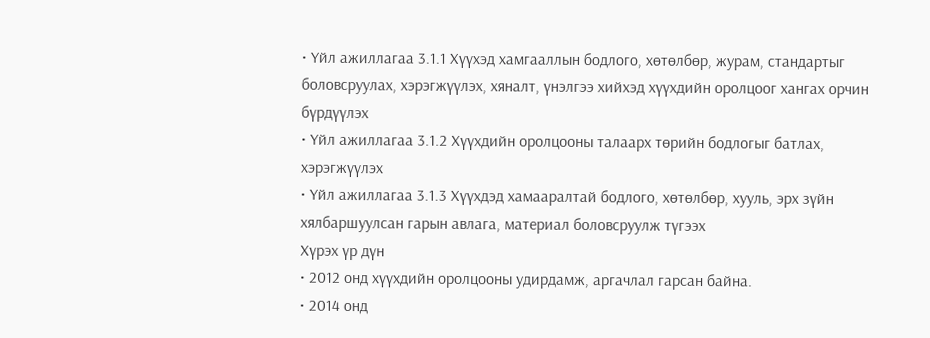• Үйл ажиллагаа 3.1.1 Хүүхэд хамгааллын бодлого, хөтөлбөр, журам, стандартыг боловсруулах, хэрэгжүүлэх, хяналт, үнэлгээ хийхэд хүүхдийн оролцоог хангах орчин бүрдүүлэх
• Үйл ажиллагаа 3.1.2 Хүүхдийн оролцооны талаарх төрийн бодлогыг батлах, хэрэгжүүлэх
• Үйл ажиллагаа 3.1.3 Хүүхдэд хамааралтай бодлого, хөтөлбөр, хууль, эрх зүйн хялбаршуулсан гарын авлага, материал боловсруулж түгээх
Хүрэх үр дүн
• 2012 онд хүүхдийн оролцооны удирдамж, аргачлал гарсан байна.
• 2014 онд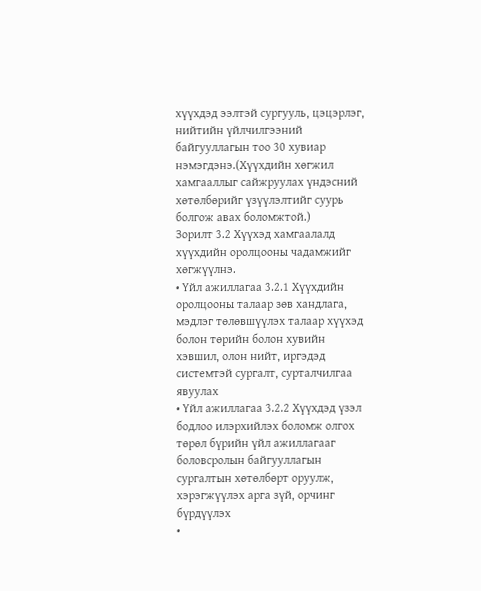хүүхдэд ээлтэй сургууль, цэцэрлэг, нийтийн үйлчилгээний байгууллагын тоо 30 хувиар нэмэгдэнэ.(Хүүхдийн хөгжил хамгааллыг сайжруулах үндэсний хөтөлбөрийг үзүүлэлтийг суурь болгож авах боломжтой.)
Зорилт 3.2 Хүүхэд хамгаалалд хүүхдийн оролцооны чадамжийг хөгжүүлнэ.
• Үйл ажиллагаа 3.2.1 Хүүхдийн оролцооны талаар зөв хандлага, мэдлэг төлөвшүүлэх талаар хүүхэд болон төрийн болон хувийн хэвшил, олон нийт, иргэдэд системтэй сургалт, сурталчилгаа явуулах
• Үйл ажиллагаа 3.2.2 Хүүхдэд үзэл бодлоо илэрхийлэх боломж олгох төрөл бүрийн үйл ажиллагааг боловсролын байгууллагын сургалтын хөтөлбөрт оруулж, хэрэгжүүлэх арга зүй, орчинг бүрдүүлэх
•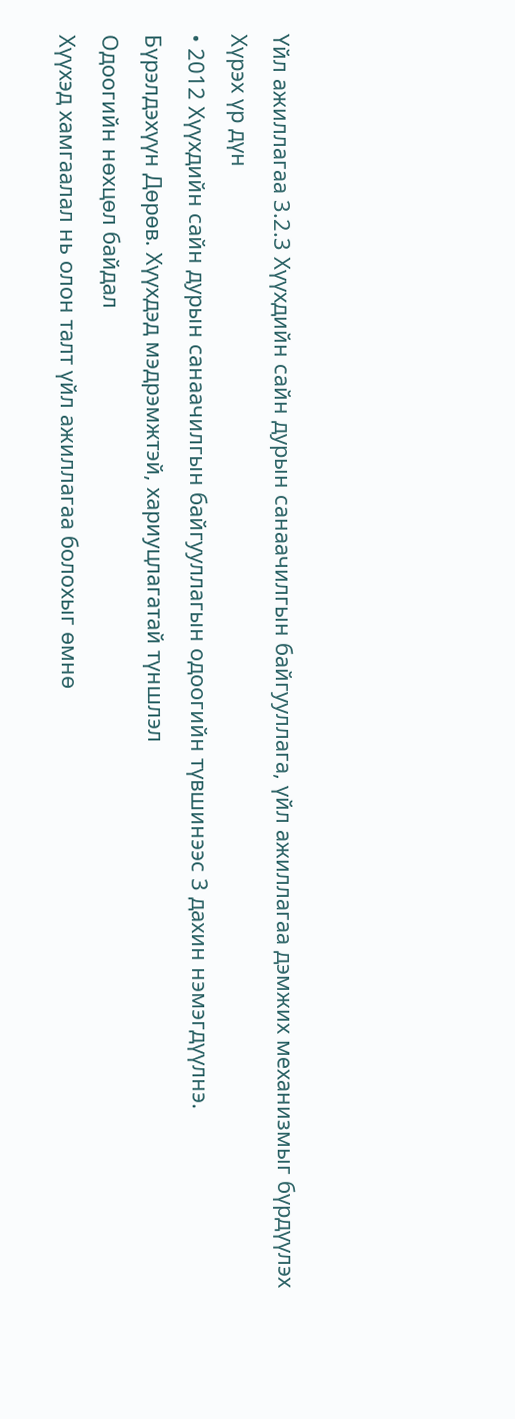Үйл ажиллагаа 3.2.3 Хүүхдийн сайн дурын санаачилгын байгууллага, үйл ажиллагаа дэмжих механизмыг бүрдүүлэх
Хүрэх үр дүн
• 2012 Хүүхдийн сайн дурын санаачилгын байгууллагын одоогийн түвшинээс 3 дахин нэмэгдүүлнэ.
Бүрэлдэхүүн Дөрөв. Хүүхдэд мэдрэмжтэй, хариуцлагатай түншлэл
Одоогийн нөхцөл байдал
Хүүхэд хамгаалал нь олон талт үйл ажиллагаа болохыг өмнө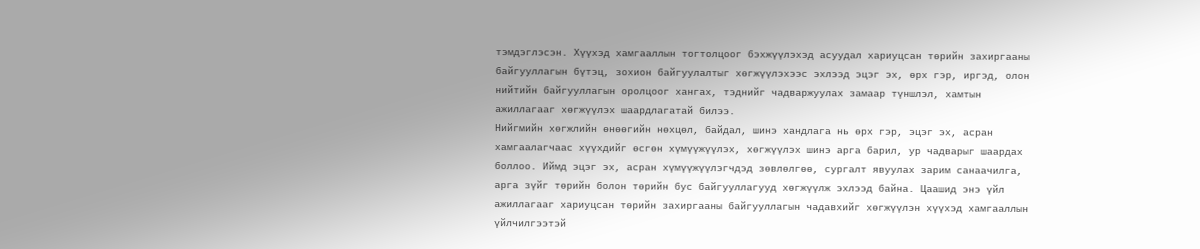тэмдэглэсэн. Хүүхэд хамгааллын тогтолцоог бэхжүүлэхэд асуудал хариуцсан төрийн захиргааны байгууллагын бүтэц, зохион байгуулалтыг хөгжүүлэхээс эхлээд эцэг эх, өрх гэр, иргэд, олон нийтийн байгууллагын оролцоог хангах, тэднийг чадваржуулах замаар түншлэл, хамтын ажиллагааг хөгжүүлэх шаардлагатай билээ.
Нийгмийн хөгжлийн өнөөгийн нөхцөл, байдал, шинэ хандлага нь өрх гэр, эцэг эх, асран хамгаалагчаас хүүхдийг өсгөн хүмүүжүүлэх, хөгжүүлэх шинэ арга барил, ур чадварыг шаардах боллоо. Иймд эцэг эх, асран хүмүүжүүлэгчдэд зөвлөлгөө, сургалт явуулах зарим санаачилга, арга зүйг төрийн болон төрийн бус байгууллагууд хөгжүүлж эхлээд байна. Цаашид энэ үйл ажиллагааг хариуцсан төрийн захиргааны байгууллагын чадавхийг хөгжүүлэн хүүхэд хамгааллын үйлчилгээтэй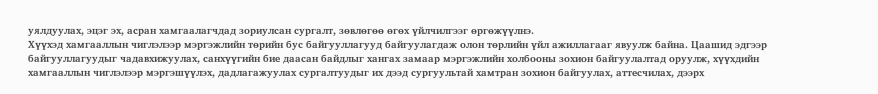уялдуулах, эцэг эх, асран хамгаалагчдад зориулсан сургалт, зөвлөгөө өгөх үйлчилгээг өргөжүүлнэ.
Хүүхэд хамгааллын чиглэлээр мэргэжлийн төрийн бус байгууллагууд байгуулагдаж олон төрлийн үйл ажиллагааг явуулж байна. Цаашид эдгээр байгууллагуудыг чадавхижуулах, санхүүгийн бие даасан байдлыг хангах замаар мэргэжлийн холбооны зохион байгуулалтад оруулж, хүүхдийн хамгааллын чиглэлээр мэргэшүүлэх, дадлагажуулах сургалтуудыг их дээд сургуультай хамтран зохион байгуулах, аттесчилах, дээрх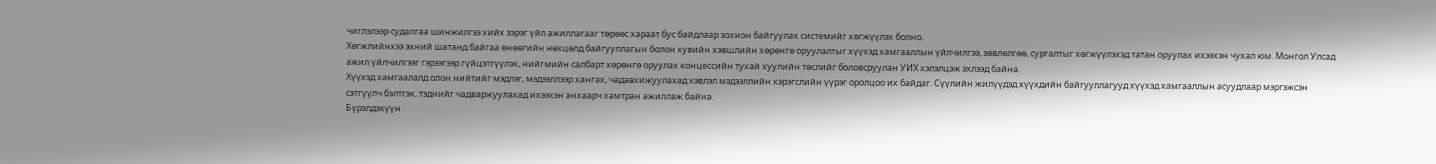чиглэлээр судалгаа шинжилгээ хийх зэрэг үйл ажиллагааг төрөөс хараат бус байдлаар зохион байгуулах системийг хөгжүүлэх болно.
Хөгжлийнхээ эхний шатанд байгаа өнөөгийн нөхцөлд байгууллагын болон хувийн хэвшлийн хөрөнгө оруулалтыг хүүхэд хамгааллын үйлчилгээ, зөвлөлгөө, сургалтыг хөгжүүлэхэд татан оруулах ихээхэн чухал юм. Монгол Улсад ажил үйлчилгээг гэрээгээр гүйцэтгүүлэх, нийгмийн салбарт хөрөнгө оруулах концессийн тухай хуулийн төслийг боловсруулан УИХ хэлэлцэж эхлээд байна.
Хүүхэд хамгаалалд олон нийтийг мэдлэг, мэдээллээр хангах, чадавхижуулахад хэвлэл мэдээллийн хэрэгслийн үүрэг оролцоо их байдаг. Сүүлийн жилүүдэд хүүхдийн байгууллагууд хүүхэд хамгааллын асуудлаар мэргэжсэн сэтгүүлч бэлтгэх, тэднийг чадваржуулахад ихээхэн анхаарч хамтран ажиллаж байна.
Бүрэлдэхүүн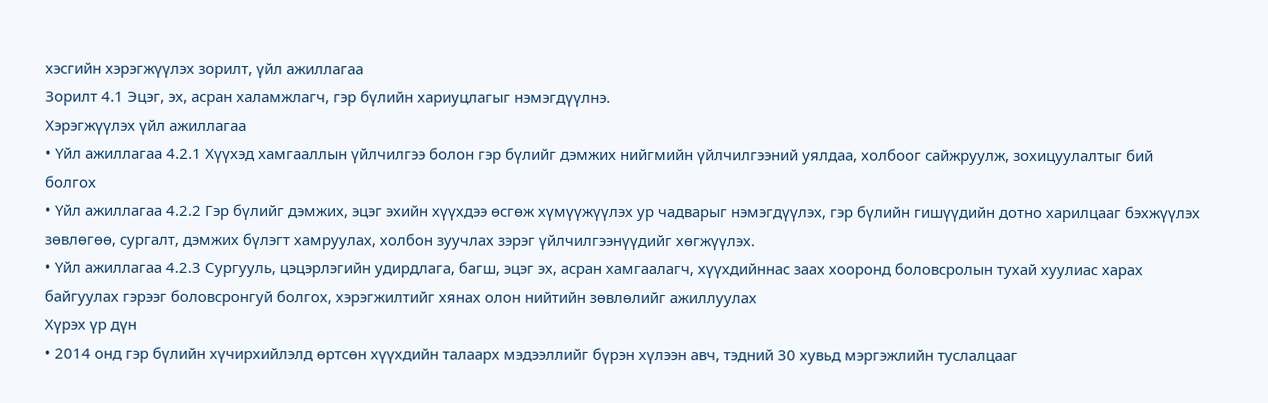хэсгийн хэрэгжүүлэх зорилт, үйл ажиллагаа
Зорилт 4.1 Эцэг, эх, асран халамжлагч, гэр бүлийн хариуцлагыг нэмэгдүүлнэ.
Хэрэгжүүлэх үйл ажиллагаа
• Үйл ажиллагаа 4.2.1 Хүүхэд хамгааллын үйлчилгээ болон гэр бүлийг дэмжих нийгмийн үйлчилгээний уялдаа, холбоог сайжруулж, зохицуулалтыг бий болгох
• Үйл ажиллагаа 4.2.2 Гэр бүлийг дэмжих, эцэг эхийн хүүхдээ өсгөж хүмүүжүүлэх ур чадварыг нэмэгдүүлэх, гэр бүлийн гишүүдийн дотно харилцааг бэхжүүлэх зөвлөгөө, сургалт, дэмжих бүлэгт хамруулах, холбон зуучлах зэрэг үйлчилгээнүүдийг хөгжүүлэх.
• Үйл ажиллагаа 4.2.3 Сургууль, цэцэрлэгийн удирдлага, багш, эцэг эх, асран хамгаалагч, хүүхдийннас заах хооронд боловсролын тухай хуулиас харах байгуулах гэрээг боловсронгуй болгох, хэрэгжилтийг хянах олон нийтийн зөвлөлийг ажиллуулах
Хүрэх үр дүн
• 2014 онд гэр бүлийн хүчирхийлэлд өртсөн хүүхдийн талаарх мэдээллийг бүрэн хүлээн авч, тэдний 30 хувьд мэргэжлийн туслалцааг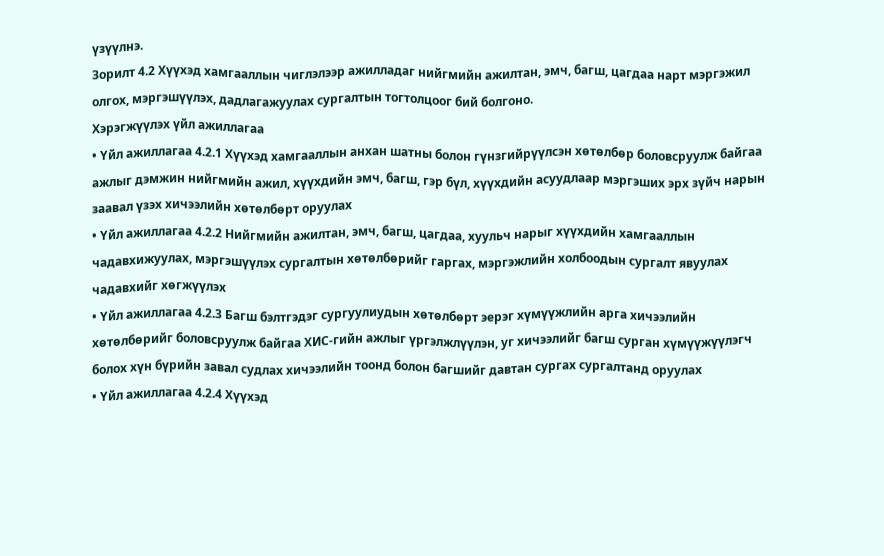үзүүлнэ.
Зорилт 4.2 Хүүхэд хамгааллын чиглэлээр ажилладаг нийгмийн ажилтан, эмч, багш, цагдаа нарт мэргэжил олгох, мэргэшүүлэх, дадлагажуулах сургалтын тогтолцоог бий болгоно.
Хэрэгжүүлэх үйл ажиллагаа
• Үйл ажиллагаа 4.2.1 Хүүхэд хамгааллын анхан шатны болон гүнзгийрүүлсэн хөтөлбөр боловсруулж байгаа ажлыг дэмжин нийгмийн ажил, хүүхдийн эмч, багш, гэр бүл, хүүхдийн асуудлаар мэргэших эрх зүйч нарын заавал үзэх хичээлийн хөтөлбөрт оруулах
• Үйл ажиллагаа 4.2.2 Нийгмийн ажилтан, эмч, багш, цагдаа, хуульч нарыг хүүхдийн хамгааллын чадавхижуулах, мэргэшүүлэх сургалтын хөтөлбөрийг гаргах, мэргэжлийн холбоодын сургалт явуулах чадавхийг хөгжүүлэх
• Үйл ажиллагаа 4.2.3 Багш бэлтгэдэг сургуулиудын хөтөлбөрт эерэг хүмүүжлийн арга хичээлийн хөтөлбөрийг боловсруулж байгаа ХИС-гийн ажлыг үргэлжлүүлэн, уг хичээлийг багш сурган хүмүүжүүлэгч болох хүн бүрийн завал судлах хичээлийн тоонд болон багшийг давтан сургах сургалтанд оруулах
• Үйл ажиллагаа 4.2.4 Хүүхэд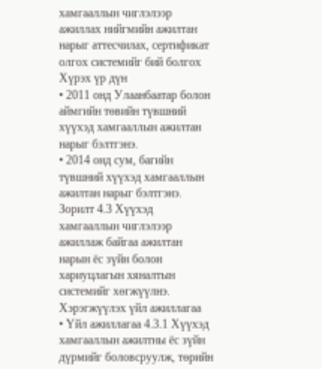хамгааллын чиглэлээр ажиллах нийгмийн ажилтан нарыг аттесчилах, сертификат олгох системийг бий болгох
Хүрэх үр дүн
• 2011 онд Улаанбаатар болон аймгийн төвийн түвшний хүүхэд хамгааллын ажилтан нарыг бэлтгэнэ.
• 2014 онд сум, багийн түвшний хүүхэд хамгааллын ажилтан нарыг бэлтгэнэ.
Зорилт 4.3 Хүүхэд хамгааллын чиглэлээр ажиллаж байгаа ажилтан нарын ёс зүйн болон хариуцлагын хяналтын системийг хөгжүүлнэ.
Хэрэгжүүлэх үйл ажиллагаа
• Үйл ажиллагаа 4.3.1 Хүүхэд хамгааллын ажилтны ёс зүйн дүрмийг боловсруулж, төрийн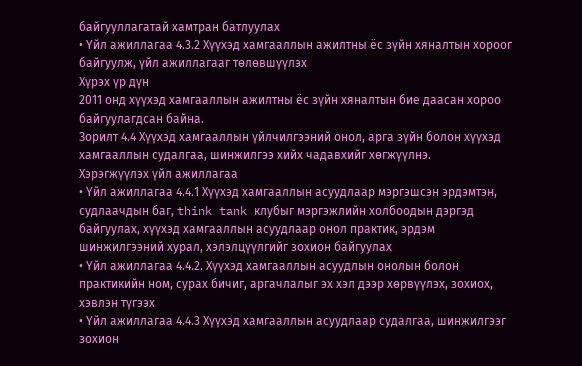байгууллагатай хамтран батлуулах
• Үйл ажиллагаа 4.3.2 Хүүхэд хамгааллын ажилтны ёс зүйн хяналтын хороог байгуулж, үйл ажиллагааг төлөвшүүлэх
Хүрэх үр дүн
2011 онд хүүхэд хамгааллын ажилтны ёс зүйн хяналтын бие даасан хороо байгуулагдсан байна.
Зорилт 4.4 Хүүхэд хамгааллын үйлчилгээний онол, арга зүйн болон хүүхэд хамгааллын судалгаа, шинжилгээ хийх чадавхийг хөгжүүлнэ.
Хэрэгжүүлэх үйл ажиллагаа
• Үйл ажиллагаа 4.4.1 Хүүхэд хамгааллын асуудлаар мэргэшсэн эрдэмтэн, судлаачдын баг, think tank клубыг мэргэжлийн холбоодын дэргэд байгуулах, хүүхэд хамгааллын асуудлаар онол практик, эрдэм шинжилгээний хурал, хэлэлцүүлгийг зохион байгуулах
• Үйл ажиллагаа 4.4.2. Хүүхэд хамгааллын асуудлын онолын болон практикийн ном, сурах бичиг, аргачлалыг эх хэл дээр хөрвүүлэх, зохиох, хэвлэн түгээх
• Үйл ажиллагаа 4.4.3 Хүүхэд хамгааллын асуудлаар судалгаа, шинжилгээг зохион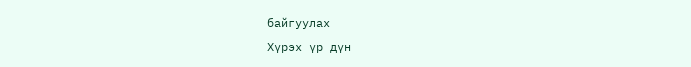байгуулах
Хүрэх үр дүн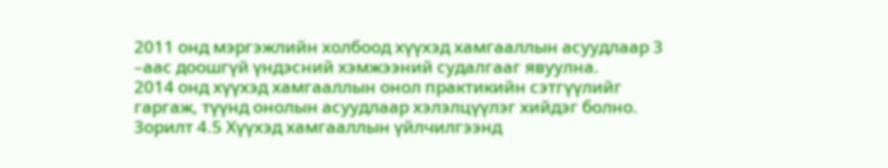2011 онд мэргэжлийн холбоод хүүхэд хамгааллын асуудлаар 3 –аас доошгүй үндэсний хэмжээний судалгааг явуулна.
2014 онд хүүхэд хамгааллын онол практикийн сэтгүүлийг гаргаж, түүнд онолын асуудлаар хэлэлцүүлэг хийдэг болно.
Зорилт 4.5 Хүүхэд хамгааллын үйлчилгээнд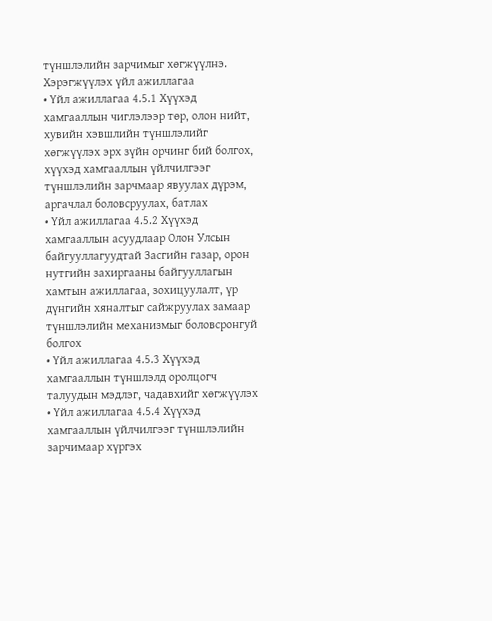түншлэлийн зарчимыг хөгжүүлнэ.
Хэрэгжүүлэх үйл ажиллагаа
• Үйл ажиллагаа 4.5.1 Хүүхэд хамгааллын чиглэлээр төр, олон нийт, хувийн хэвшлийн түншлэлийг хөгжүүлэх эрх зүйн орчинг бий болгох, хүүхэд хамгааллын үйлчилгээг түншлэлийн зарчмаар явуулах дүрэм, аргачлал боловсруулах, батлах
• Үйл ажиллагаа 4.5.2 Хүүхэд хамгааллын асуудлаар Олон Улсын байгууллагуудтай Засгийн газар, орон нутгийн захиргааны байгууллагын хамтын ажиллагаа, зохицуулалт, үр дүнгийн хяналтыг сайжруулах замаар түншлэлийн механизмыг боловсронгуй болгох
• Үйл ажиллагаа 4.5.3 Хүүхэд хамгааллын түншлэлд оролцогч талуудын мэдлэг, чадавхийг хөгжүүлэх
• Үйл ажиллагаа 4.5.4 Хүүхэд хамгааллын үйлчилгээг түншлэлийн зарчимаар хүргэх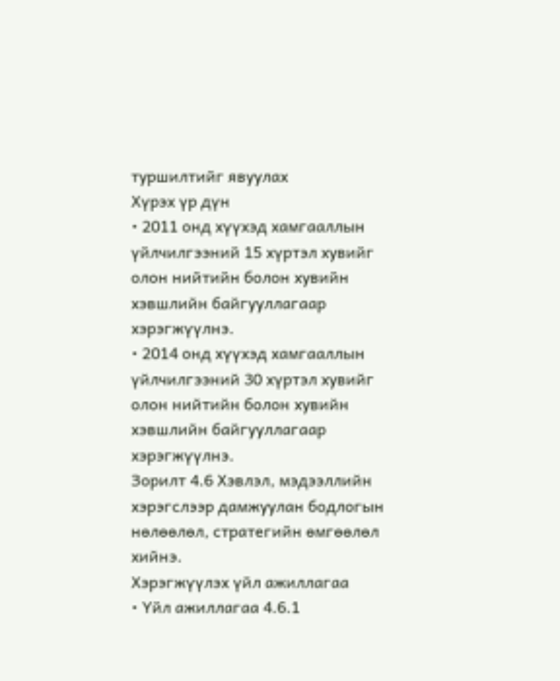туршилтийг явуулах
Хүрэх үр дүн
• 2011 онд хүүхэд хамгааллын үйлчилгээний 15 хүртэл хувийг олон нийтийн болон хувийн хэвшлийн байгууллагаар хэрэгжүүлнэ.
• 2014 онд хүүхэд хамгааллын үйлчилгээний 30 хүртэл хувийг олон нийтийн болон хувийн хэвшлийн байгууллагаар хэрэгжүүлнэ.
Зорилт 4.6 Хэвлэл, мэдээллийн хэрэгслээр дамжуулан бодлогын нөлөөлөл, стратегийн өмгөөлөл хийнэ.
Хэрэгжүүлэх үйл ажиллагаа
• Үйл ажиллагаа 4.6.1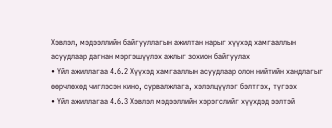Хэвлэл, мэдээллийн байгууллагын ажилтан нарыг хүүхэд хамгааллын асуудлаар дагнан мэргэшүүлэх ажлыг зохион байгуулах
• Үйл ажиллагаа 4.6.2 Хүүхэд хамгааллын асуудлаар олон нийтийн хандлагыг өөрчлөхөд чиглэсэн кино, сурвалжлага, хэлэлцүүлэг бэлтгэх, түгээх
• Үйл ажиллагаа 4.6.3 Хэвлэл мэдээллийн хэрэгслийг хүүхдэд ээлтэй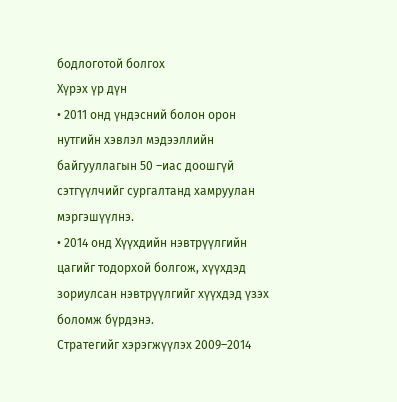бодлоготой болгох
Хүрэх үр дүн
• 2011 онд үндэсний болон орон нутгийн хэвлэл мэдээллийн байгууллагын 50 –иас доошгүй сэтгүүлчийг сургалтанд хамруулан мэргэшүүлнэ.
• 2014 онд Хүүхдийн нэвтрүүлгийн цагийг тодорхой болгож, хүүхдэд зориулсан нэвтрүүлгийг хүүхдэд үзэх боломж бүрдэнэ.
Стратегийг хэрэгжүүлэх 2009–2014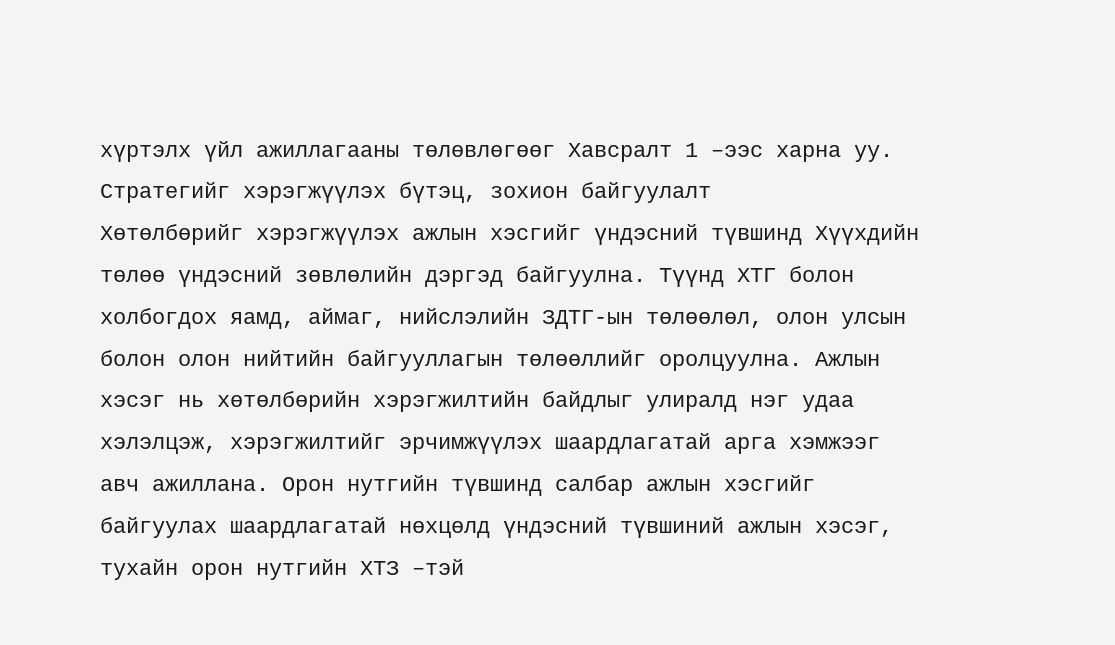хүртэлх үйл ажиллагааны төлөвлөгөөг Хавсралт 1 –ээс харна уу.
Стратегийг хэрэгжүүлэх бүтэц, зохион байгуулалт
Хөтөлбөрийг хэрэгжүүлэх ажлын хэсгийг үндэсний түвшинд Хүүхдийн төлөө үндэсний зөвлөлийн дэргэд байгуулна. Түүнд ХТГ болон холбогдох яамд, аймаг, нийслэлийн ЗДТГ-ын төлөөлөл, олон улсын болон олон нийтийн байгууллагын төлөөллийг оролцуулна. Ажлын хэсэг нь хөтөлбөрийн хэрэгжилтийн байдлыг улиралд нэг удаа хэлэлцэж, хэрэгжилтийг эрчимжүүлэх шаардлагатай арга хэмжээг авч ажиллана. Орон нутгийн түвшинд салбар ажлын хэсгийг байгуулах шаардлагатай нөхцөлд үндэсний түвшиний ажлын хэсэг, тухайн орон нутгийн ХТЗ –тэй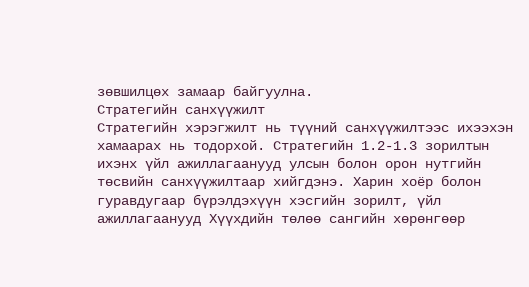зөвшилцөх замаар байгуулна.
Стратегийн санхүүжилт
Стратегийн хэрэгжилт нь түүний санхүүжилтээс ихээхэн хамаарах нь тодорхой. Стратегийн 1.2-1.3 зорилтын ихэнх үйл ажиллагаанууд улсын болон орон нутгийн төсвийн санхүүжилтаар хийгдэнэ. Харин хоёр болон гуравдугаар бүрэлдэхүүн хэсгийн зорилт, үйл ажиллагаанууд Хүүхдийн төлөө сангийн хөрөнгөөр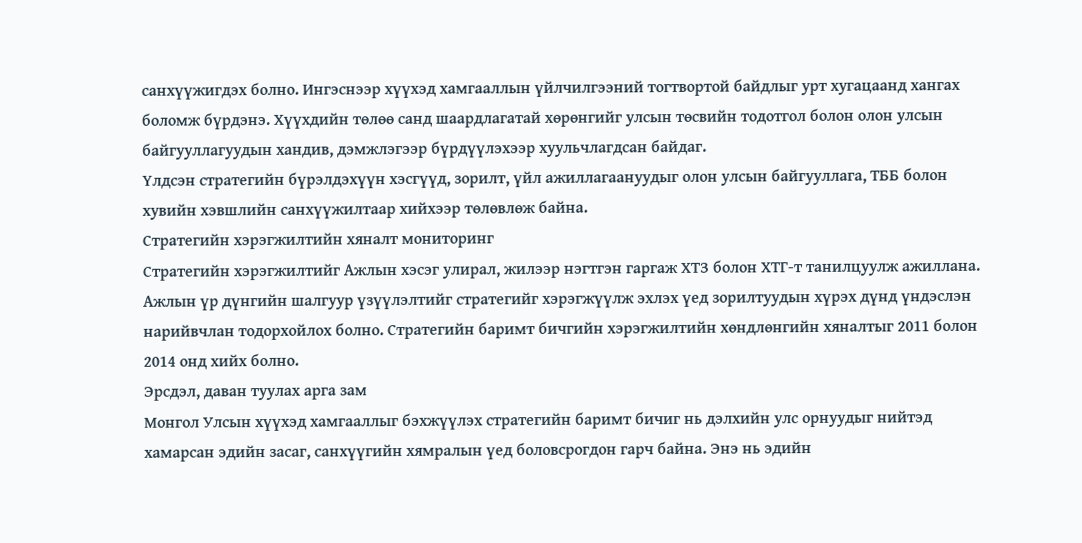санхүүжигдэх болно. Ингэснээр хүүхэд хамгааллын үйлчилгээний тогтвортой байдлыг урт хугацаанд хангах боломж бүрдэнэ. Хүүхдийн төлөө санд шаардлагатай хөрөнгийг улсын төсвийн тодотгол болон олон улсын байгууллагуудын хандив, дэмжлэгээр бүрдүүлэхээр хуульчлагдсан байдаг.
Үлдсэн стратегийн бүрэлдэхүүн хэсгүүд, зорилт, үйл ажиллагаануудыг олон улсын байгууллага, ТББ болон хувийн хэвшлийн санхүүжилтаар хийхээр төлөвлөж байна.
Стратегийн хэрэгжилтийн хяналт мониторинг
Стратегийн хэрэгжилтийг Ажлын хэсэг улирал, жилээр нэгтгэн гаргаж ХТЗ болон ХТГ-т танилцуулж ажиллана. Ажлын үр дүнгийн шалгуур үзүүлэлтийг стратегийг хэрэгжүүлж эхлэх үед зорилтуудын хүрэх дүнд үндэслэн нарийвчлан тодорхойлох болно. Стратегийн баримт бичгийн хэрэгжилтийн хөндлөнгийн хяналтыг 2011 болон 2014 онд хийх болно.
Эрсдэл, даван туулах арга зам
Монгол Улсын хүүхэд хамгааллыг бэхжүүлэх стратегийн баримт бичиг нь дэлхийн улс орнуудыг нийтэд хамарсан эдийн засаг, санхүүгийн хямралын үед боловсрогдон гарч байна. Энэ нь эдийн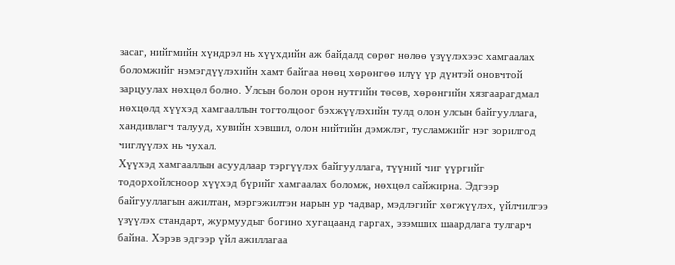засаг, нийгмийн хүндрэл нь хүүхдийн аж байдалд сөрөг нөлөө үзүүлэхээс хамгаалах боломжийг нэмэгдүүлэхийн хамт байгаа нөөц хөрөнгөө илүү үр дүнтэй оновчтой зарцуулах нөхцөл болно. Улсын болон орон нутгийн төсөв, хөрөнгийн хязгаарагдмал нөхцөлд хүүхэд хамгааллын тогтолцоог бэхжүүлэхийн тулд олон улсын байгууллага, хандивлагч талууд, хувийн хэвшил, олон нийтийн дэмжлэг, тусламжийг нэг зорилгод чиглүүлэх нь чухал.
Хүүхэд хамгааллын асуудлаар тэргүүлэх байгууллага, түүний чиг үүргийг тодорхойлсноор хүүхэд бүрийг хамгаалах боломж, нөхцөл сайжирна. Эдгээр байгууллагын ажилтан, мэргэжилтэн нарын ур чадвар, мэдлэгийг хөгжүүлэх, үйлчилгээ үзүүлэх стандарт, журмуудыг богино хугацаанд гаргах, эзэмших шаардлага тулгарч байна. Хэрэв эдгээр үйл ажиллагаа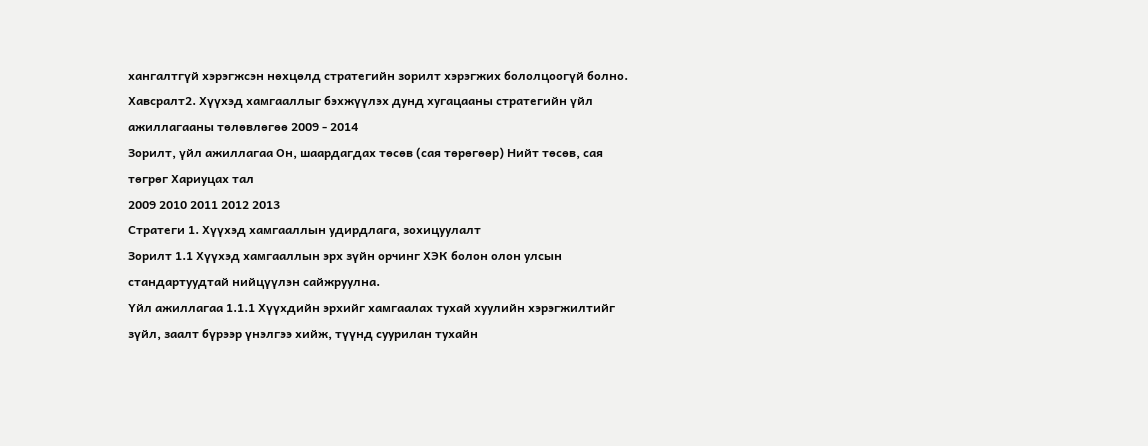хангалтгүй хэрэгжсэн нөхцөлд стратегийн зорилт хэрэгжих бололцоогүй болно.
Хавсралт2. Хүүхэд хамгааллыг бэхжүүлэх дунд хугацааны стратегийн үйл ажиллагааны төлөвлөгөө 2009 - 2014
Зорилт, үйл ажиллагаа Он, шаардагдах төсөв (сая төрөгөөр) Нийт төсөв, сая төгрөг Хариуцах тал
2009 2010 2011 2012 2013
Стратеги 1. Хүүхэд хамгааллын удирдлага, зохицуулалт
Зорилт 1.1 Хүүхэд хамгааллын эрх зүйн орчинг ХЭК болон олон улсын стандартуудтай нийцүүлэн сайжруулна.
Үйл ажиллагаа 1.1.1 Хүүхдийн эрхийг хамгаалах тухай хуулийн хэрэгжилтийг зүйл, заалт бүрээр үнэлгээ хийж, түүнд суурилан тухайн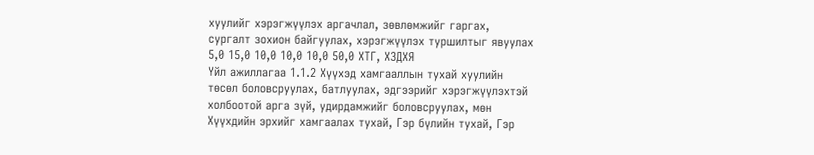хуулийг хэрэгжүүлэх аргачлал, зөвлөмжийг гаргах, сургалт зохион байгуулах, хэрэгжүүлэх туршилтыг явуулах 5,0 15,0 10,0 10,0 10,0 50,0 ХТГ, ХЗДХЯ
Үйл ажиллагаа 1.1.2 Хүүхэд хамгааллын тухай хуулийн төсөл боловсруулах, батлуулах, эдгээрийг хэрэгжүүлэхтэй холбоотой арга зүй, удирдамжийг боловсруулах, мөн Хүүхдийн эрхийг хамгаалах тухай, Гэр бүлийн тухай, Гэр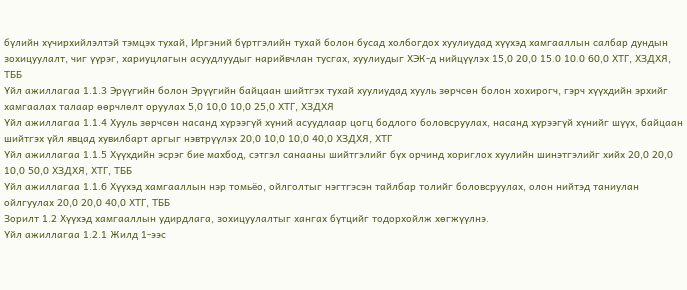бүлийн хүчирхийлэлтэй тэмцэх тухай, Иргэний бүртгэлийн тухай болон бусад холбогдох хуулиудад хүүхэд хамгааллын салбар дундын зохицуулалт, чиг үүрэг, хариуцлагын асуудлуудыг нарийвчлан тусгах, хуулиудыг ХЭК-д нийцүүлэх 15,0 20,0 15.0 10.0 60,0 ХТГ, ХЗДХЯ, ТББ
Үйл ажиллагаа 1.1.3 Эрүүгийн болон Эрүүгийн байцаан шийтгэх тухай хуулиудад хууль зөрчсөн болон хохирогч, гэрч хүүхдийн эрхийг хамгаалах талаар өөрчлөлт оруулах 5,0 10,0 10,0 25,0 ХТГ, ХЗДХЯ
Үйл ажиллагаа 1.1.4 Хууль зөрчсөн насанд хүрээгүй хүний асуудлаар цогц бодлого боловсруулах, насанд хүрээгүй хүнийг шүүх, байцаан шийтгэх үйл явцад хувилбарт аргыг нэвтрүүлэх 20,0 10,0 10,0 40,0 ХЗДХЯ, ХТГ
Үйл ажиллагаа 1.1.5 Хүүхдийн эсрэг бие махбод, сэтгэл санааны шийтгэлийг бүх орчинд хориглох хуулийн шинэтгэлийг хийх 20,0 20,0 10,0 50,0 ХЗДХЯ, ХТГ, ТББ
Үйл ажиллагаа 1.1.6 Хүүхэд хамгааллын нэр томьёо, ойлголтыг нэгтгэсэн тайлбар толийг боловсруулах, олон нийтэд таниулан ойлгуулах 20,0 20,0 40,0 ХТГ, ТББ
Зорилт 1.2 Хүүхэд хамгааллын удирдлага, зохицуулалтыг хангах бүтцийг тодорхойлж хөгжүүлнэ.
Үйл ажиллагаа 1.2.1 Жилд 1-ээс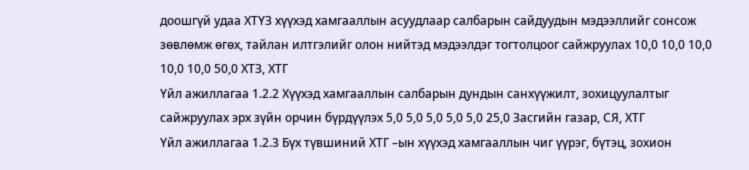доошгүй удаа ХТҮЗ хүүхэд хамгааллын асуудлаар салбарын сайдуудын мэдээллийг сонсож зөвлөмж өгөх, тайлан илтгэлийг олон нийтэд мэдээлдэг тогтолцоог сайжруулах 10,0 10,0 10,0 10,0 10,0 50,0 ХТЗ, ХТГ
Үйл ажиллагаа 1.2.2 Хүүхэд хамгааллын салбарын дундын санхүүжилт, зохицуулалтыг сайжруулах эрх зүйн орчин бүрдүүлэх 5,0 5,0 5,0 5,0 5,0 25,0 Засгийн газар, СЯ, ХТГ
Үйл ажиллагаа 1.2.3 Бүх түвшиний ХТГ –ын хүүхэд хамгааллын чиг үүрэг, бүтэц, зохион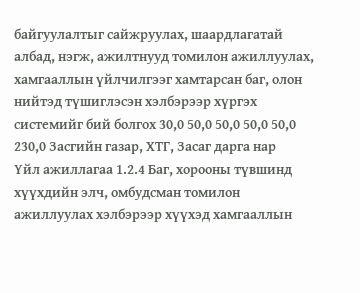байгуулалтыг сайжруулах, шаардлагатай албад, нэгж, ажилтнууд томилон ажиллуулах, хамгааллын үйлчилгээг хамтарсан баг, олон нийтэд түшиглэсэн хэлбэрээр хүргэх системийг бий болгох 30,0 50,0 50,0 50,0 50,0 230,0 Засгийн газар, ХТГ, Засаг дарга нар
Үйл ажиллагаа 1.2.4 Баг, хорооны түвшинд хүүхдийн элч, омбудсман томилон ажиллуулах хэлбэрээр хүүхэд хамгааллын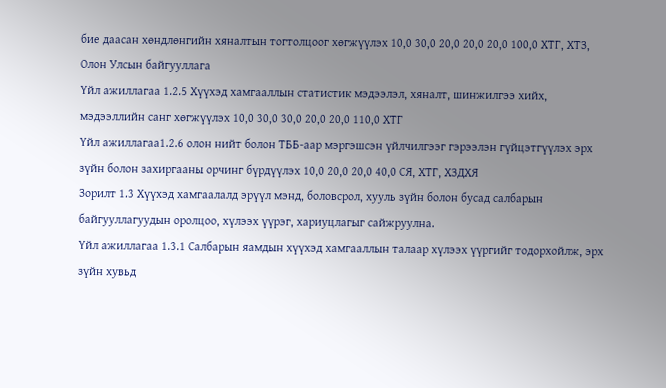бие даасан хөндлөнгийн хяналтын тогтолцоог хөгжүүлэх 10,0 30,0 20,0 20,0 20,0 100,0 ХТГ, ХТЗ, Олон Улсын байгууллага
Үйл ажиллагаа 1.2.5 Хүүхэд хамгааллын статистик мэдээлэл, хяналт, шинжилгээ хийх, мэдээллийн санг хөгжүүлэх 10,0 30,0 30,0 20,0 20,0 110,0 ХТГ
Үйл ажиллагаа1.2.6 олон нийт болон ТББ-аар мэргэшсэн үйлчилгээг гэрээлэн гүйцэтгүүлэх эрх зүйн болон захиргааны орчинг бүрдүүлэх 10,0 20,0 20,0 40,0 СЯ, ХТГ, ХЗДХЯ
Зорилт 1.3 Хүүхэд хамгаалалд эрүүл мэнд, боловсрол, хууль зүйн болон бусад салбарын байгууллагуудын оролцоо, хүлээх үүрэг, хариуцлагыг сайжруулна.
Үйл ажиллагаа 1.3.1 Салбарын яамдын хүүхэд хамгааллын талаар хүлээх үүргийг тодорхойлж, эрх зүйн хувьд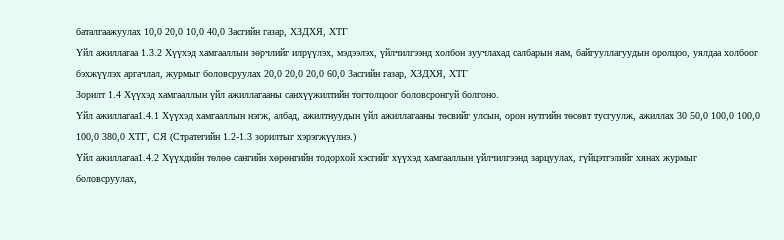баталгаажуулах 10,0 20,0 10,0 40,0 Засгийн газар, ХЗДХЯ, ХТГ
Үйл ажиллагаа 1.3.2 Хүүхэд хамгааллын зөрчлийг илрүүлэх, мэдээлэх, үйлчилгээнд холбон зуучлахад салбарын яам, байгууллагуудын оролцоо, уялдаа холбоог бэхжүүлэх аргачлал, журмыг боловсруулах 20,0 20,0 20,0 60,0 Засгийн газар, ХЗДХЯ, ХТГ
Зорилт 1.4 Хүүхэд хамгааллын үйл ажиллагааны санхүүжилтийн тогтолцоог боловсронгуй болгоно.
Үйл ажиллагаа1.4.1 Хүүхэд хамгааллын нэгж, албад, ажилтнуудын үйл ажиллагааны төсвийг улсын, орон нутгийн төсөвт тусгуулж, ажиллах 30 50,0 100,0 100,0 100,0 380,0 ХТГ, СЯ (Стратегийн 1.2-1.3 зорилтыг хэрэгжүүлнэ.)
Үйл ажиллагаа1.4.2 Хүүхдийн төлөө сангийн хөрөнгийн тодорхой хэсгийг хүүхэд хамгааллын үйлчилгээнд зарцуулах, гүйцэтгэлийг хянах журмыг боловсруулах,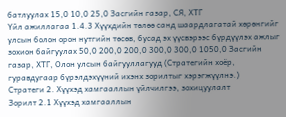батлуулах 15,0 10,0 25,0 Засгийн газар, СЯ, ХТГ
Үйл ажиллагаа 1.4.3 Хүүхдийн төлөө санд шаардлагатай хөрөнгийг улсын болон орон нутгийн төсөв, бусад эх үүсвэрээс бүрдүүлэх ажлыг зохион байгуулах 50,0 200,0 200,0 300,0 300,0 1050,0 Засгийн газар, ХТГ, Олон улсын байгууллагууд (Стратегийн хоёр, гуравдугаар бүрэлдэхүүний ихэнх зорилтыг хэрэгжүүлнэ.)
Стратеги 2. Хүүхэд хамгааллын үйлчилгээ, зохицуулалт
Зорилт 2.1 Хүүхэд хамгааллын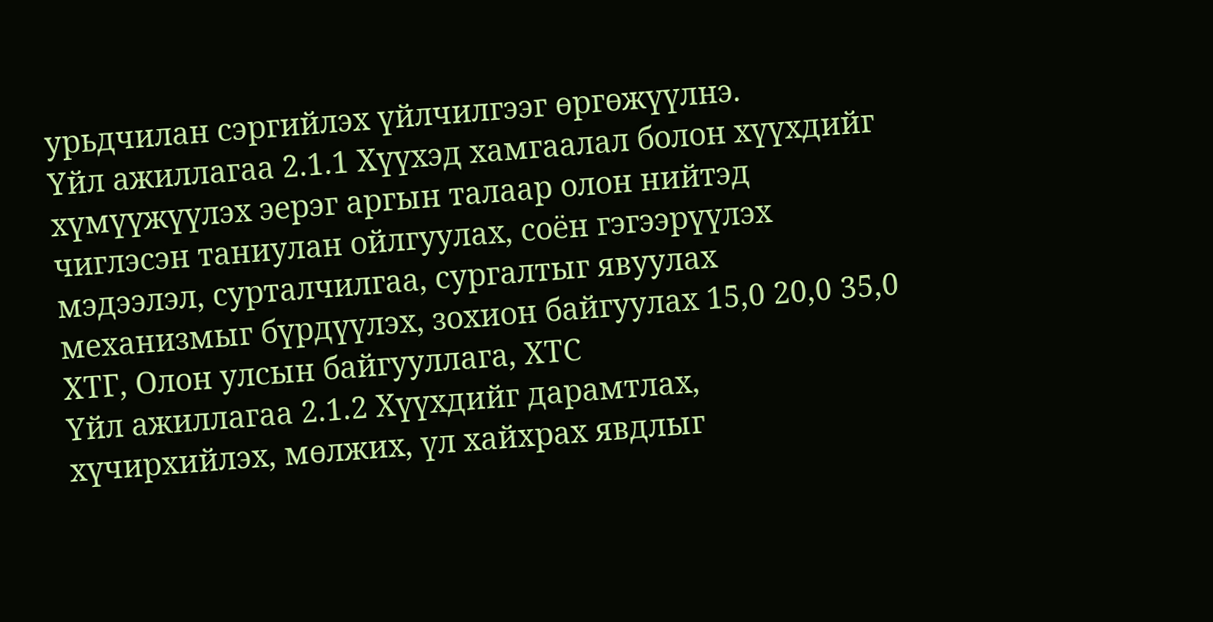урьдчилан сэргийлэх үйлчилгээг өргөжүүлнэ.
Үйл ажиллагаа 2.1.1 Хүүхэд хамгаалал болон хүүхдийг хүмүүжүүлэх эерэг аргын талаар олон нийтэд чиглэсэн таниулан ойлгуулах, соён гэгээрүүлэх мэдээлэл, сурталчилгаа, сургалтыг явуулах механизмыг бүрдүүлэх, зохион байгуулах 15,0 20,0 35,0 ХТГ, Олон улсын байгууллага, ХТС
Үйл ажиллагаа 2.1.2 Хүүхдийг дарамтлах, хүчирхийлэх, мөлжих, үл хайхрах явдлыг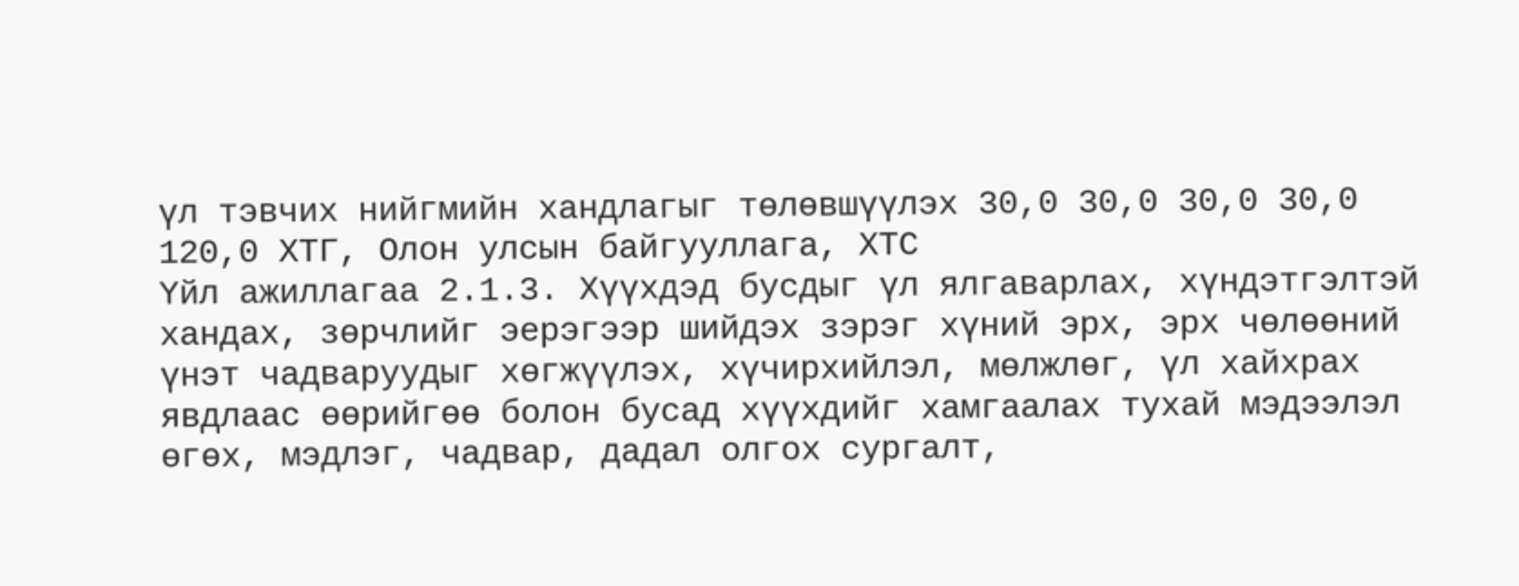үл тэвчих нийгмийн хандлагыг төлөвшүүлэх 30,0 30,0 30,0 30,0 120,0 ХТГ, Олон улсын байгууллага, ХТС
Үйл ажиллагаа 2.1.3. Хүүхдэд бусдыг үл ялгаварлах, хүндэтгэлтэй хандах, зөрчлийг эерэгээр шийдэх зэрэг хүний эрх, эрх чөлөөний үнэт чадваруудыг хөгжүүлэх, хүчирхийлэл, мөлжлөг, үл хайхрах явдлаас өөрийгөө болон бусад хүүхдийг хамгаалах тухай мэдээлэл өгөх, мэдлэг, чадвар, дадал олгох сургалт,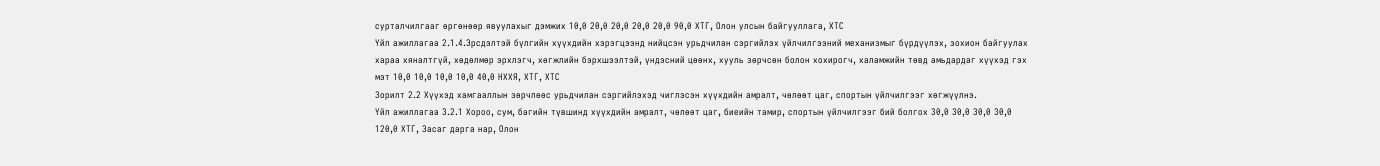сурталчилгааг өргөнөөр явуулахыг дэмжих 10,0 20,0 20,0 20,0 20,0 90,0 ХТГ, Олон улсын байгууллага, ХТС
Үйл ажиллагаа 2.1.4.Эрсдэлтэй бүлгийн хүүхдийн хэрэгцээнд нийцсэн урьдчилан сэргийлэх үйлчилгээний механизмыг бүрдүүлэх, зохион байгуулах хараа хяналтгүй, хөдөлмөр эрхлэгч, хөгжлийн бэрхшээлтэй, үндэсний цөөнх, хууль зөрчсөн болон хохирогч, халамжийн төвд амьдардаг хүүхэд гэх мэт 10,0 10,0 10,0 10,0 40,0 НХХЯ, ХТГ, ХТС
Зорилт 2.2 Хүүхэд хамгааллын зөрчлөөс урьдчилан сэргийлэхэд чиглэсэн хүүхдийн амралт, чөлөөт цаг, спортын үйлчилгээг хөгжүүлнэ.
Үйл ажиллагаа 3.2.1 Хороо, сум, багийн түвшинд хүүхдийн амралт, чөлөөт цаг, биеийн тамир, спортын үйлчилгээг бий болгох 30,0 30,0 30,0 30,0 120,0 ХТГ, Засаг дарга нар, Олон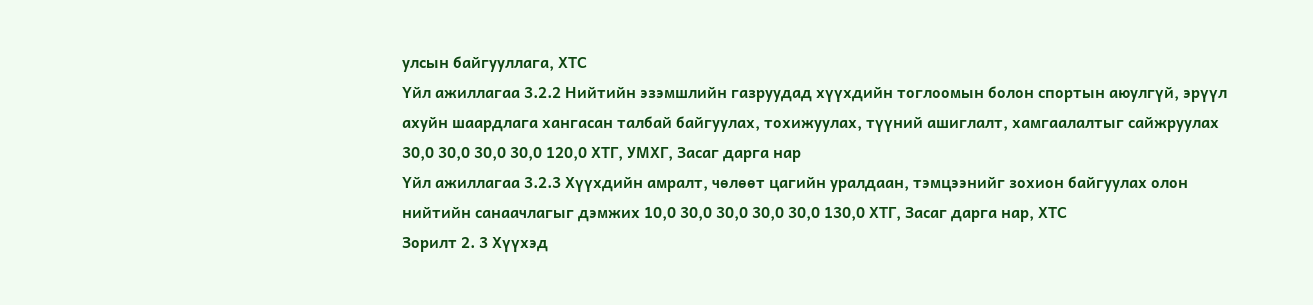улсын байгууллага, ХТС
Үйл ажиллагаа 3.2.2 Нийтийн эзэмшлийн газруудад хүүхдийн тоглоомын болон спортын аюулгүй, эрүүл ахуйн шаардлага хангасан талбай байгуулах, тохижуулах, түүний ашиглалт, хамгаалалтыг сайжруулах 30,0 30,0 30,0 30,0 120,0 ХТГ, УМХГ, Засаг дарга нар
Үйл ажиллагаа 3.2.3 Хүүхдийн амралт, чөлөөт цагийн уралдаан, тэмцээнийг зохион байгуулах олон нийтийн санаачлагыг дэмжих 10,0 30,0 30,0 30,0 30,0 130,0 ХТГ, Засаг дарга нар, ХТС
Зорилт 2. 3 Хүүхэд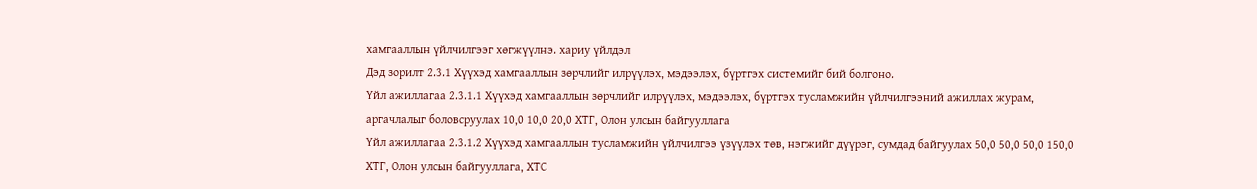хамгааллын үйлчилгээг хөгжүүлнэ. хариу үйлдэл
Дэд зорилт 2.3.1 Хүүхэд хамгааллын зөрчлийг илрүүлэх, мэдээлэх, бүртгэх системийг бий болгоно.
Үйл ажиллагаа 2.3.1.1 Хүүхэд хамгааллын зөрчлийг илрүүлэх, мэдээлэх, бүртгэх тусламжийн үйлчилгээний ажиллах журам, аргачлалыг боловсруулах 10,0 10,0 20,0 ХТГ, Олон улсын байгууллага
Үйл ажиллагаа 2.3.1.2 Хүүхэд хамгааллын тусламжийн үйлчилгээ үзүүлэх төв, нэгжийг дүүрэг, сумдад байгуулах 50,0 50,0 50,0 150,0 ХТГ, Олон улсын байгууллага, ХТС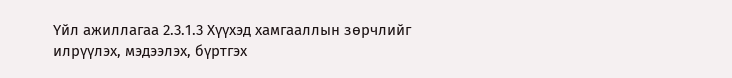Үйл ажиллагаа 2.3.1.3 Хүүхэд хамгааллын зөрчлийг илрүүлэх, мэдээлэх, бүртгэх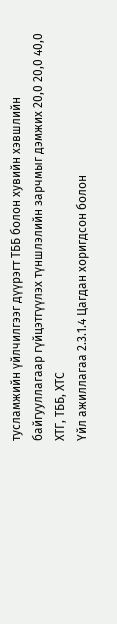тусламжийн үйлчилгээг дүүрэгт ТББ болон хувийн хэвшлийн байгууллагаар гүйцэтгүүлэх түншлэлийн зарчмыг дэмжих 20,0 20,0 40,0 ХТГ, ТББ, ХТС
Үйл ажиллагаа 2.3.1.4 Цагдан хоригдсон болон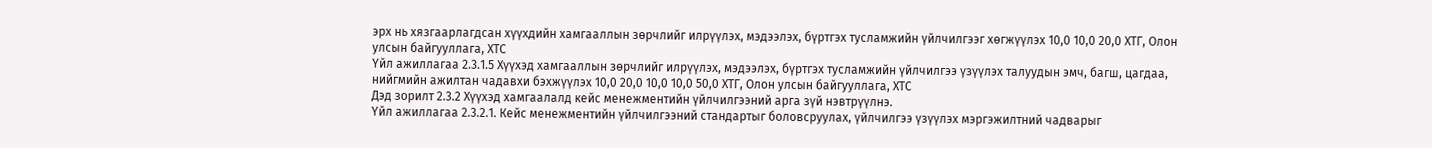эрх нь хязгаарлагдсан хүүхдийн хамгааллын зөрчлийг илрүүлэх, мэдээлэх, бүртгэх тусламжийн үйлчилгээг хөгжүүлэх 10,0 10,0 20,0 ХТГ, Олон улсын байгууллага, ХТС
Үйл ажиллагаа 2.3.1.5 Хүүхэд хамгааллын зөрчлийг илрүүлэх, мэдээлэх, бүртгэх тусламжийн үйлчилгээ үзүүлэх талуудын эмч, багш, цагдаа, нийгмийн ажилтан чадавхи бэхжүүлэх 10,0 20,0 10,0 10,0 50,0 ХТГ, Олон улсын байгууллага, ХТС
Дэд зорилт 2.3.2 Хүүхэд хамгаалалд кейс менежментийн үйлчилгээний арга зүй нэвтрүүлнэ.
Үйл ажиллагаа 2.3.2.1. Кейс менежментийн үйлчилгээний стандартыг боловсруулах, үйлчилгээ үзүүлэх мэргэжилтний чадварыг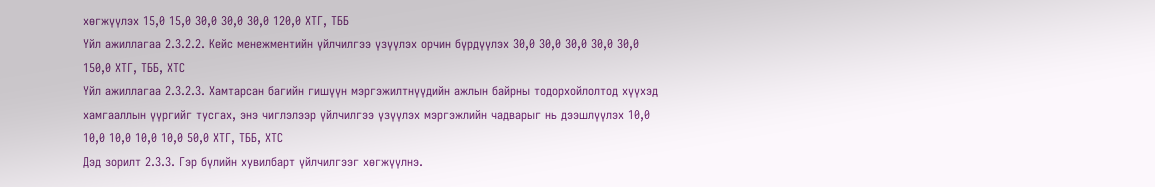хөгжүүлэх 15,0 15,0 30,0 30,0 30,0 120,0 ХТГ, ТББ
Үйл ажиллагаа 2.3.2.2. Кейс менежментийн үйлчилгээ үзүүлэх орчин бүрдүүлэх 30,0 30,0 30,0 30,0 30,0 150,0 ХТГ, ТББ, ХТС
Үйл ажиллагаа 2.3.2.3. Хамтарсан багийн гишүүн мэргэжилтнүүдийн ажлын байрны тодорхойлолтод хүүхэд хамгааллын үүргийг тусгах, энэ чиглэлээр үйлчилгээ үзүүлэх мэргэжлийн чадварыг нь дээшлүүлэх 10,0 10,0 10,0 10,0 10,0 50,0 ХТГ, ТББ, ХТС
Дэд зорилт 2.3.3. Гэр бүлийн хувилбарт үйлчилгээг хөгжүүлнэ.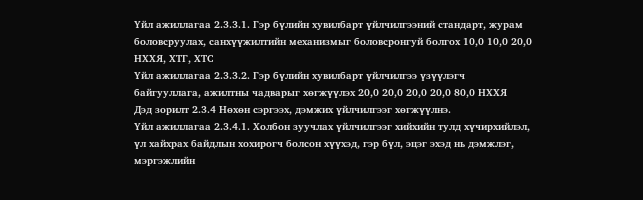Үйл ажиллагаа 2.3.3.1. Гэр бүлийн хувилбарт үйлчилгээний стандарт, журам боловсруулах, санхүүжилтийн механизмыг боловсронгуй болгох 10,0 10,0 20,0 НХХЯ, ХТГ, ХТС
Үйл ажиллагаа 2.3.3.2. Гэр бүлийн хувилбарт үйлчилгээ үзүүлэгч байгууллага, ажилтны чадварыг хөгжүүлэх 20,0 20,0 20,0 20,0 80,0 НХХЯ
Дэд зорилт 2.3.4 Нөхөн сэргээх, дэмжих үйлчилгээг хөгжүүлнэ.
Үйл ажиллагаа 2.3.4.1. Холбон зуучлах үйлчилгээг хийхийн тулд хүчирхийлэл, үл хайхрах байдлын хохирогч болсон хүүхэд, гэр бүл, эцэг эхэд нь дэмжлэг, мэргэжлийн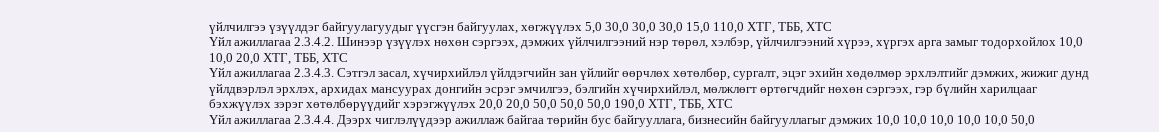үйлчилгээ үзүүлдэг байгуулагуудыг үүсгэн байгуулах, хөгжүүлэх 5,0 30,0 30,0 30,0 15,0 110,0 ХТГ, ТББ, ХТС
Үйл ажиллагаа 2.3.4.2. Шинээр үзүүлэх нөхөн сэргээх, дэмжих үйлчилгээний нэр төрөл, хэлбэр, үйлчилгээний хүрээ, хүргэх арга замыг тодорхойлох 10,0 10,0 20,0 ХТГ, ТББ, ХТС
Үйл ажиллагаа 2.3.4.3. Сэтгэл засал, хүчирхийлэл үйлдэгчийн зан үйлийг өөрчлөх хөтөлбөр, сургалт, эцэг эхийн хөдөлмөр эрхлэлтийг дэмжих, жижиг дунд үйлдвэрлэл эрхлэх, архидах мансуурах донгийн эсрэг эмчилгээ, бэлгийн хүчирхийлэл, мөлжлөгт өртөгчдийг нөхөн сэргээх, гэр бүлийн харилцааг бэхжүүлэх зэрэг хөтөлбөрүүдийг хэрэгжүүлэх 20,0 20,0 50,0 50,0 50,0 190,0 ХТГ, ТББ, ХТС
Үйл ажиллагаа 2.3.4.4. Дээрх чиглэлүүдээр ажиллаж байгаа төрийн бус байгууллага, бизнесийн байгууллагыг дэмжих 10,0 10,0 10,0 10,0 10,0 50,0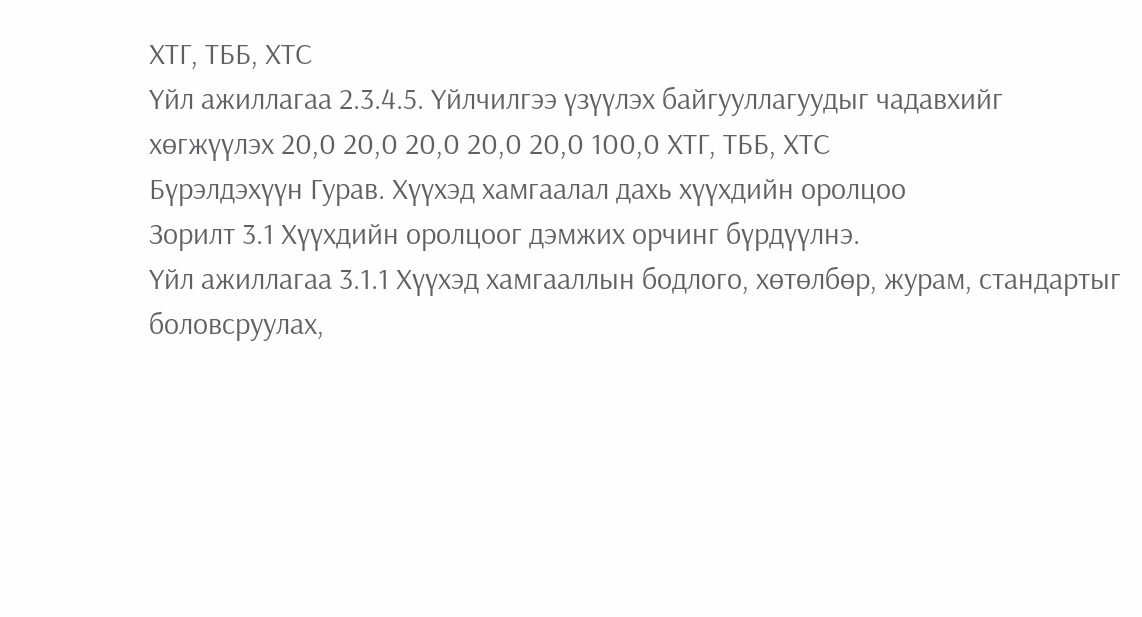ХТГ, ТББ, ХТС
Үйл ажиллагаа 2.3.4.5. Үйлчилгээ үзүүлэх байгууллагуудыг чадавхийг хөгжүүлэх 20,0 20,0 20,0 20,0 20,0 100,0 ХТГ, ТББ, ХТС
Бүрэлдэхүүн Гурав. Хүүхэд хамгаалал дахь хүүхдийн оролцоо
Зорилт 3.1 Хүүхдийн оролцоог дэмжих орчинг бүрдүүлнэ.
Үйл ажиллагаа 3.1.1 Хүүхэд хамгааллын бодлого, хөтөлбөр, журам, стандартыг боловсруулах,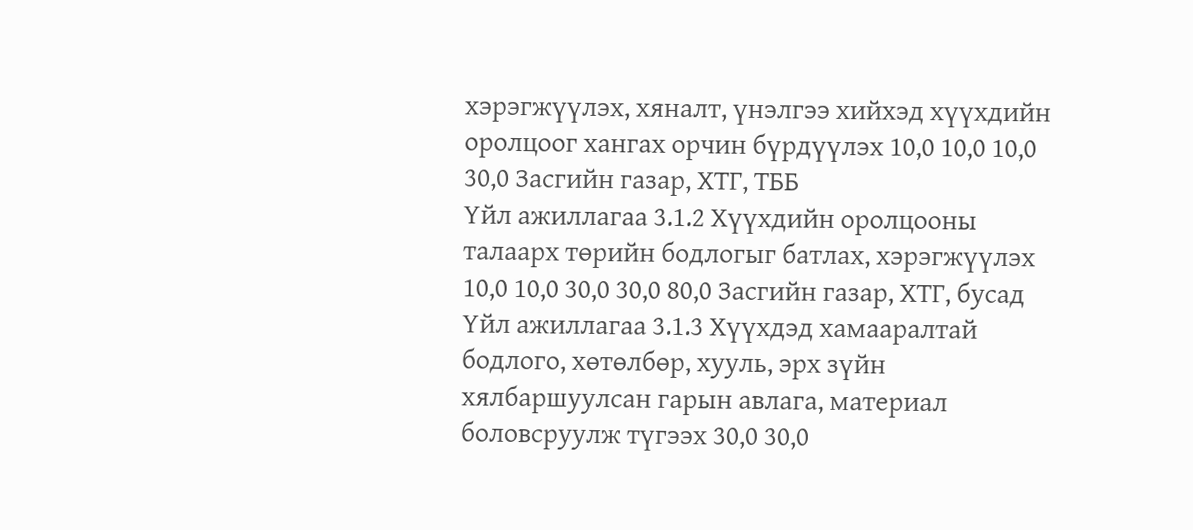хэрэгжүүлэх, хяналт, үнэлгээ хийхэд хүүхдийн оролцоог хангах орчин бүрдүүлэх 10,0 10,0 10,0 30,0 Засгийн газар, ХТГ, ТББ
Үйл ажиллагаа 3.1.2 Хүүхдийн оролцооны талаарх төрийн бодлогыг батлах, хэрэгжүүлэх 10,0 10,0 30,0 30,0 80,0 Засгийн газар, ХТГ, бусад
Үйл ажиллагаа 3.1.3 Хүүхдэд хамааралтай бодлого, хөтөлбөр, хууль, эрх зүйн хялбаршуулсан гарын авлага, материал боловсруулж түгээх 30,0 30,0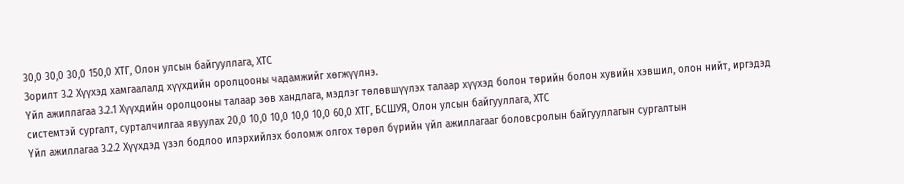30,0 30,0 30,0 150,0 ХТГ, Олон улсын байгууллага, ХТС
Зорилт 3.2 Хүүхэд хамгаалалд хүүхдийн оролцооны чадамжийг хөгжүүлнэ.
Үйл ажиллагаа 3.2.1 Хүүхдийн оролцооны талаар зөв хандлага, мэдлэг төлөвшүүлэх талаар хүүхэд болон төрийн болон хувийн хэвшил, олон нийт, иргэдэд системтэй сургалт, сурталчилгаа явуулах 20,0 10,0 10,0 10,0 10,0 60,0 ХТГ, БСШУЯ, Олон улсын байгууллага, ХТС
Үйл ажиллагаа 3.2.2 Хүүхдэд үзэл бодлоо илэрхийлэх боломж олгох төрөл бүрийн үйл ажиллагааг боловсролын байгууллагын сургалтын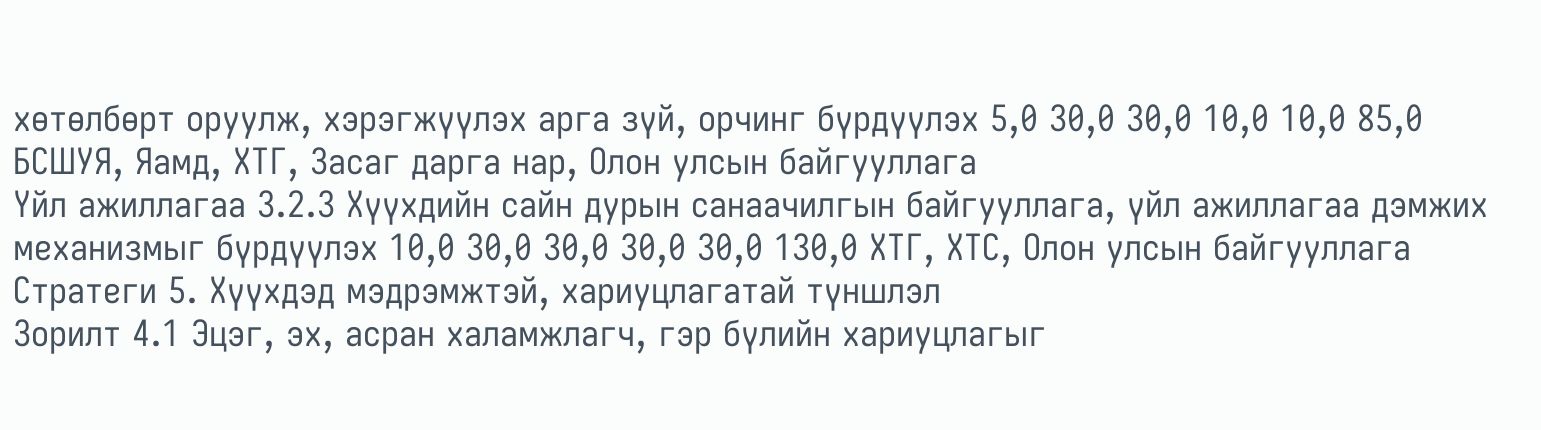хөтөлбөрт оруулж, хэрэгжүүлэх арга зүй, орчинг бүрдүүлэх 5,0 30,0 30,0 10,0 10,0 85,0 БСШУЯ, Яамд, ХТГ, Засаг дарга нар, Олон улсын байгууллага
Үйл ажиллагаа 3.2.3 Хүүхдийн сайн дурын санаачилгын байгууллага, үйл ажиллагаа дэмжих механизмыг бүрдүүлэх 10,0 30,0 30,0 30,0 30,0 130,0 ХТГ, ХТС, Олон улсын байгууллага
Стратеги 5. Хүүхдэд мэдрэмжтэй, хариуцлагатай түншлэл
Зорилт 4.1 Эцэг, эх, асран халамжлагч, гэр бүлийн хариуцлагыг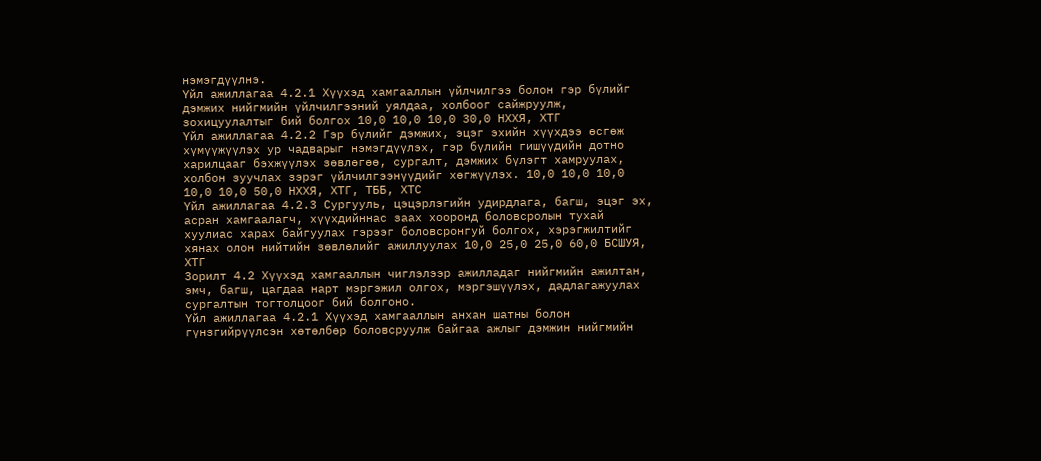нэмэгдүүлнэ.
Үйл ажиллагаа 4.2.1 Хүүхэд хамгааллын үйлчилгээ болон гэр бүлийг дэмжих нийгмийн үйлчилгээний уялдаа, холбоог сайжруулж, зохицуулалтыг бий болгох 10,0 10,0 10,0 30,0 НХХЯ, ХТГ
Үйл ажиллагаа 4.2.2 Гэр бүлийг дэмжих, эцэг эхийн хүүхдээ өсгөж хүмүүжүүлэх ур чадварыг нэмэгдүүлэх, гэр бүлийн гишүүдийн дотно харилцааг бэхжүүлэх зөвлөгөө, сургалт, дэмжих бүлэгт хамруулах, холбон зуучлах зэрэг үйлчилгээнүүдийг хөгжүүлэх. 10,0 10,0 10,0 10,0 10,0 50,0 НХХЯ, ХТГ, ТББ, ХТС
Үйл ажиллагаа 4.2.3 Сургууль, цэцэрлэгийн удирдлага, багш, эцэг эх, асран хамгаалагч, хүүхдийннас заах хооронд боловсролын тухай хуулиас харах байгуулах гэрээг боловсронгуй болгох, хэрэгжилтийг хянах олон нийтийн зөвлөлийг ажиллуулах 10,0 25,0 25,0 60,0 БСШУЯ, ХТГ
Зорилт 4.2 Хүүхэд хамгааллын чиглэлээр ажилладаг нийгмийн ажилтан, эмч, багш, цагдаа нарт мэргэжил олгох, мэргэшүүлэх, дадлагажуулах сургалтын тогтолцоог бий болгоно.
Үйл ажиллагаа 4.2.1 Хүүхэд хамгааллын анхан шатны болон гүнзгийрүүлсэн хөтөлбөр боловсруулж байгаа ажлыг дэмжин нийгмийн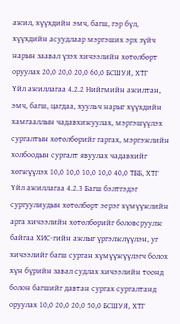ажил, хүүхдийн эмч, багш, гэр бүл, хүүхдийн асуудлаар мэргэших эрх зүйч нарын заавал үзэх хичээлийн хөтөлбөрт оруулах 20,0 20,0 20,0 60,0 БСШУЯ, ХТГ
Үйл ажиллагаа 4.2.2 Нийгмийн ажилтан, эмч, багш, цагдаа, хуульч нарыг хүүхдийн хамгааллын чадавхижуулах, мэргэшүүлэх сургалтын хөтөлбөрийг гаргах, мэргэжлийн холбоодын сургалт явуулах чадавхийг хөгжүүлэх 10,0 10,0 10,0 10,0 40,0 ТББ, ХТГ
Үйл ажиллагаа 4.2.3 Багш бэлтгэдэг сургуулиудын хөтөлбөрт эерэг хүмүүжлийн арга хичээлийн хөтөлбөрийг боловсруулж байгаа ХИС-гийн ажлыг үргэлжлүүлэн, уг хичээлийг багш сурган хүмүүжүүлэгч болох хүн бүрийн завал судлах хичээлийн тоонд болон багшийг давтан сургах сургалтанд оруулах 10,0 20,0 20,0 50,0 БСШУЯ, ХТГ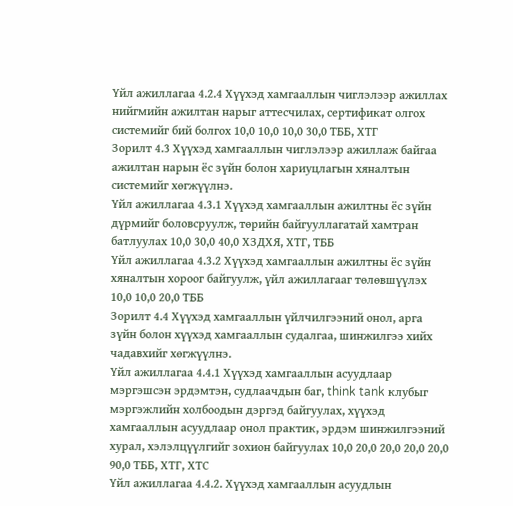Үйл ажиллагаа 4.2.4 Хүүхэд хамгааллын чиглэлээр ажиллах нийгмийн ажилтан нарыг аттесчилах, сертификат олгох системийг бий болгох 10,0 10,0 10,0 30,0 ТББ, ХТГ
Зорилт 4.3 Хүүхэд хамгааллын чиглэлээр ажиллаж байгаа ажилтан нарын ёс зүйн болон хариуцлагын хяналтын системийг хөгжүүлнэ.
Үйл ажиллагаа 4.3.1 Хүүхэд хамгааллын ажилтны ёс зүйн дүрмийг боловсруулж, төрийн байгууллагатай хамтран батлуулах 10,0 30,0 40,0 ХЗДХЯ, ХТГ, ТББ
Үйл ажиллагаа 4.3.2 Хүүхэд хамгааллын ажилтны ёс зүйн хяналтын хороог байгуулж, үйл ажиллагааг төлөвшүүлэх 10,0 10,0 20,0 ТББ
Зорилт 4.4 Хүүхэд хамгааллын үйлчилгээний онол, арга зүйн болон хүүхэд хамгааллын судалгаа, шинжилгээ хийх чадавхийг хөгжүүлнэ.
Үйл ажиллагаа 4.4.1 Хүүхэд хамгааллын асуудлаар мэргэшсэн эрдэмтэн, судлаачдын баг, think tank клубыг мэргэжлийн холбоодын дэргэд байгуулах, хүүхэд хамгааллын асуудлаар онол практик, эрдэм шинжилгээний хурал, хэлэлцүүлгийг зохион байгуулах 10,0 20,0 20,0 20,0 20,0 90,0 ТББ, ХТГ, ХТС
Үйл ажиллагаа 4.4.2. Хүүхэд хамгааллын асуудлын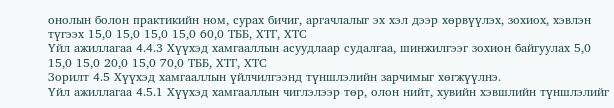онолын болон практикийн ном, сурах бичиг, аргачлалыг эх хэл дээр хөрвүүлэх, зохиох, хэвлэн түгээх 15,0 15,0 15,0 15,0 60,0 ТББ, ХТГ, ХТС
Үйл ажиллагаа 4.4.3 Хүүхэд хамгааллын асуудлаар судалгаа, шинжилгээг зохион байгуулах 5,0 15,0 15,0 20,0 15,0 70,0 ТББ, ХТГ, ХТС
Зорилт 4.5 Хүүхэд хамгааллын үйлчилгээнд түншлэлийн зарчимыг хөгжүүлнэ.
Үйл ажиллагаа 4.5.1 Хүүхэд хамгааллын чиглэлээр төр, олон нийт, хувийн хэвшлийн түншлэлийг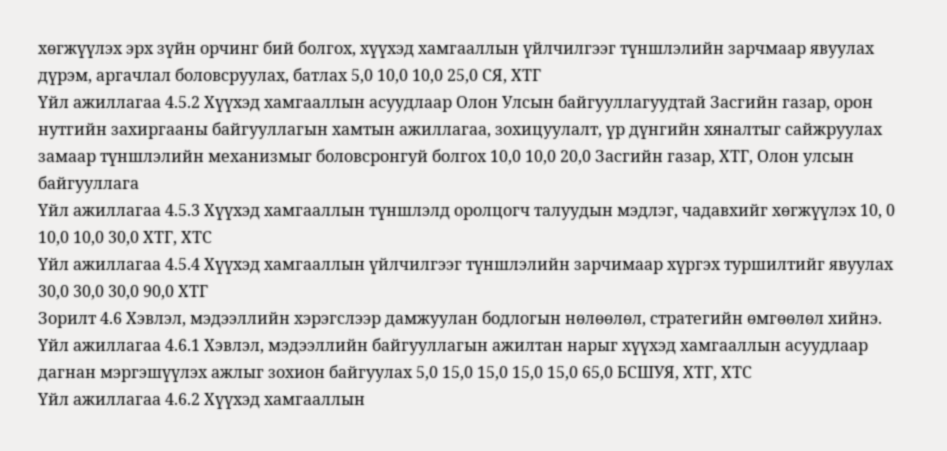хөгжүүлэх эрх зүйн орчинг бий болгох, хүүхэд хамгааллын үйлчилгээг түншлэлийн зарчмаар явуулах дүрэм, аргачлал боловсруулах, батлах 5,0 10,0 10,0 25,0 СЯ, ХТГ
Үйл ажиллагаа 4.5.2 Хүүхэд хамгааллын асуудлаар Олон Улсын байгууллагуудтай Засгийн газар, орон нутгийн захиргааны байгууллагын хамтын ажиллагаа, зохицуулалт, үр дүнгийн хяналтыг сайжруулах замаар түншлэлийн механизмыг боловсронгуй болгох 10,0 10,0 20,0 Засгийн газар, ХТГ, Олон улсын байгууллага
Үйл ажиллагаа 4.5.3 Хүүхэд хамгааллын түншлэлд оролцогч талуудын мэдлэг, чадавхийг хөгжүүлэх 10, 0 10,0 10,0 30,0 ХТГ, ХТС
Үйл ажиллагаа 4.5.4 Хүүхэд хамгааллын үйлчилгээг түншлэлийн зарчимаар хүргэх туршилтийг явуулах 30,0 30,0 30,0 90,0 ХТГ
Зорилт 4.6 Хэвлэл, мэдээллийн хэрэгслээр дамжуулан бодлогын нөлөөлөл, стратегийн өмгөөлөл хийнэ.
Үйл ажиллагаа 4.6.1 Хэвлэл, мэдээллийн байгууллагын ажилтан нарыг хүүхэд хамгааллын асуудлаар дагнан мэргэшүүлэх ажлыг зохион байгуулах 5,0 15,0 15,0 15,0 15,0 65,0 БСШУЯ, ХТГ, ХТС
Үйл ажиллагаа 4.6.2 Хүүхэд хамгааллын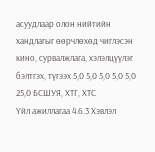асуудлаар олон нийтийн хандлагыг өөрчлөхөд чиглэсэн кино, сурвалжлага, хэлэлцүүлэг бэлтгэх, түгээх 5,0 5,0 5,0 5,0 5,0 25,0 БСШУЯ, ХТГ, ХТС
Үйл ажиллагаа 4.6.3 Хэвлэл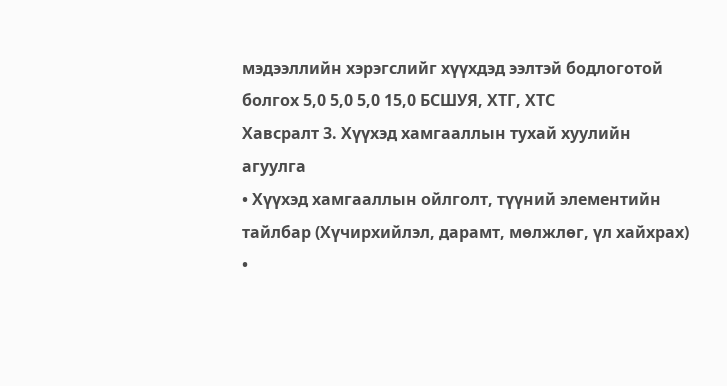мэдээллийн хэрэгслийг хүүхдэд ээлтэй бодлоготой болгох 5,0 5,0 5,0 15,0 БСШУЯ, ХТГ, ХТС
Хавсралт 3. Хүүхэд хамгааллын тухай хуулийн агуулга
• Хүүхэд хамгааллын ойлголт, түүний элементийн тайлбар (Хүчирхийлэл, дарамт, мөлжлөг, үл хайхрах)
•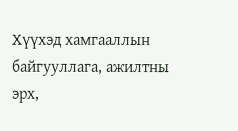Хүүхэд хамгааллын байгууллага, ажилтны эрх,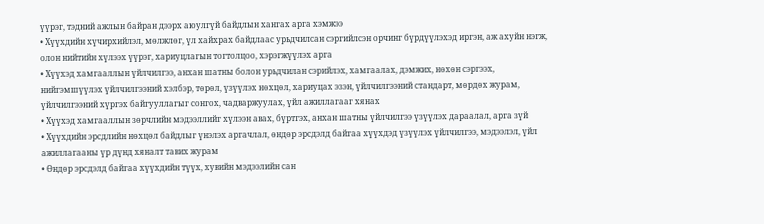үүрэг, тэдний ажлын байран дээрх аюулгүй байдлын хангах арга хэмжээ
• Хүүхдийн хүчирхийлэл, мөлжлөг, үл хайхрах байдлаас урьдчилсан сэргийлсэн орчинг бүрдүүлэхэд иргэн, аж ахуйн нэгж, олон нийтийн хүлээх үүрэг, хариуцлагын тогтолцоо, хэрэгжүүлэх арга
• Хүүхэд хамгааллын үйлчилгээ, анхан шатны болон урьдчилан сэрийлэх, хамгаалах, дэмжих, нөхөн сэргээх, нийгэмшүүлэх үйлчилгээний хэлбэр, төрөл, үзүүлэх нөхцөл, хариуцах эзэн, үйлчилгээний стандарт, мөрдөх журам, үйлчилгээний хүргэх байгууллагыг сонгох, чадваржуулах, үйл ажиллагааг хянах
• Хүүхэд хамгааллын зөрчлийн мэдээллийг хүлээн авах, бүртгэх, анхан шатны үйлчилгээ үзүүлэх дараалал, арга зүй
• Хүүхдийн эрсдлийн нөхцөл байдлыг үнэлэх аргачлал, өндөр эрсдэлд байгаа хүүхдэд үзүүлэх үйлчилгээ, мэдээлэл, үйл ажиллагааны үр дүнд хяналт тавих журам
• Өндөр эрсдэлд байгаа хүүхдийн түүх, хувийн мэдээлийн сан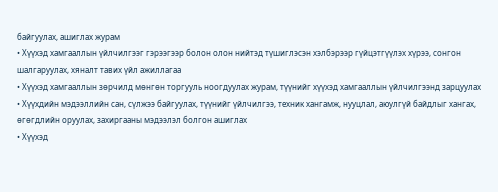байгуулах, ашиглах журам
• Хүүхэд хамгааллын үйлчилгээг гэрээгээр болон олон нийтэд түшиглэсэн хэлбэрээр гүйцэтгүүлэх хүрээ, сонгон шалгаруулах, хяналт тавих үйл ажиллагаа
• Хүүхэд хамгааллын зөрчилд мөнгөн торгууль ноогдуулах журам, түүнийг хүүхэд хамгааллын үйлчилгээнд зарцуулах
• Хүүхдийн мэдээллийн сан, сүлжээ байгуулах, түүнийг үйлчилгээ, техник хангамж, нууцлал, аюулгүй байдлыг хангах, өгөгдлийн оруулах, захиргааны мэдээлэл болгон ашиглах
• Хүүхэд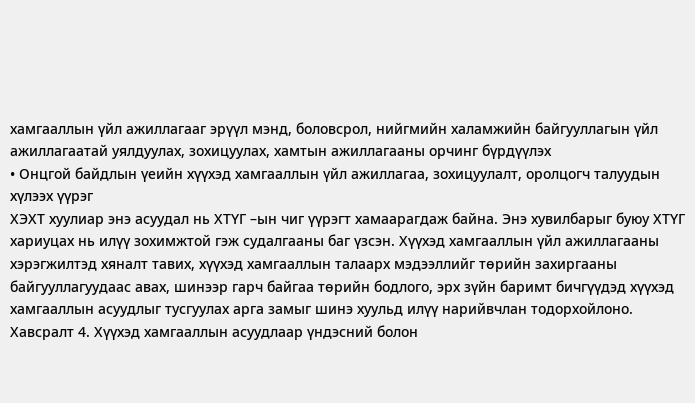хамгааллын үйл ажиллагааг эрүүл мэнд, боловсрол, нийгмийн халамжийн байгууллагын үйл ажиллагаатай уялдуулах, зохицуулах, хамтын ажиллагааны орчинг бүрдүүлэх
• Онцгой байдлын үеийн хүүхэд хамгааллын үйл ажиллагаа, зохицуулалт, оролцогч талуудын хүлээх үүрэг
ХЭХТ хуулиар энэ асуудал нь ХТҮГ –ын чиг үүрэгт хамаарагдаж байна. Энэ хувилбарыг буюу ХТҮГ хариуцах нь илүү зохимжтой гэж судалгааны баг үзсэн. Хүүхэд хамгааллын үйл ажиллагааны хэрэгжилтэд хяналт тавих, хүүхэд хамгааллын талаарх мэдээллийг төрийн захиргааны байгууллагуудаас авах, шинээр гарч байгаа төрийн бодлого, эрх зүйн баримт бичгүүдэд хүүхэд хамгааллын асуудлыг тусгуулах арга замыг шинэ хуульд илүү нарийвчлан тодорхойлоно.
Хавсралт 4. Хүүхэд хамгааллын асуудлаар үндэсний болон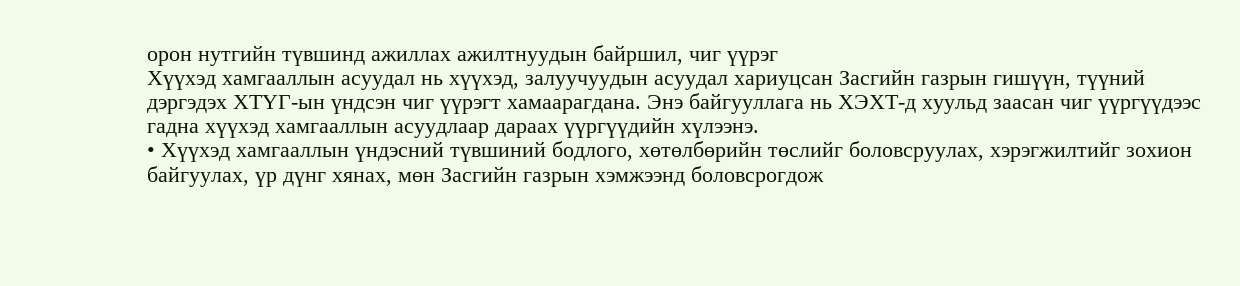орон нутгийн түвшинд ажиллах ажилтнуудын байршил, чиг үүрэг
Хүүхэд хамгааллын асуудал нь хүүхэд, залуучуудын асуудал хариуцсан Засгийн газрын гишүүн, түүний дэргэдэх ХТҮГ-ын үндсэн чиг үүрэгт хамаарагдана. Энэ байгууллага нь ХЭХТ-д хуульд заасан чиг үүргүүдээс гадна хүүхэд хамгааллын асуудлаар дараах үүргүүдийн хүлээнэ.
• Хүүхэд хамгааллын үндэсний түвшиний бодлого, хөтөлбөрийн төслийг боловсруулах, хэрэгжилтийг зохион байгуулах, үр дүнг хянах, мөн Засгийн газрын хэмжээнд боловсрогдож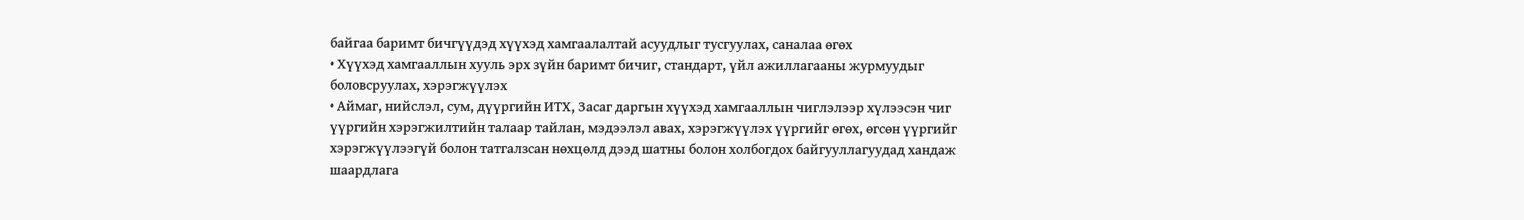байгаа баримт бичгүүдэд хүүхэд хамгаалалтай асуудлыг тусгуулах, саналаа өгөх
• Хүүхэд хамгааллын хууль эрх зүйн баримт бичиг, стандарт, үйл ажиллагааны журмуудыг боловсруулах, хэрэгжүүлэх
• Аймаг, нийслэл, сум, дүүргийн ИТХ, Засаг даргын хүүхэд хамгааллын чиглэлээр хүлээсэн чиг үүргийн хэрэгжилтийн талаар тайлан, мэдээлэл авах, хэрэгжүүлэх үүргийг өгөх, өгсөн үүргийг хэрэгжүүлээгүй болон татгалзсан нөхцөлд дээд шатны болон холбогдох байгууллагуудад хандаж шаардлага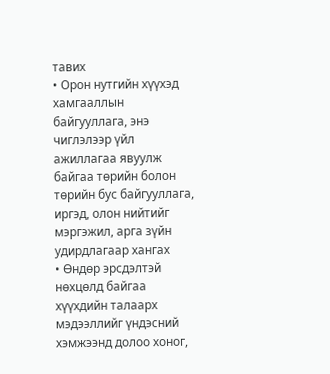тавих
• Орон нутгийн хүүхэд хамгааллын байгууллага, энэ чиглэлээр үйл ажиллагаа явуулж байгаа төрийн болон төрийн бус байгууллага, иргэд, олон нийтийг мэргэжил, арга зүйн удирдлагаар хангах
• Өндөр эрсдэлтэй нөхцөлд байгаа хүүхдийн талаарх мэдээллийг үндэсний хэмжээнд долоо хоног,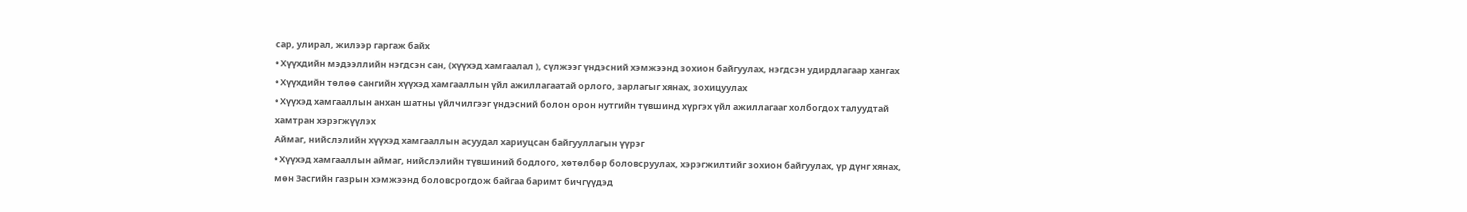сар, улирал, жилээр гаргаж байх
• Хүүхдийн мэдээллийн нэгдсэн сан, (хүүхэд хамгаалал ), сүлжээг үндэсний хэмжээнд зохион байгуулах, нэгдсэн удирдлагаар хангах
• Хүүхдийн төлөө сангийн хүүхэд хамгааллын үйл ажиллагаатай орлого, зарлагыг хянах, зохицуулах
• Хүүхэд хамгааллын анхан шатны үйлчилгээг үндэсний болон орон нутгийн түвшинд хүргэх үйл ажиллагааг холбогдох талуудтай хамтран хэрэгжүүлэх
Аймаг, нийслэлийн хүүхэд хамгааллын асуудал хариуцсан байгууллагын үүрэг
• Хүүхэд хамгааллын аймаг, нийслэлийн түвшиний бодлого, хөтөлбөр боловсруулах, хэрэгжилтийг зохион байгуулах, үр дүнг хянах, мөн Засгийн газрын хэмжээнд боловсрогдож байгаа баримт бичгүүдэд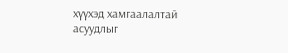хүүхэд хамгаалалтай асуудлыг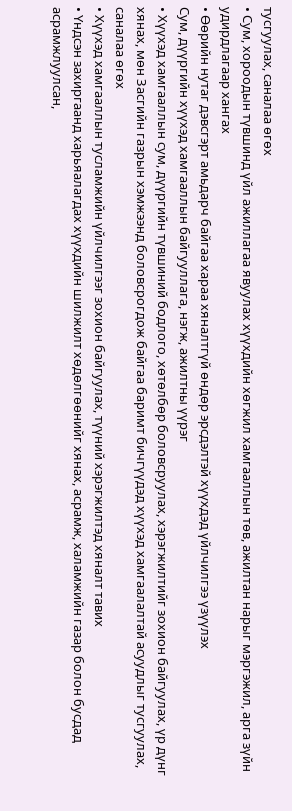тусгуулах, саналаа өгөх
• Сум, хороодын түвшинд үйл ажиллагаа явуулах хүүхдийн хөгжил хамгааллын төв, ажилтан нарыг мэргэжил, арга зүйн удирдлагаар хангах
• Өөрийн нутаг дэвсгэрт амьдарч байгаа хараа хяналтгүй өндөр эрсдэлтэй хүүхдэд үйлчилгээ үзүүлэх
Сум, дүүргийн хүүхэд хамгааллын байгууллага, нэгж, ажилтны үүрэг
• Хүүхэд хамгааллын сум, дүүргийн түвшиний бодлого, хөтөлбөр боловсруулах, хэрэгжилтийг зохион байгуулах, үр дүнг хянах, мөн Засгийн газрын хэмжээнд боловсрогдож байгаа баримт бичгүүдэд хүүхэд хамгаалалтай асуудлыг тусгуулах, саналаа өгөх
• Хүүхэд хамгааллын тусламжийн үйлчилгээг зохион байгуулах, түүний хэрэгжилтэд хяналт тавих
• Үндсэн захиргаанд харьяалагдах хүүхдийн шилжилт хөдөлгөөнийг хянах, асрамж, халамжийн газар болон бусдад асрамжлуулсан,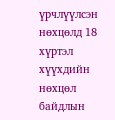үрчлүүлсэн нөхцөлд 18 хүртэл хүүхдийн нөхцөл байдлын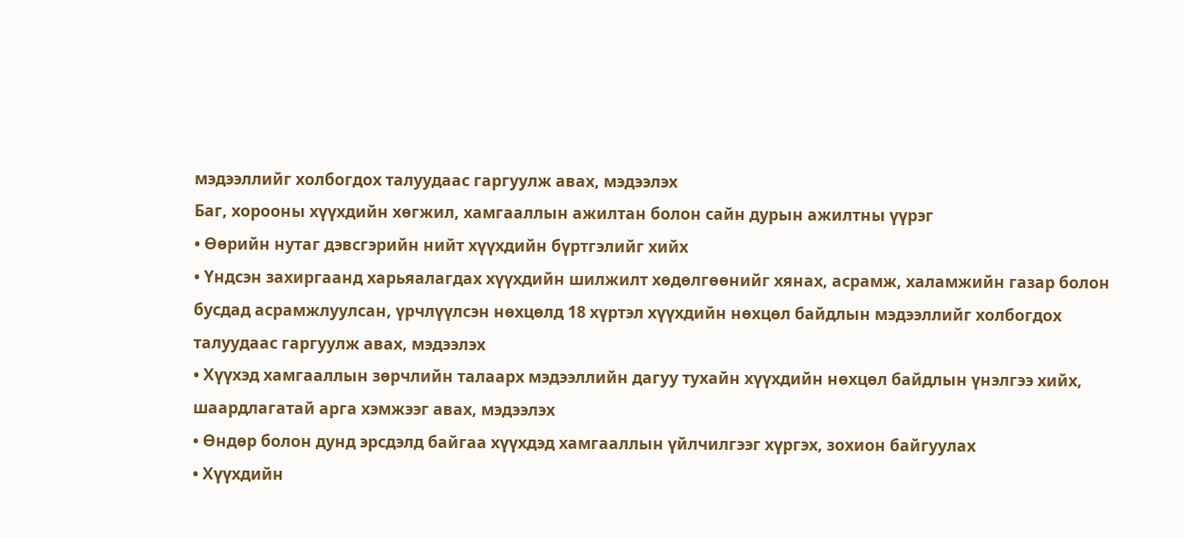мэдээллийг холбогдох талуудаас гаргуулж авах, мэдээлэх
Баг, хорооны хүүхдийн хөгжил, хамгааллын ажилтан болон сайн дурын ажилтны үүрэг
• Өөрийн нутаг дэвсгэрийн нийт хүүхдийн бүртгэлийг хийх
• Үндсэн захиргаанд харьяалагдах хүүхдийн шилжилт хөдөлгөөнийг хянах, асрамж, халамжийн газар болон бусдад асрамжлуулсан, үрчлүүлсэн нөхцөлд 18 хүртэл хүүхдийн нөхцөл байдлын мэдээллийг холбогдох талуудаас гаргуулж авах, мэдээлэх
• Хүүхэд хамгааллын зөрчлийн талаарх мэдээллийн дагуу тухайн хүүхдийн нөхцөл байдлын үнэлгээ хийх, шаардлагатай арга хэмжээг авах, мэдээлэх
• Өндөр болон дунд эрсдэлд байгаа хүүхдэд хамгааллын үйлчилгээг хүргэх, зохион байгуулах
• Хүүхдийн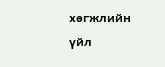хөгжлийн үйл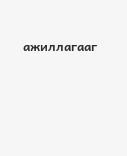ажиллагааг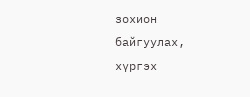зохион байгуулах, хүргэх